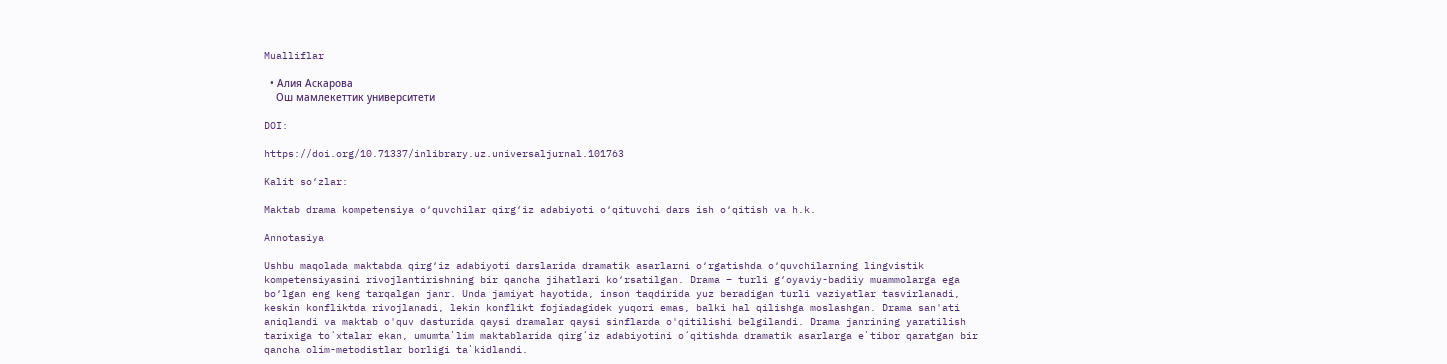Mualliflar

  • Алия Аскарова
    Ош мамлекеттик университети

DOI:

https://doi.org/10.71337/inlibrary.uz.universaljurnal.101763

Kalit so‘zlar:

Maktab drama kompetensiya o‘quvchilar qirg‘iz adabiyoti o‘qituvchi dars ish o‘qitish va h.k.

Annotasiya

Ushbu maqolada maktabda qirg‘iz adabiyoti darslarida dramatik asarlarni o‘rgatishda o‘quvchilarning lingvistik kompetensiyasini rivojlantirishning bir qancha jihatlari ko‘rsatilgan. Drama – turli g‘oyaviy-badiiy muammolarga ega bo‘lgan eng keng tarqalgan janr. Unda jamiyat hayotida, inson taqdirida yuz beradigan turli vaziyatlar tasvirlanadi, keskin konfliktda rivojlanadi, lekin konflikt fojiadagidek yuqori emas, balki hal qilishga moslashgan. Drama san'ati aniqlandi va maktab o'quv dasturida qaysi dramalar qaysi sinflarda o'qitilishi belgilandi. Drama janrining yaratilish tarixiga toʻxtalar ekan, umumtaʼlim maktablarida qirgʻiz adabiyotini oʻqitishda dramatik asarlarga eʼtibor qaratgan bir qancha olim-metodistlar borligi taʼkidlandi.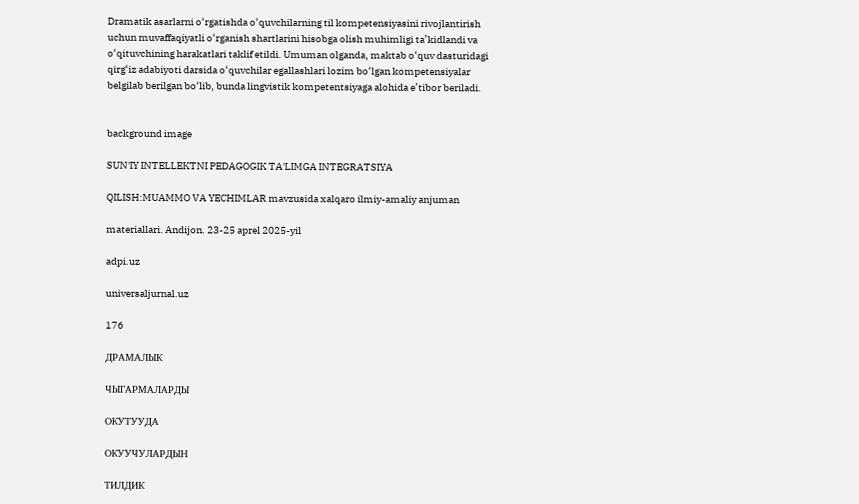Dramatik asarlarni o‘rgatishda o‘quvchilarning til kompetensiyasini rivojlantirish uchun muvaffaqiyatli o‘rganish shartlarini hisobga olish muhimligi ta’kidlandi va o‘qituvchining harakatlari taklif etildi. Umuman olganda, maktab o‘quv dasturidagi qirg‘iz adabiyoti darsida o‘quvchilar egallashlari lozim bo‘lgan kompetensiyalar belgilab berilgan bo‘lib, bunda lingvistik kompetentsiyaga alohida e’tibor beriladi.


background image

SUN'IY INTELLEKTNI PEDAGOGIK TA'LIMGA INTEGRATSIYA

QILISH:MUAMMO VA YECHIMLAR mavzusida xalqaro ilmiy-amaliy anjuman

materiallari. Andijon. 23-25 aprel 2025-yil

adpi.uz

universaljurnal.uz

176

ДРАМАЛЫК

ЧЫГАРМАЛАРДЫ

ОКУТУУДА

ОКУУЧУЛАРДЫН

ТИЛДИК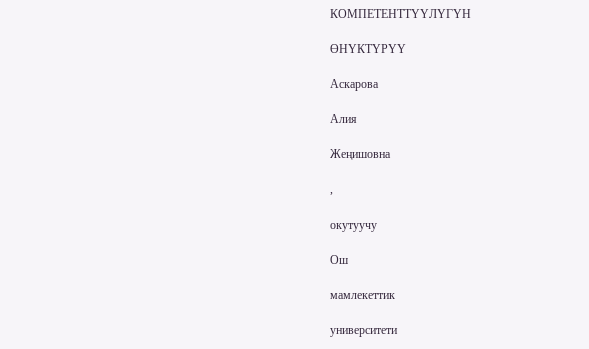КОМПЕТЕНТТҮҮЛҮГҮН

ӨНҮКТҮРҮҮ

Аскарова

Алия

Жеңишовна

,

окутуучу

Ош

мамлекеттик

университети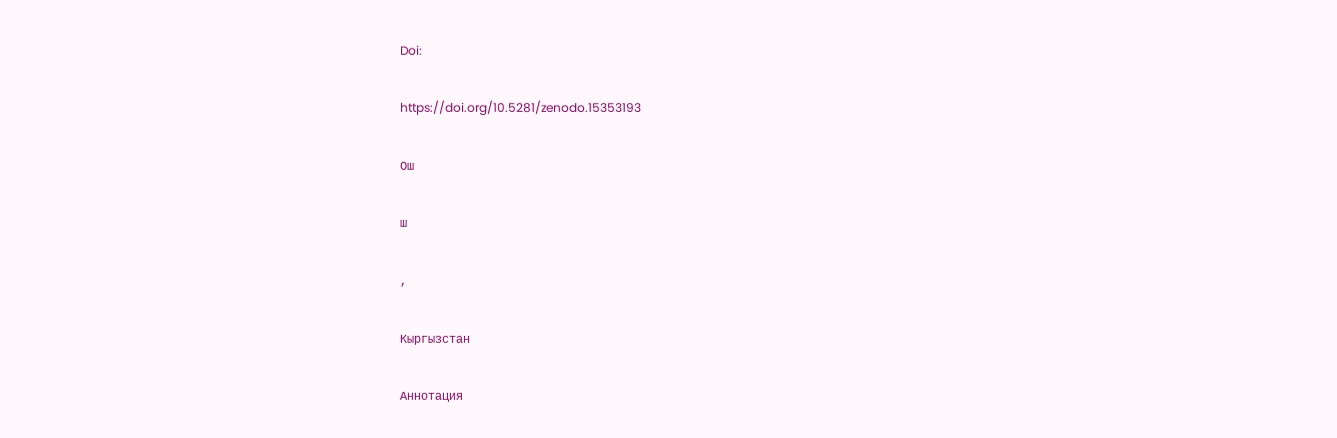Doi:

https://doi.org/10.5281/zenodo.15353193

Ош

ш

,

Кыргызстан

Аннотация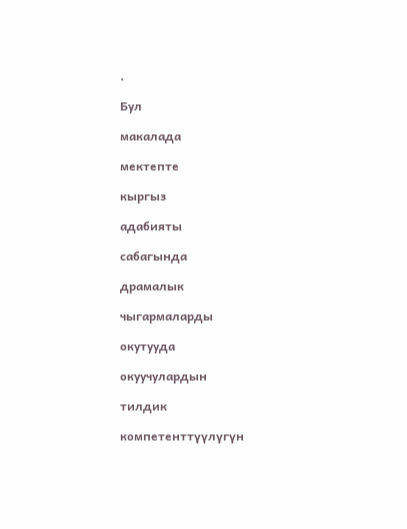.

Бул

макалада

мектепте

кыргыз

адабияты

сабагында

драмалык

чыгармаларды

окутууда

окуучулардын

тилдик

компетенттүүлүгүн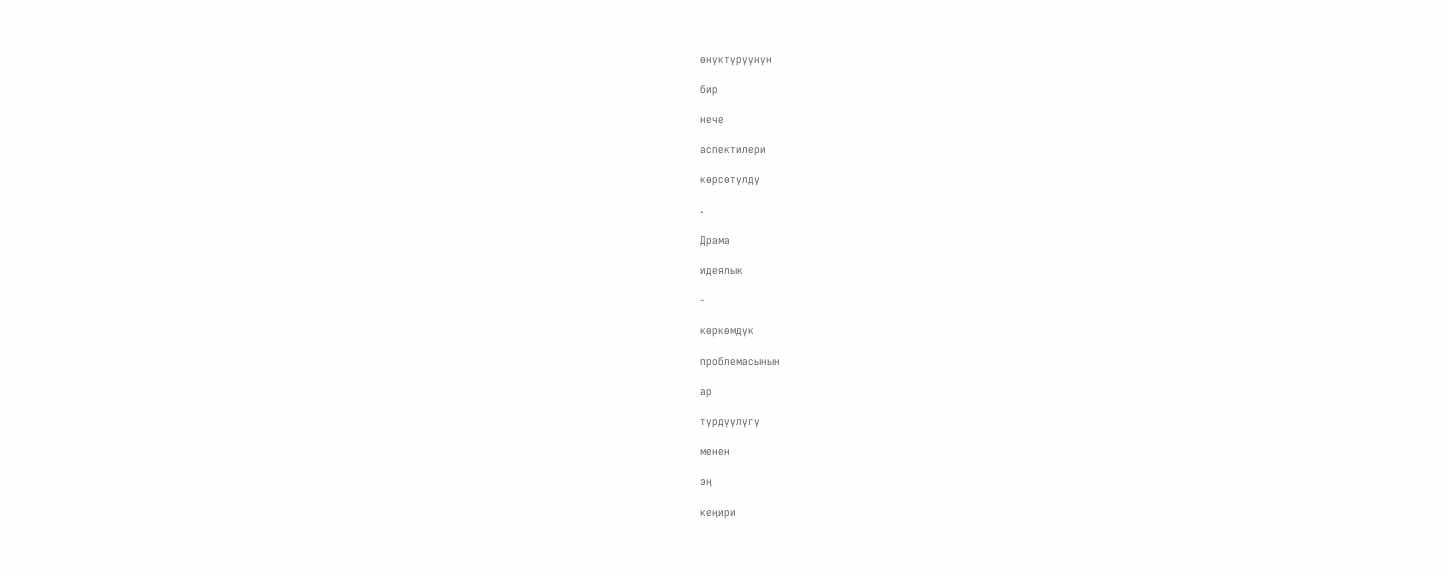өнүктүрүүнүн

бир

нече

аспектилери

көрсөтүлдү

.

Драма

идеялык

-

көркөмдүк

проблемасынын

ар

түрдүүлүгү

менен

эң

кеңири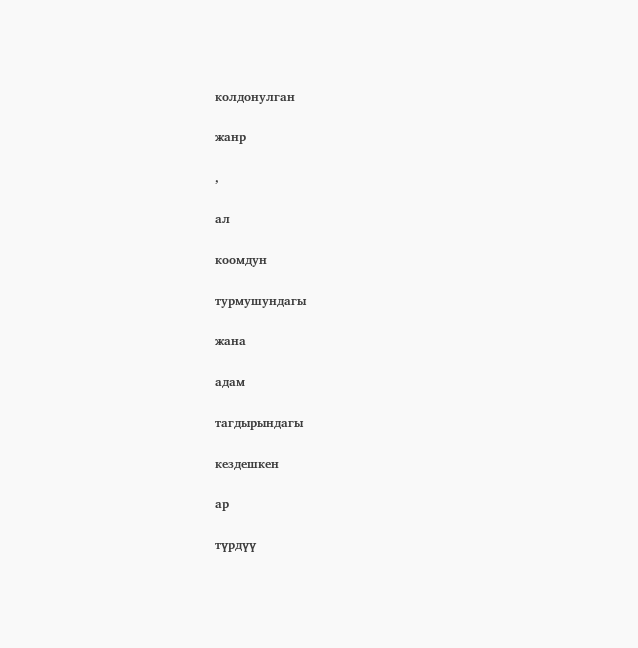колдонулган

жанр

,

ал

коомдун

турмушундагы

жана

адам

тагдырындагы

кездешкен

ар

түрдүү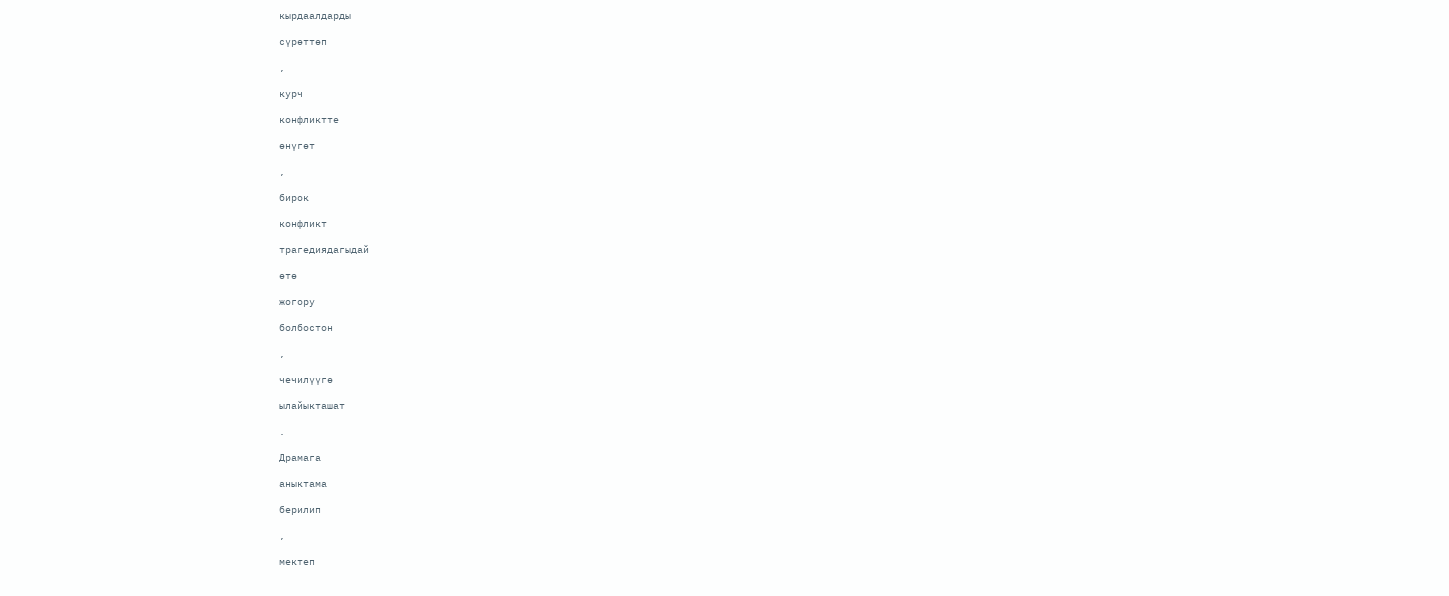кырдаалдарды

сүрөттөп

,

курч

конфликтте

өнүгөт

,

бирок

конфликт

трагедиядагыдай

өтө

жогору

болбостон

,

чечилүүгө

ылайыкташат

.

Драмага

аныктама

берилип

,

мектеп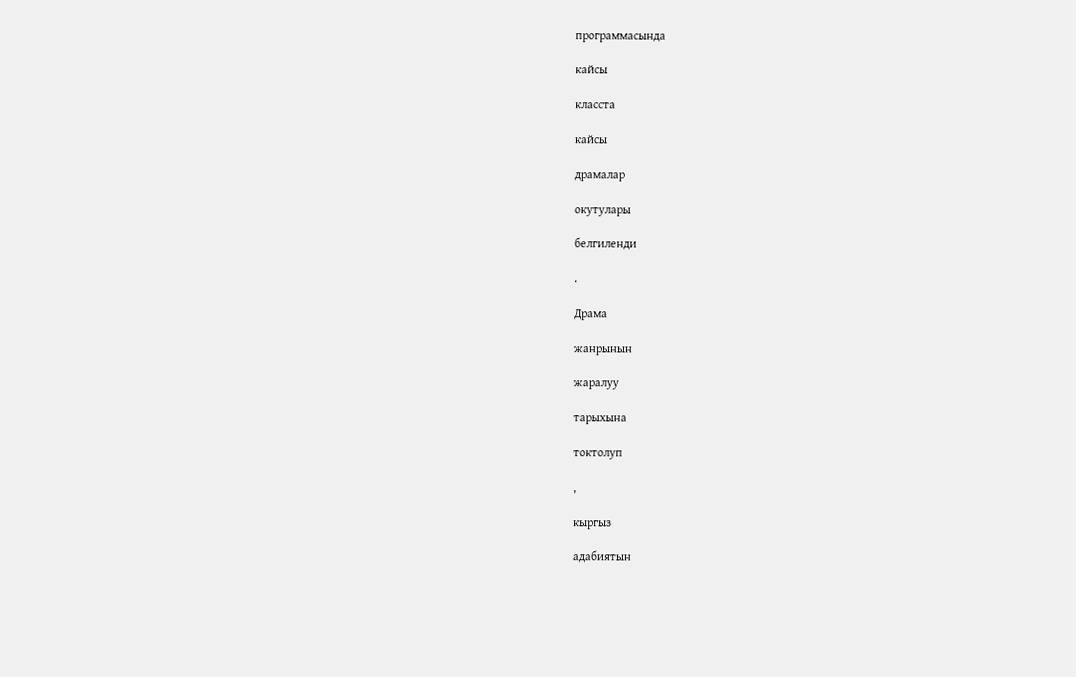программасында

кайсы

класста

кайсы

драмалар

окутулары

белгиленди

.

Драма

жанрынын

жаралуу

тарыхына

токтолуп

,

кыргыз

адабиятын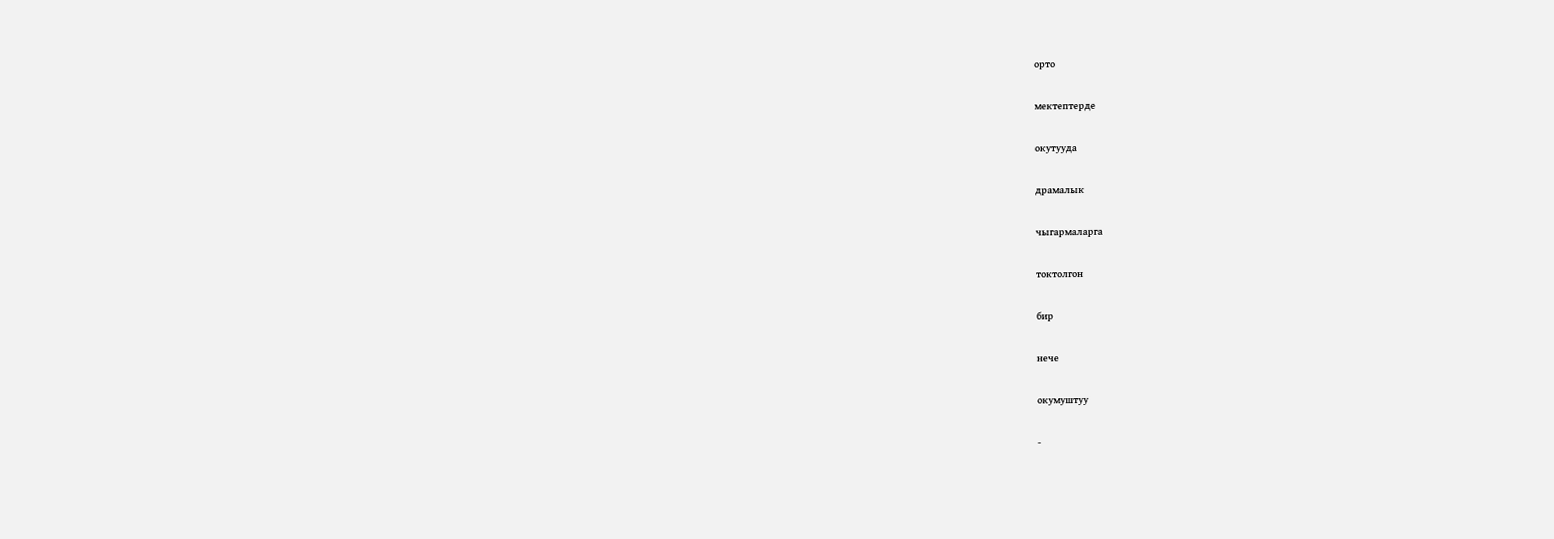орто

мектептерде

окутууда

драмалык

чыгармаларга

токтолгон

бир

нече

окумуштуу

-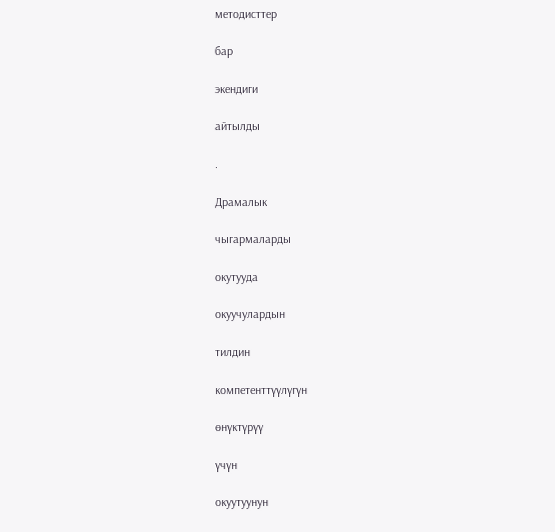методисттер

бар

экендиги

айтылды

.

Драмалык

чыгармаларды

окутууда

окуучулардын

тилдин

компетенттүүлүгүн

өнүктүрүү

үчүн

окуутуунун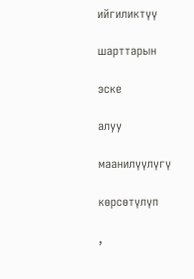ийгиликтүү

шарттарын

эске

алуу

маанилүүлүгү

көрсөтүлүп

,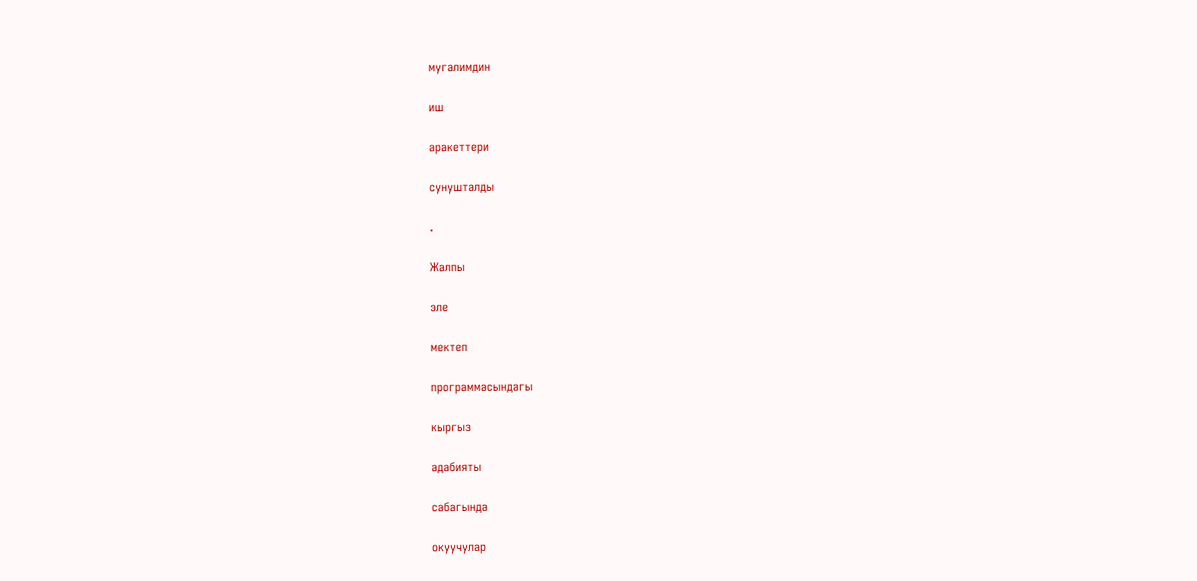мугалимдин

иш

аракеттери

сунушталды

.

Жалпы

эле

мектеп

программасындагы

кыргыз

адабияты

сабагында

окуучулар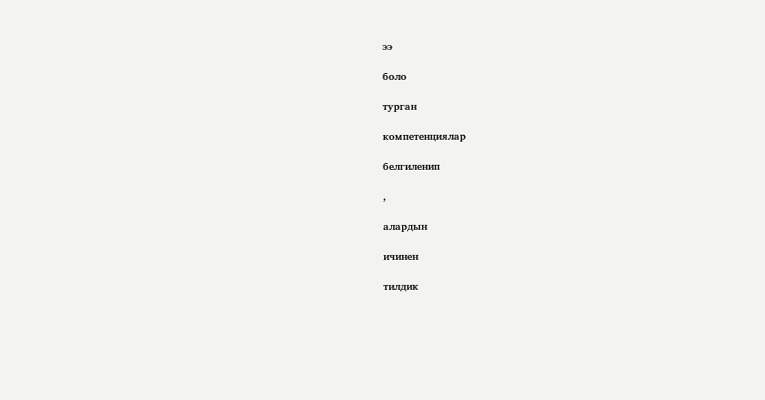ээ

боло

турган

компетенциялар

белгиленип

,

алардын

ичинен

тилдик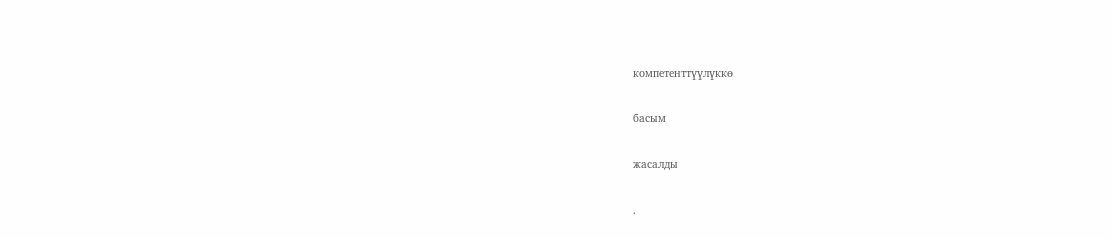компетенттүүлүккө

басым

жасалды

.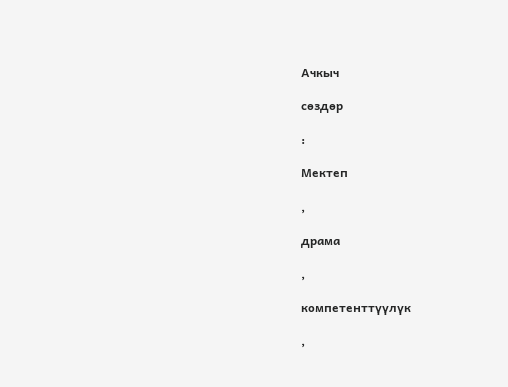Ачкыч

сөздөр

:

Мектеп

,

драма

,

компетенттүүлүк

,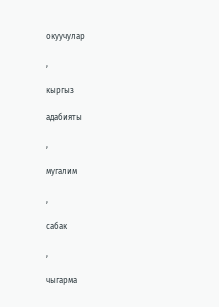окуучулар

,

кыргыз

адабияты

,

мугалим

,

сабак

,

чыгарма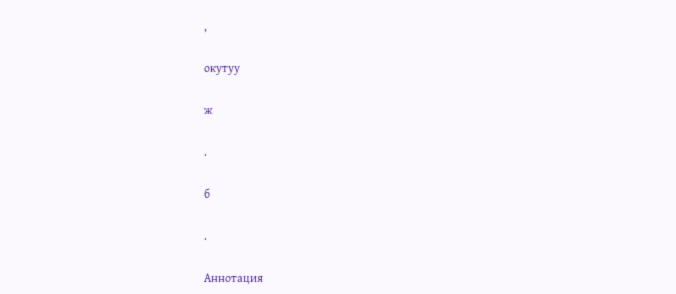,

окутуу

ж

.

б

.

Аннотация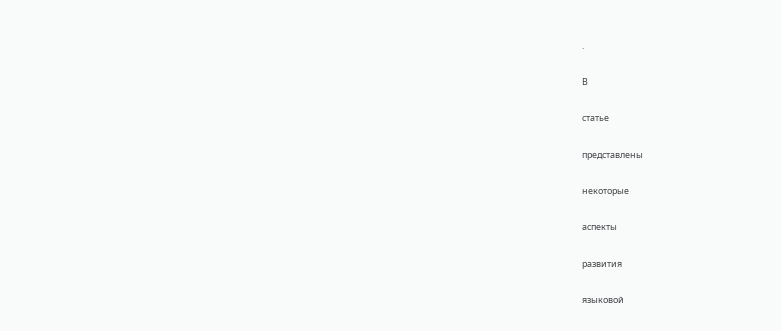.

В

статье

представлены

некоторые

аспекты

развития

языковой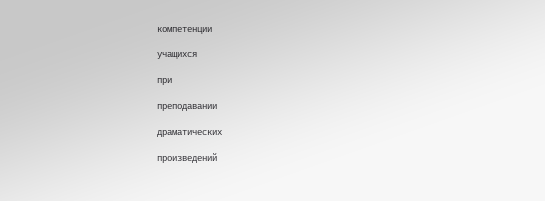компетенции

учащихся

при

преподавании

драматических

произведений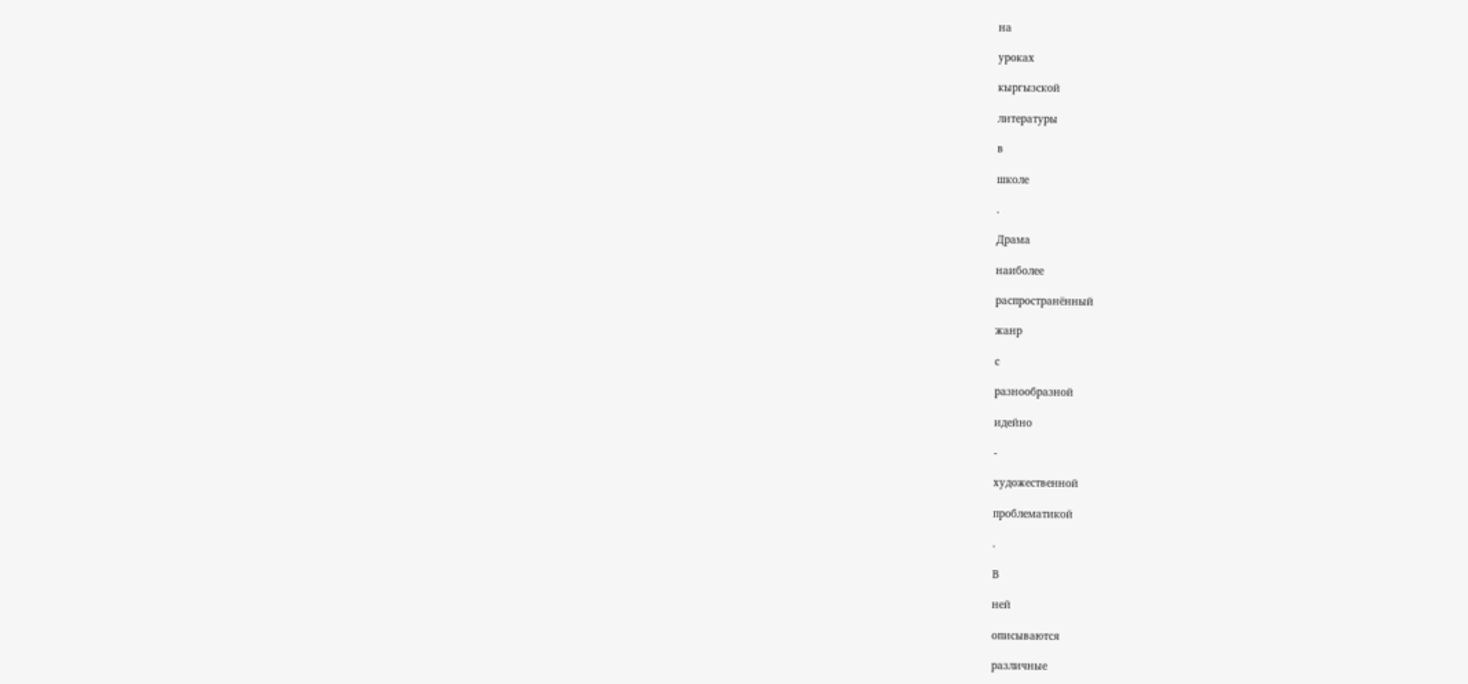на

уроках

кыргызской

литературы

в

школе

.

Драма

наиболее

распространённый

жанр

с

разнообразной

идейно

-

художественной

проблематикой

.

В

ней

описываются

различные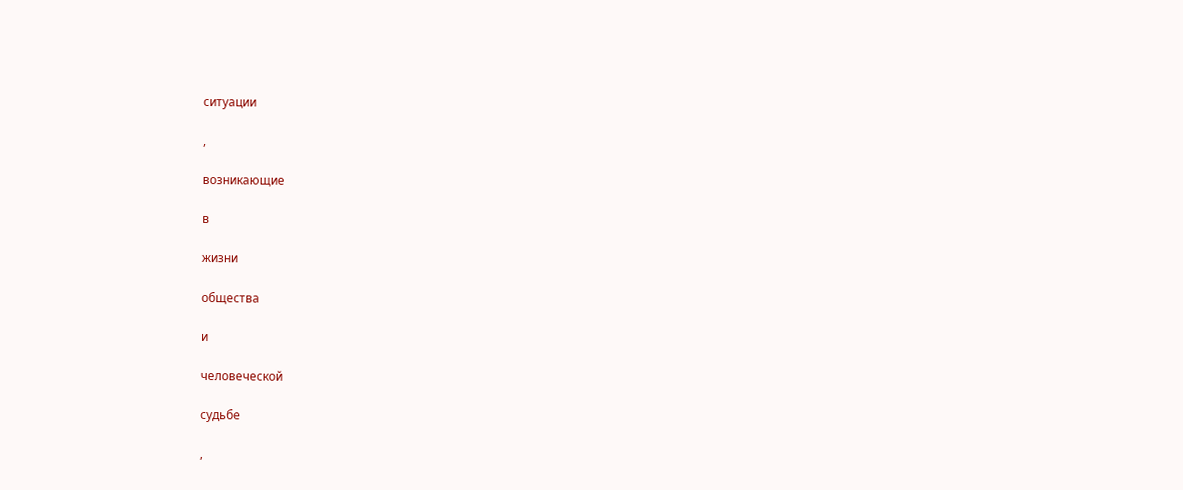ситуации

,

возникающие

в

жизни

общества

и

человеческой

судьбе

,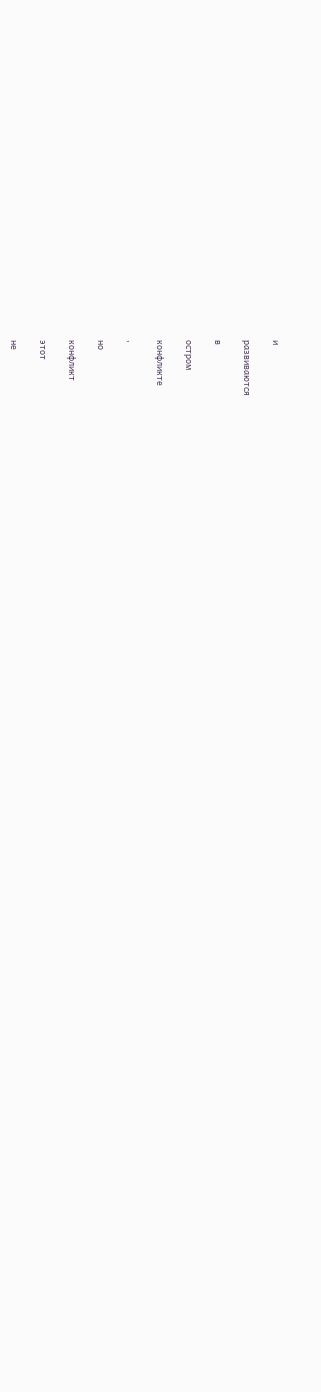и

развиваются

в

остром

конфликте

,

но

конфликт

этот

не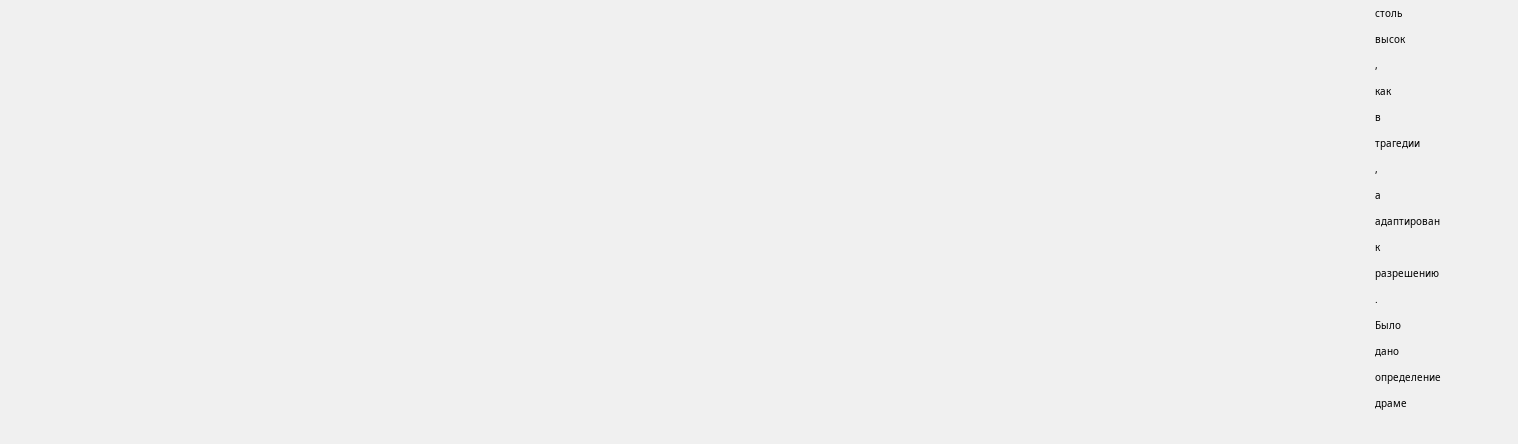столь

высок

,

как

в

трагедии

,

а

адаптирован

к

разрешению

.

Было

дано

определение

драме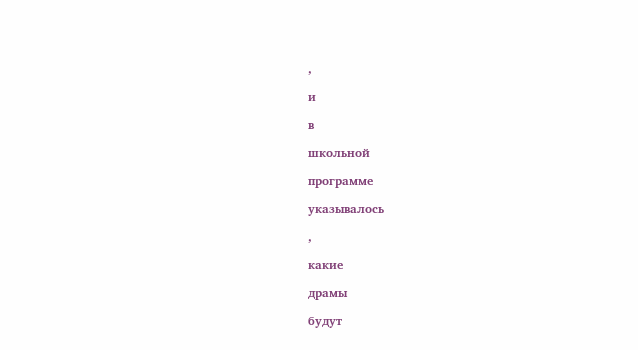,

и

в

школьной

программе

указывалось

,

какие

драмы

будут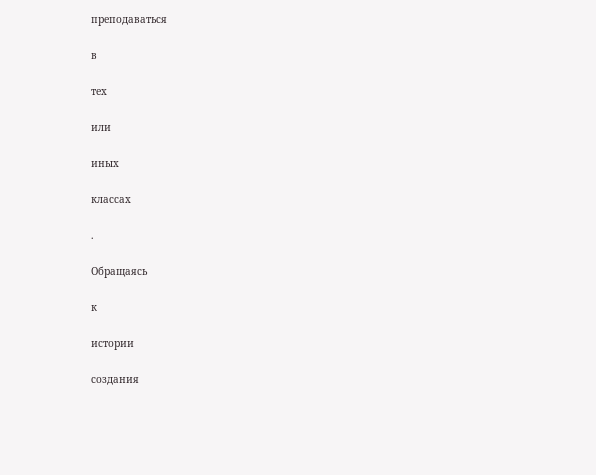преподаваться

в

тех

или

иных

классах

.

Обращаясь

к

истории

создания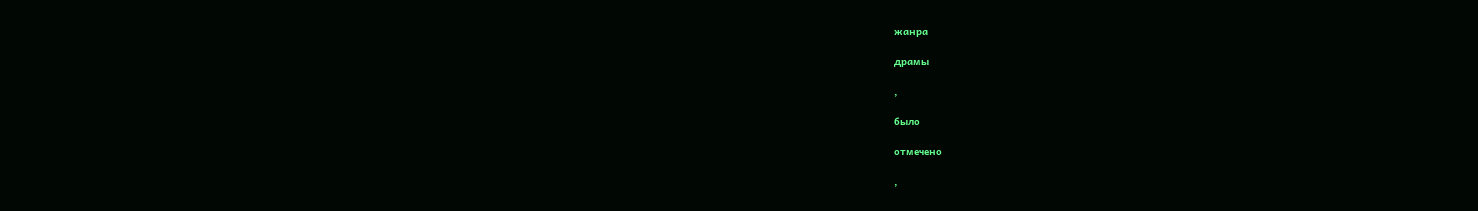жанра

драмы

,

было

отмечено

,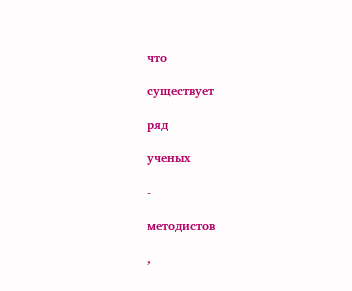что

существует

ряд

ученых

-

методистов

,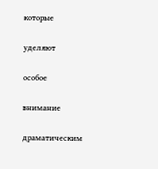которые

уделяют

особое

внимание

драматическим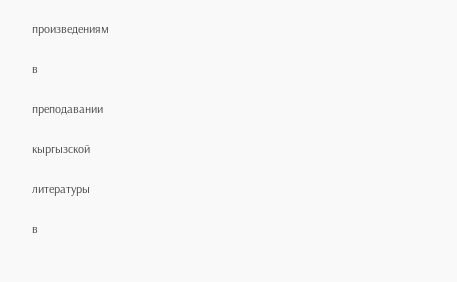произведениям

в

преподавании

кыргызской

литературы

в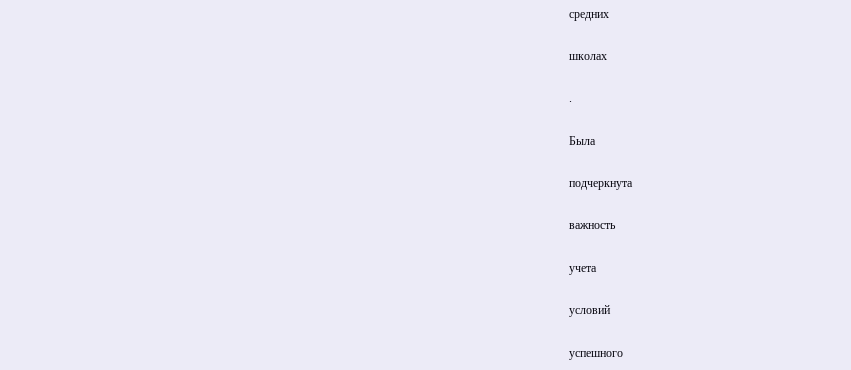средних

школах

.

Была

подчеркнута

важность

учета

условий

успешного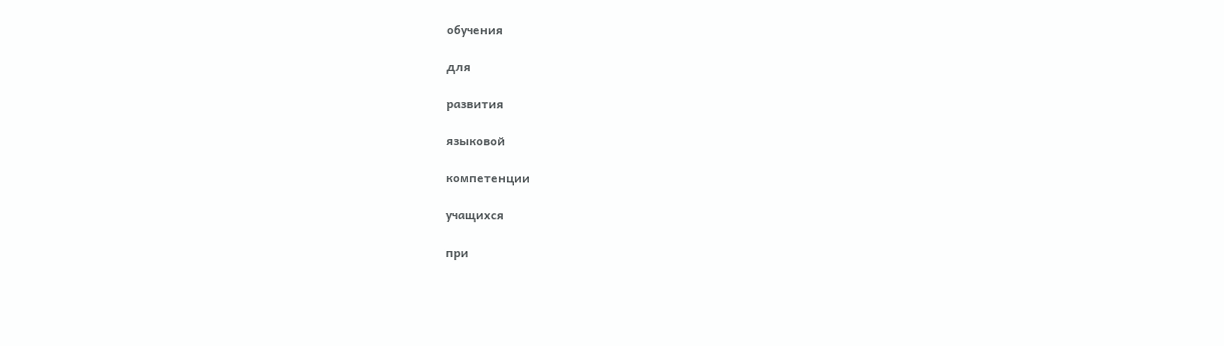обучения

для

развития

языковой

компетенции

учащихся

при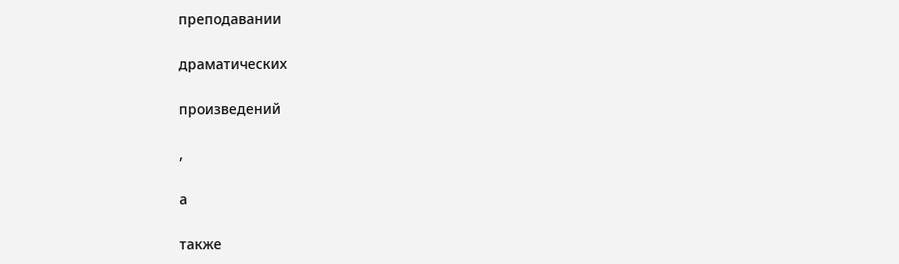преподавании

драматических

произведений

,

а

также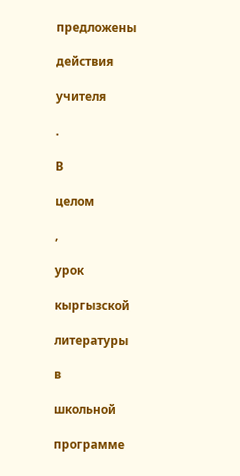предложены

действия

учителя

.

В

целом

,

урок

кыргызской

литературы

в

школьной

программе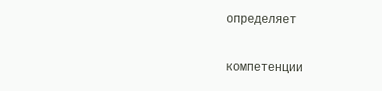определяет

компетенции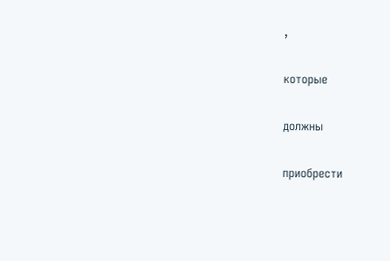,

которые

должны

приобрести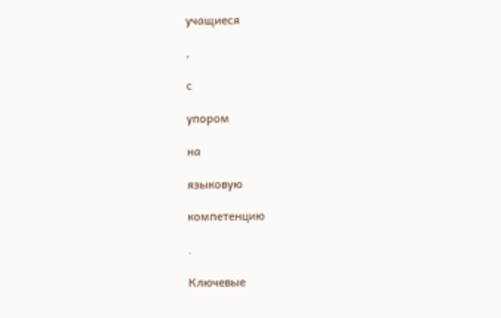учащиеся

,

с

упором

на

языковую

компетенцию

.

Ключевые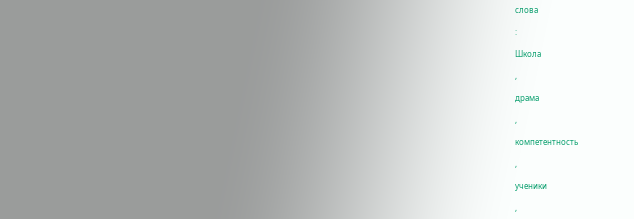слова

:

Школа

,

драма

,

компетентность

,

ученики

,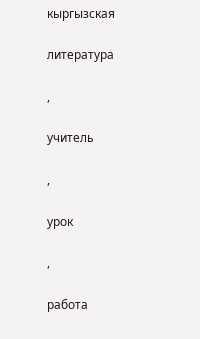кыргызская

литература

,

учитель

,

урок

,

работа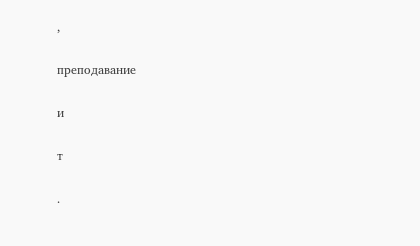,

преподавание

и

т

.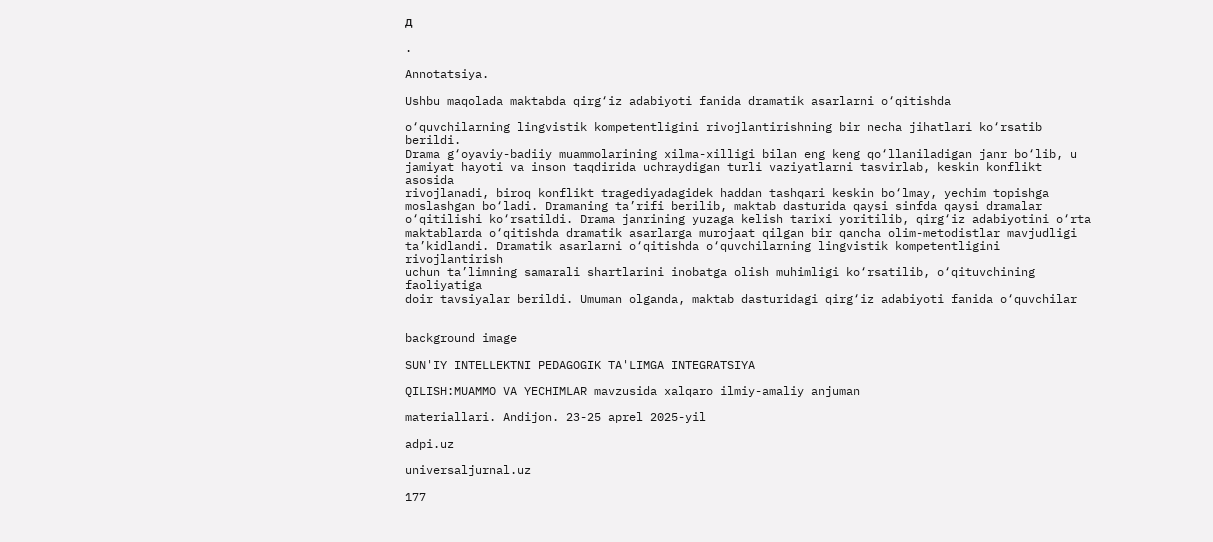д

.

Annotatsiya.

Ushbu maqolada maktabda qirg‘iz adabiyoti fanida dramatik asarlarni o‘qitishda

o‘quvchilarning lingvistik kompetentligini rivojlantirishning bir necha jihatlari ko‘rsatib berildi.
Drama g‘oyaviy-badiiy muammolarining xilma-xilligi bilan eng keng qo‘llaniladigan janr bo‘lib, u
jamiyat hayoti va inson taqdirida uchraydigan turli vaziyatlarni tasvirlab, keskin konflikt asosida
rivojlanadi, biroq konflikt tragediyadagidek haddan tashqari keskin bo‘lmay, yechim topishga
moslashgan bo‘ladi. Dramaning ta’rifi berilib, maktab dasturida qaysi sinfda qaysi dramalar
o‘qitilishi ko‘rsatildi. Drama janrining yuzaga kelish tarixi yoritilib, qirg‘iz adabiyotini o‘rta
maktablarda o‘qitishda dramatik asarlarga murojaat qilgan bir qancha olim-metodistlar mavjudligi
ta’kidlandi. Dramatik asarlarni o‘qitishda o‘quvchilarning lingvistik kompetentligini rivojlantirish
uchun ta’limning samarali shartlarini inobatga olish muhimligi ko‘rsatilib, o‘qituvchining faoliyatiga
doir tavsiyalar berildi. Umuman olganda, maktab dasturidagi qirg‘iz adabiyoti fanida o‘quvchilar


background image

SUN'IY INTELLEKTNI PEDAGOGIK TA'LIMGA INTEGRATSIYA

QILISH:MUAMMO VA YECHIMLAR mavzusida xalqaro ilmiy-amaliy anjuman

materiallari. Andijon. 23-25 aprel 2025-yil

adpi.uz

universaljurnal.uz

177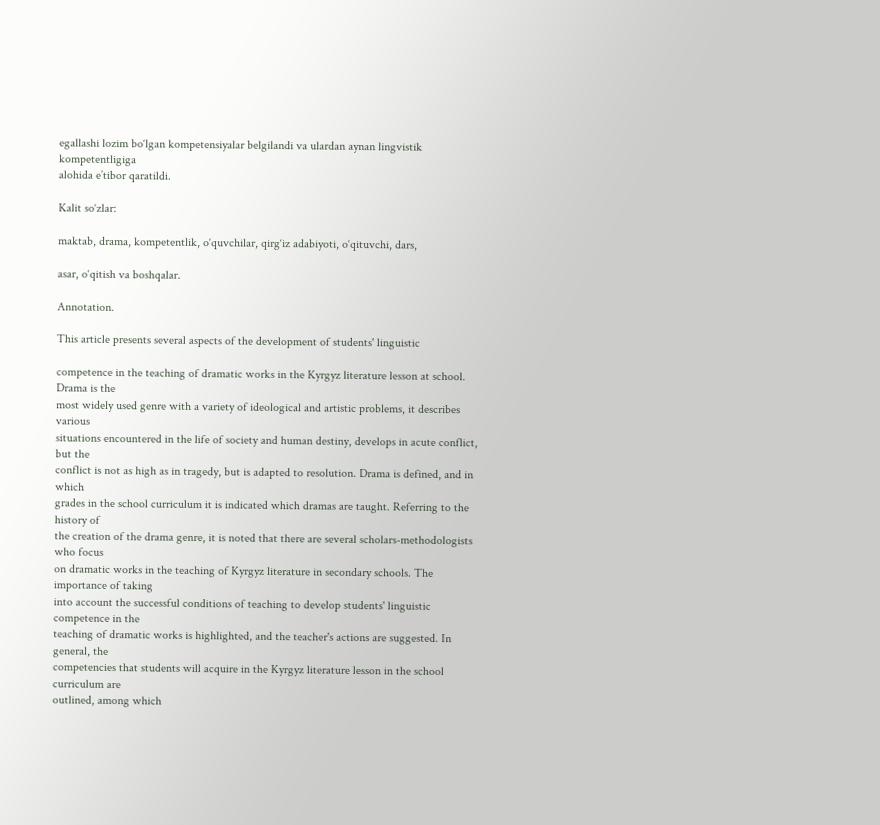egallashi lozim bo‘lgan kompetensiyalar belgilandi va ulardan aynan lingvistik kompetentligiga
alohida e’tibor qaratildi.

Kalit so‘zlar:

maktab, drama, kompetentlik, o‘quvchilar, qirg‘iz adabiyoti, o‘qituvchi, dars,

asar, o‘qitish va boshqalar.

Annotation.

This article presents several aspects of the development of students' linguistic

competence in the teaching of dramatic works in the Kyrgyz literature lesson at school. Drama is the
most widely used genre with a variety of ideological and artistic problems, it describes various
situations encountered in the life of society and human destiny, develops in acute conflict, but the
conflict is not as high as in tragedy, but is adapted to resolution. Drama is defined, and in which
grades in the school curriculum it is indicated which dramas are taught. Referring to the history of
the creation of the drama genre, it is noted that there are several scholars-methodologists who focus
on dramatic works in the teaching of Kyrgyz literature in secondary schools. The importance of taking
into account the successful conditions of teaching to develop students' linguistic competence in the
teaching of dramatic works is highlighted, and the teacher's actions are suggested. In general, the
competencies that students will acquire in the Kyrgyz literature lesson in the school curriculum are
outlined, among which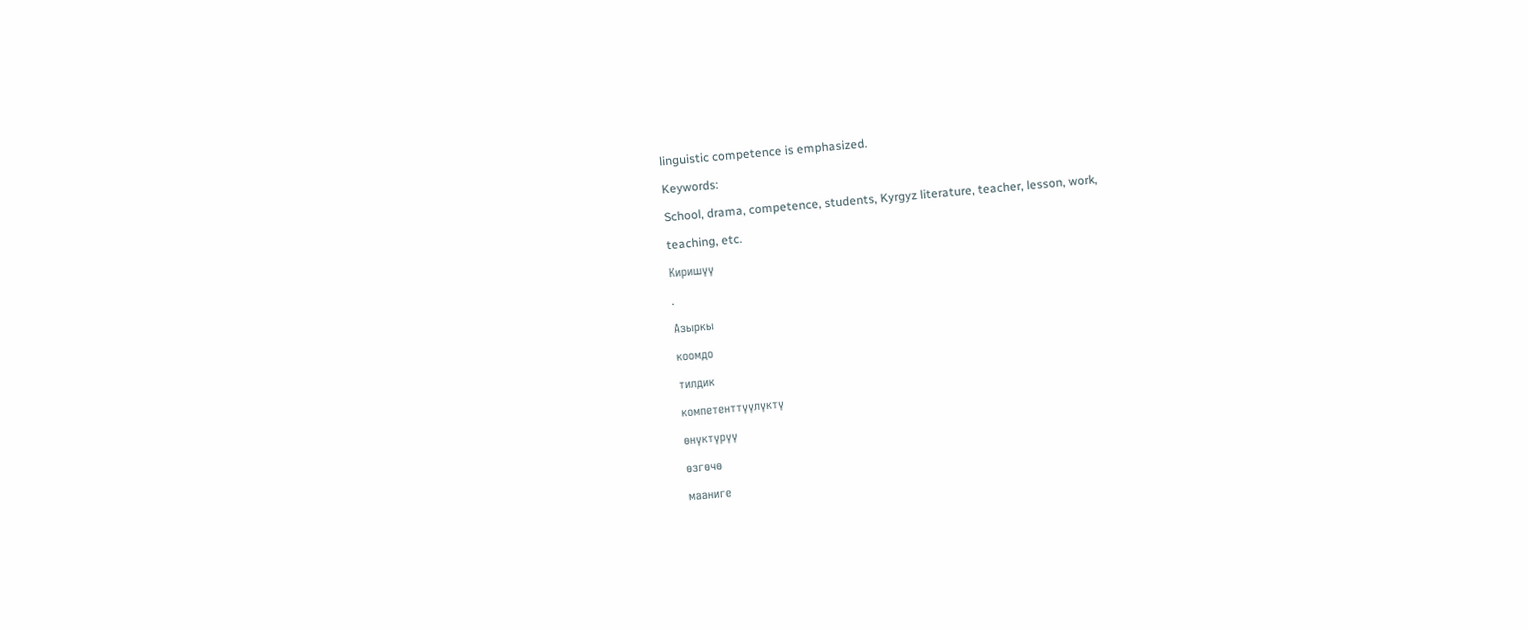linguistic competence is emphasized.

Keywords:

School, drama, competence, students, Kyrgyz literature, teacher, lesson, work,

teaching, etc.

Киришүү

.

Азыркы

коомдо

тилдик

компетенттүүлүктү

өнүктүрүү

өзгөчө

мааниге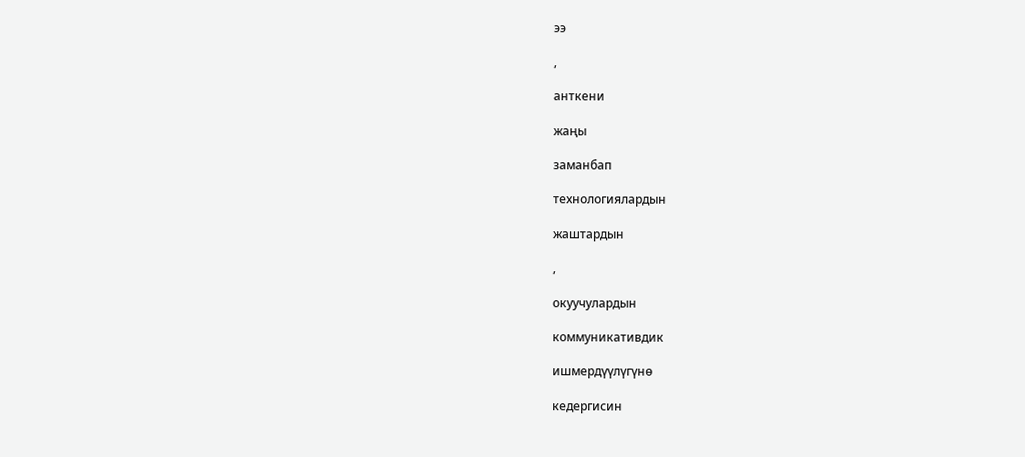ээ

,

анткени

жаңы

заманбап

технологиялардын

жаштардын

,

окуучулардын

коммуникативдик

ишмердүүлүгүнө

кедергисин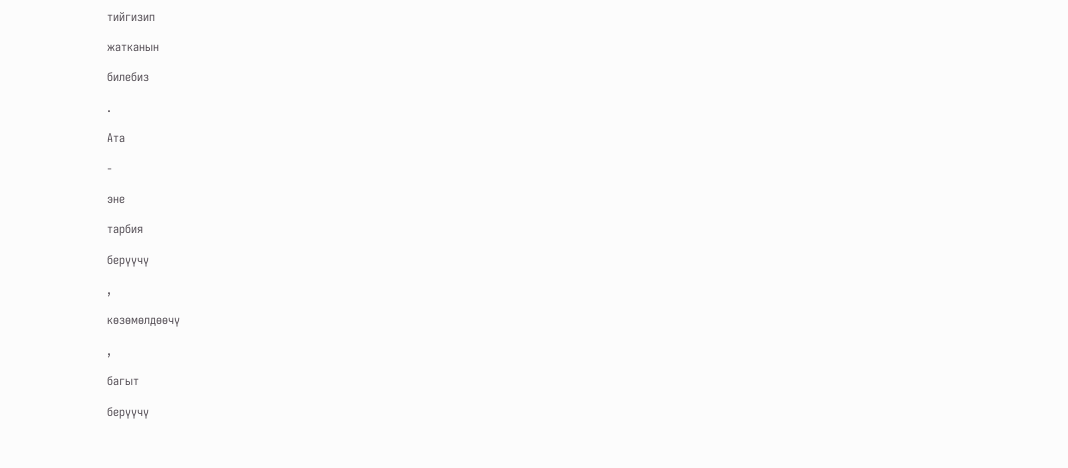тийгизип

жатканын

билебиз

.

Ата

-

эне

тарбия

берүүчү

,

көзөмөлдөөчү

,

багыт

берүүчү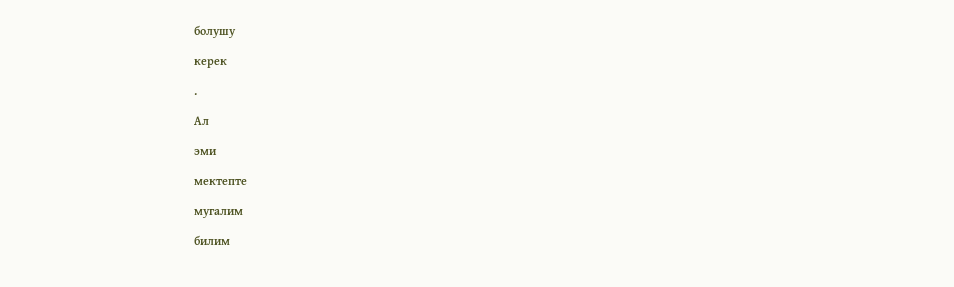болушу

керек

.

Ал

эми

мектепте

мугалим

билим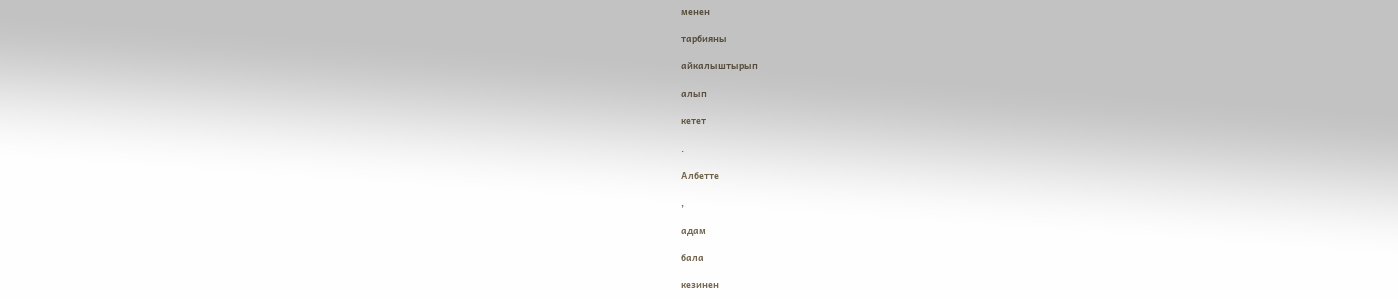менен

тарбияны

айкалыштырып

алып

кетет

.

Албетте

,

адам

бала

кезинен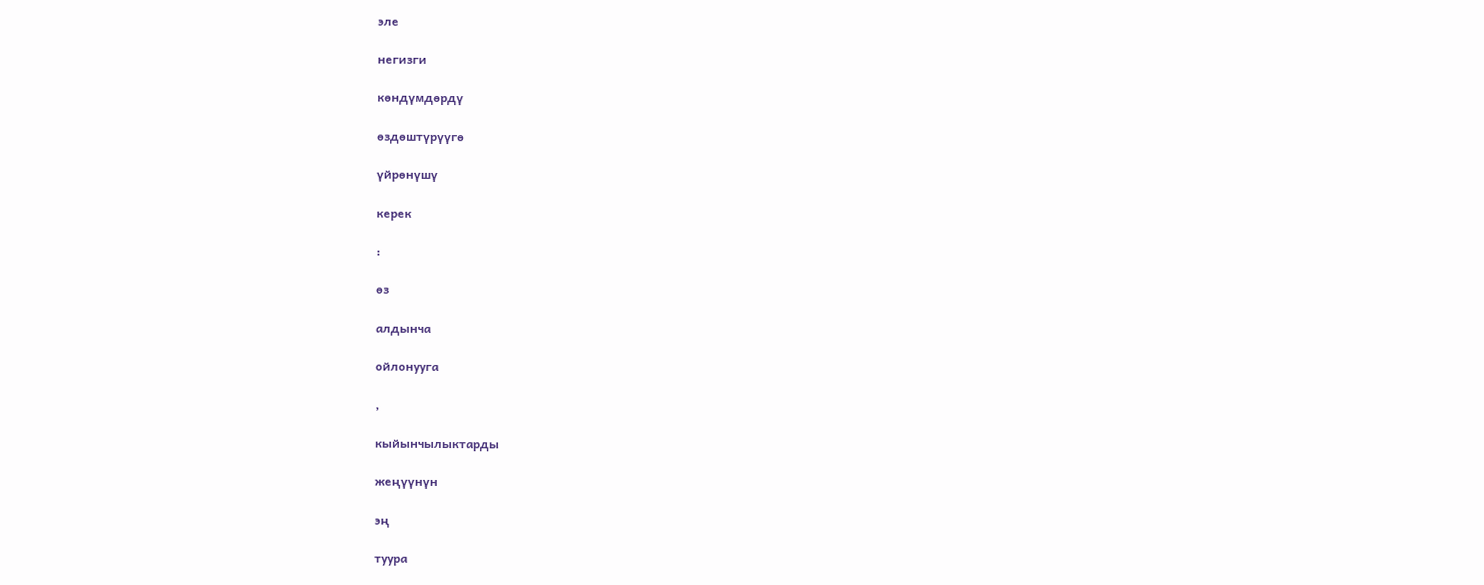эле

негизги

көндүмдөрдү

өздөштүрүүгө

үйрөнүшү

керек

:

өз

алдынча

ойлонууга

,

кыйынчылыктарды

жеңүүнүн

эң

туура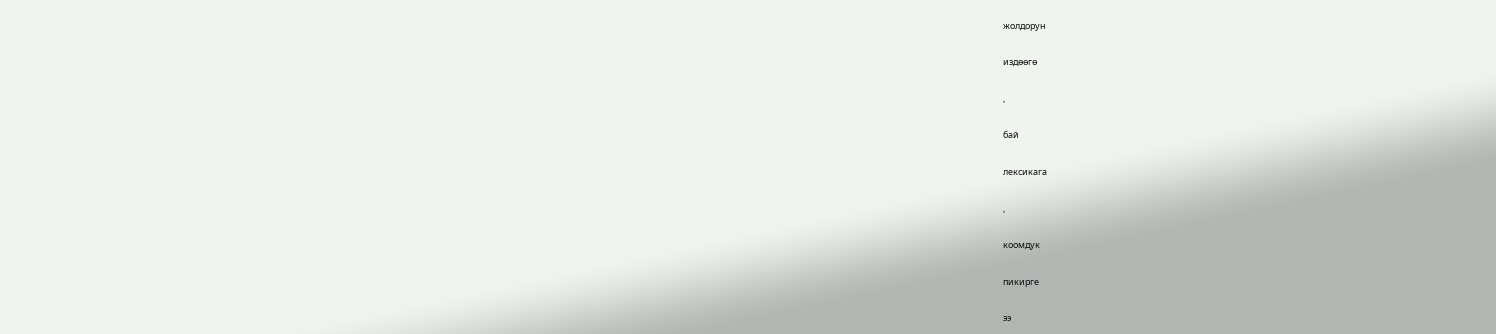жолдорун

издөөгө

,

бай

лексикага

,

коомдук

пикирге

ээ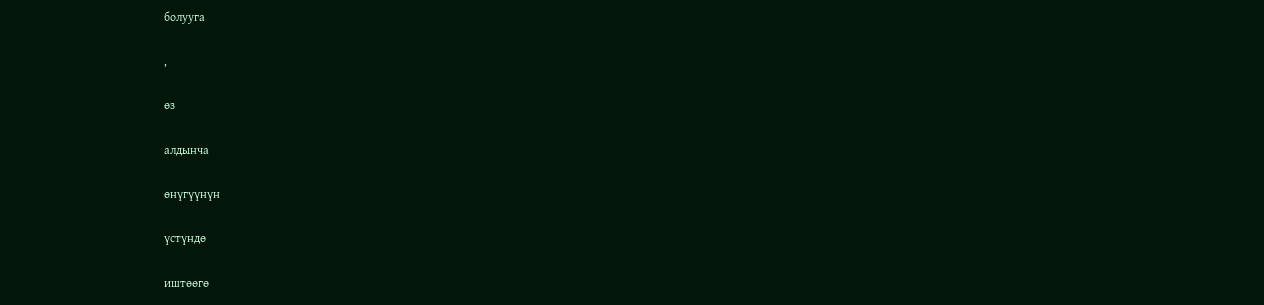болууга

,

өз

алдынча

өнүгүүнүн

үстүндө

иштөөгө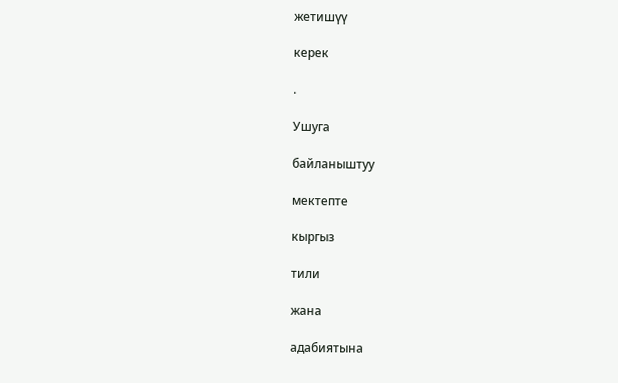жетишүү

керек

.

Ушуга

байланыштуу

мектепте

кыргыз

тили

жана

адабиятына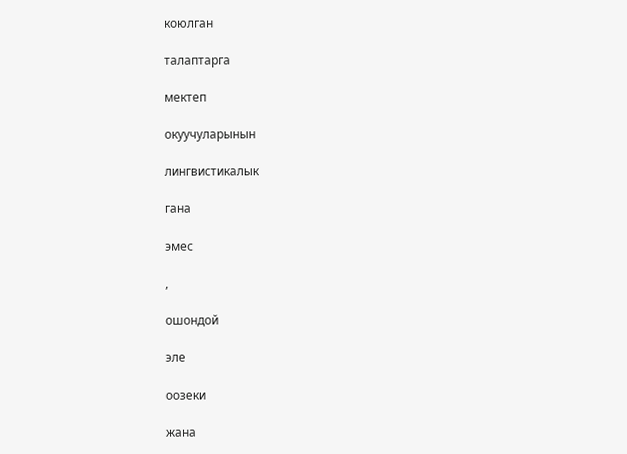коюлган

талаптарга

мектеп

окуучуларынын

лингвистикалык

гана

эмес

,

ошондой

эле

оозеки

жана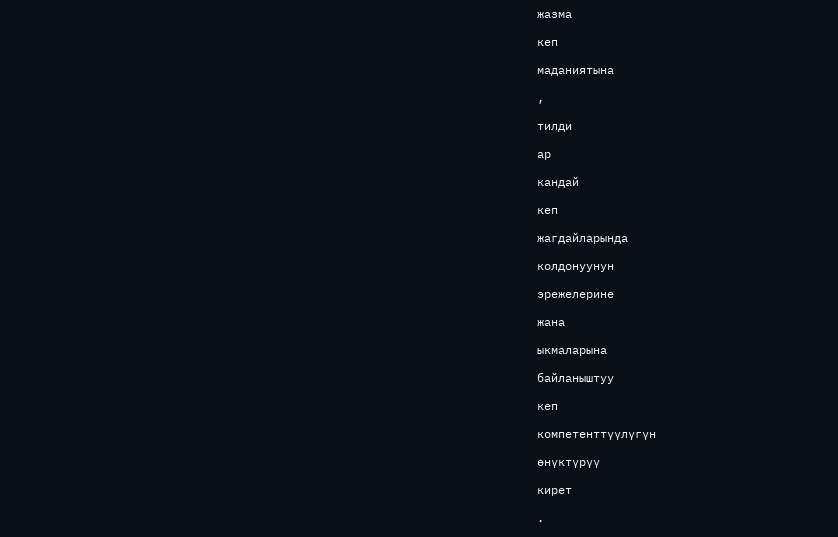жазма

кеп

маданиятына

,

тилди

ар

кандай

кеп

жагдайларында

колдонуунун

эрежелерине

жана

ыкмаларына

байланыштуу

кеп

компетенттүүлүгүн

өнүктүрүү

кирет

.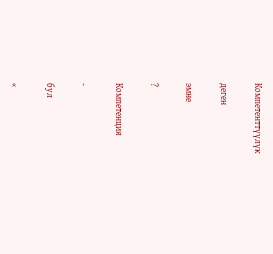Компетенттүүлүк

деген

эмне

?

Компетенция

-

бул

«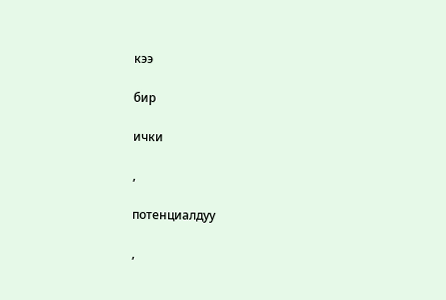кээ

бир

ички

,

потенциалдуу

,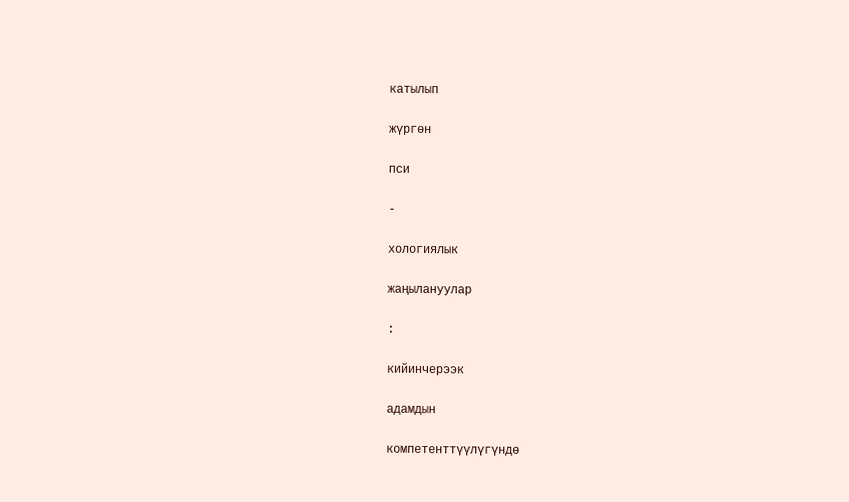катылып

жүргөн

пси

-

хологиялык

жаңылануулар

:

кийинчерээк

адамдын

компетенттүүлүгүндө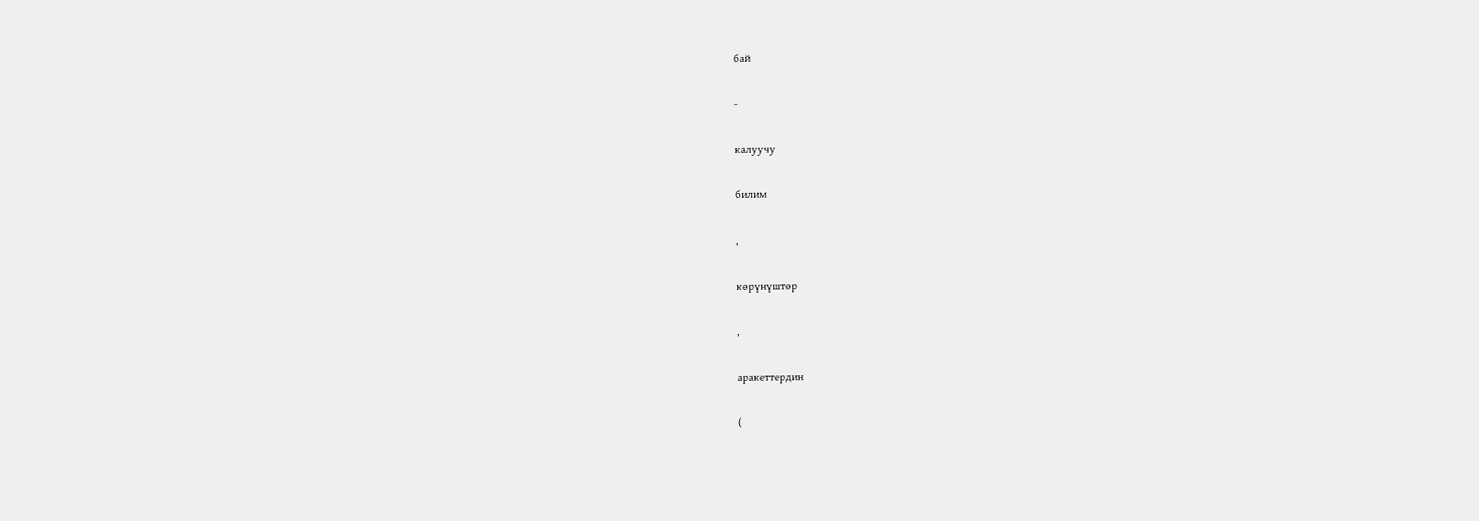бай

-

калуучу

билим

,

көрүнүштөр

,

аракеттердин

(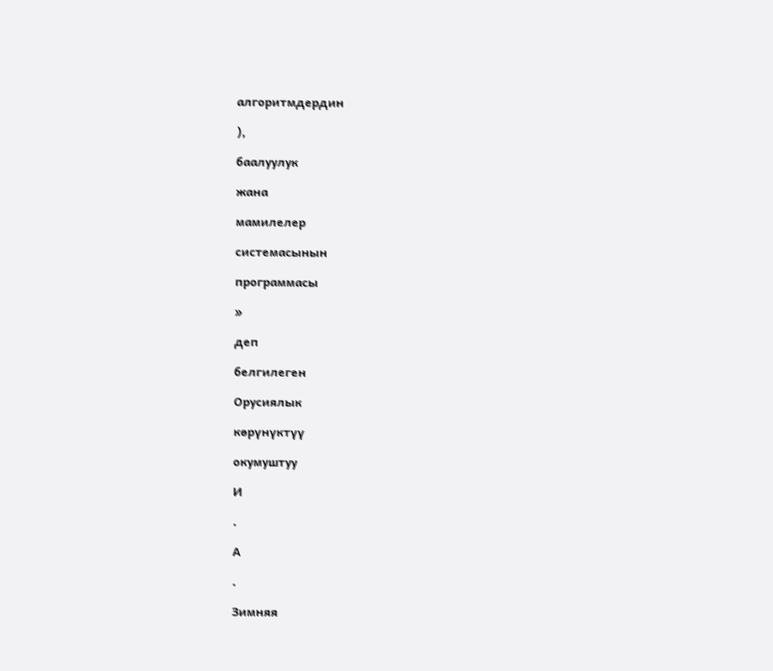алгоритмдердин

),

баалуулук

жана

мамилелер

системасынын

программасы

»

деп

белгилеген

Орусиялык

көрүнүктүү

окумуштуу

И

.

А

.

Зимняя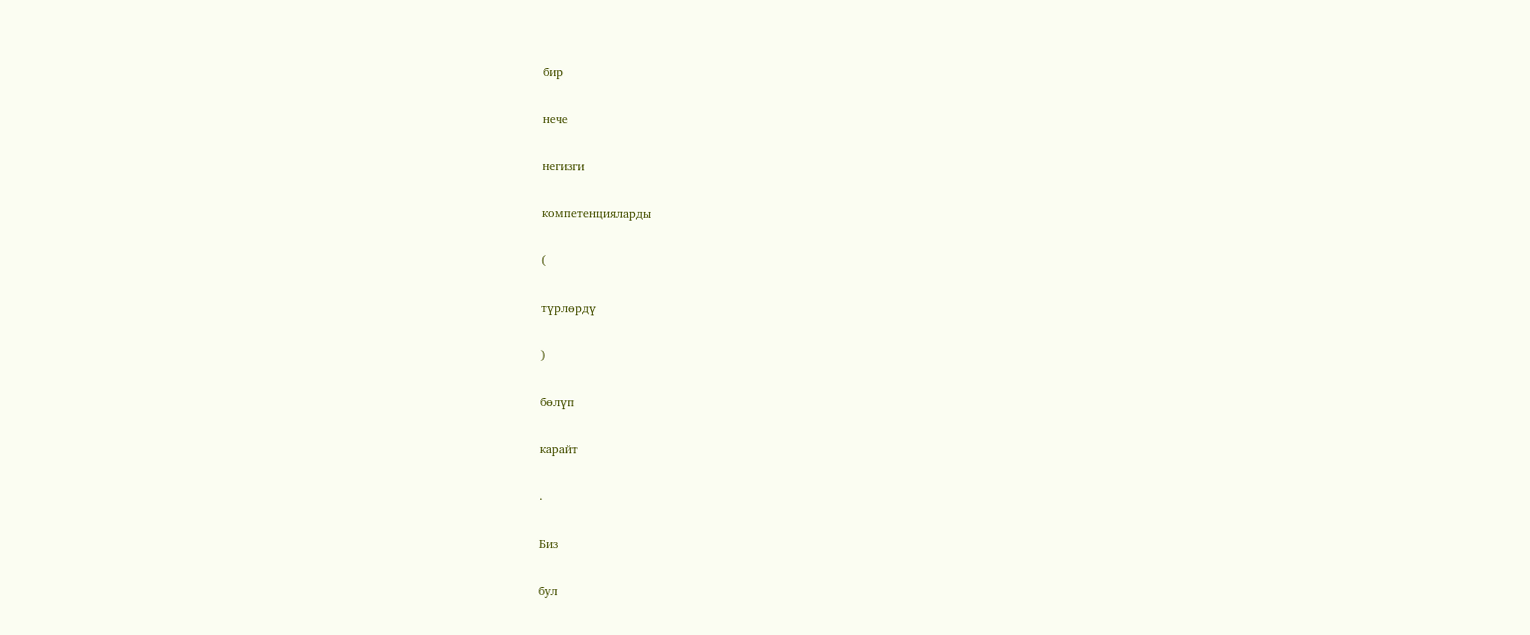бир

нече

негизги

компетенцияларды

(

түрлөрдү

)

бөлүп

карайт

.

Биз

бул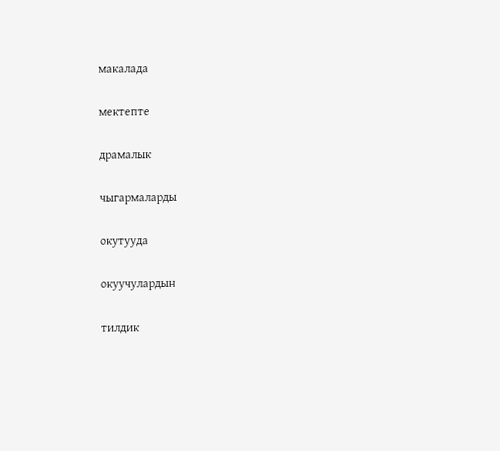макалада

мектепте

драмалык

чыгармаларды

окутууда

окуучулардын

тилдик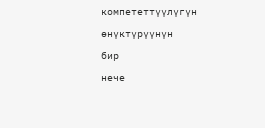компететтүүлүгүн

өнүктүрүүнүн

бир

нече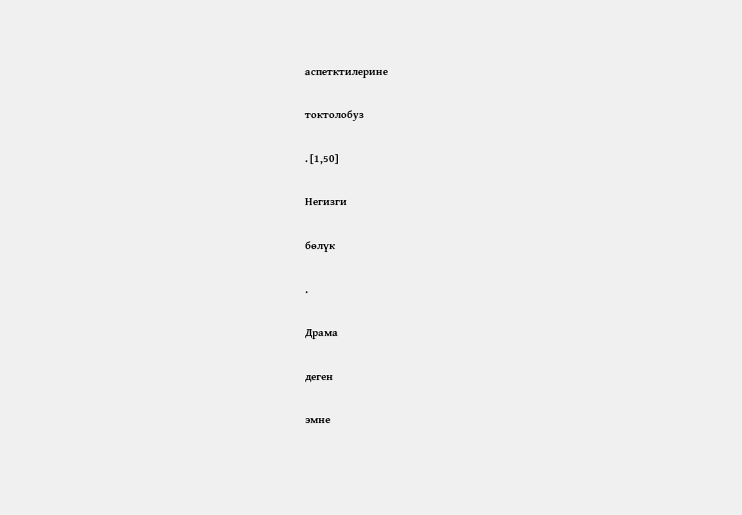аспетктилерине

токтолобуз

. [1,50]

Негизги

бөлүк

.

Драма

деген

эмне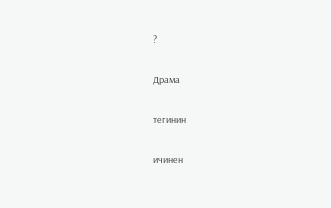?

Драма

тегинин

ичинен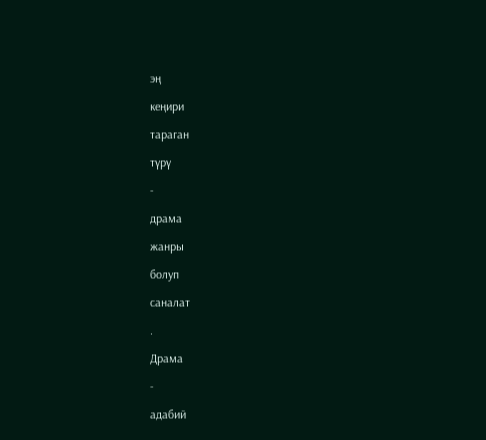эң

кеңири

тараган

түрү

-

драма

жанры

болуп

саналат

.

Драма

-

адабий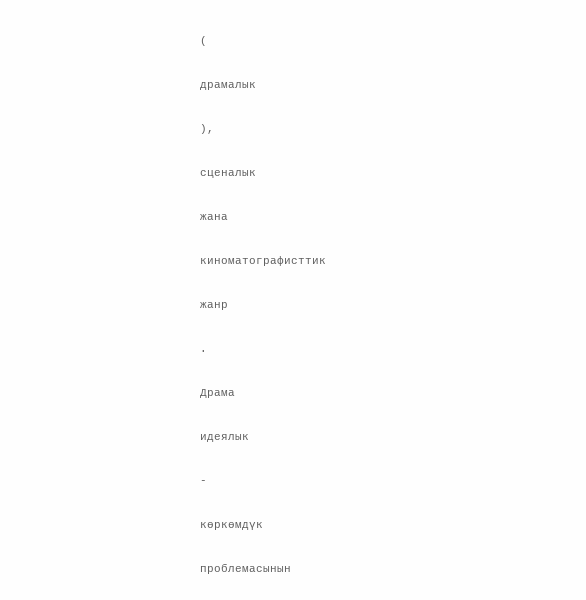(

драмалык

),

сценалык

жана

киноматографисттик

жанр

.

Драма

идеялык

-

көркөмдүк

проблемасынын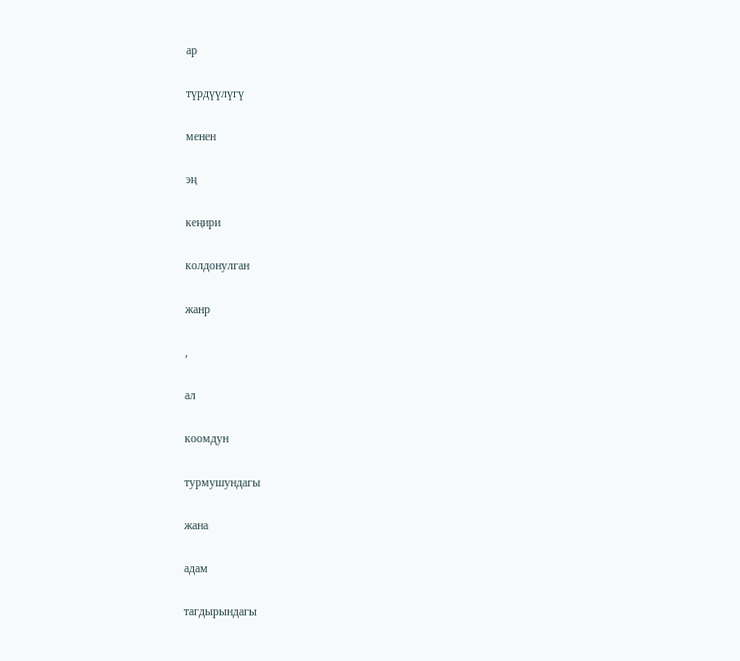ар

түрдүүлүгү

менен

эң

кеңири

колдонулган

жанр

,

ал

коомдун

турмушундагы

жана

адам

тагдырындагы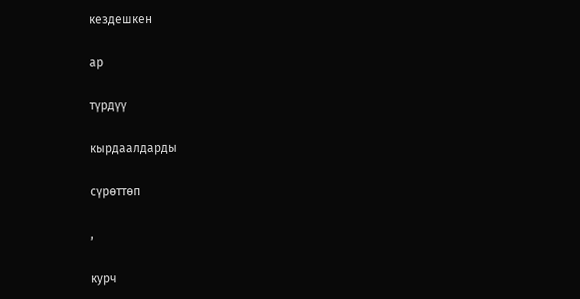кездешкен

ар

түрдүү

кырдаалдарды

сүрөттөп

,

курч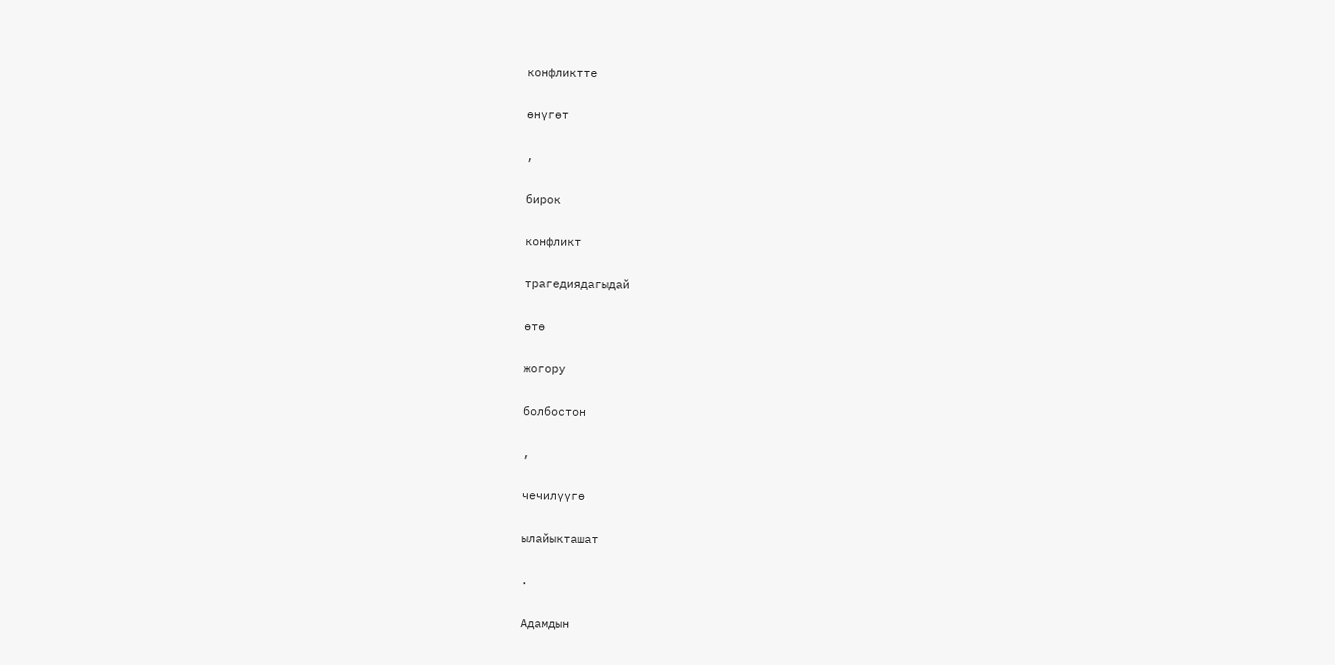конфликтте

өнүгөт

,

бирок

конфликт

трагедиядагыдай

өтө

жогору

болбостон

,

чечилүүгө

ылайыкташат

.

Адамдын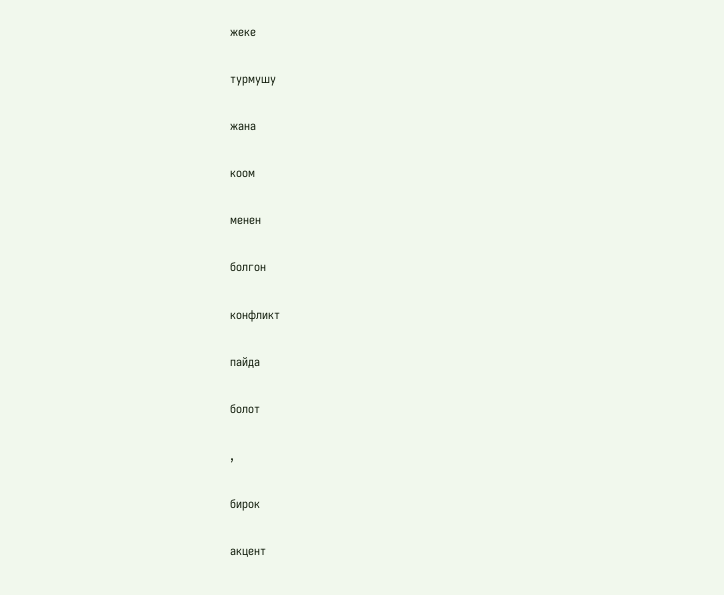жеке

турмушу

жана

коом

менен

болгон

конфликт

пайда

болот

,

бирок

акцент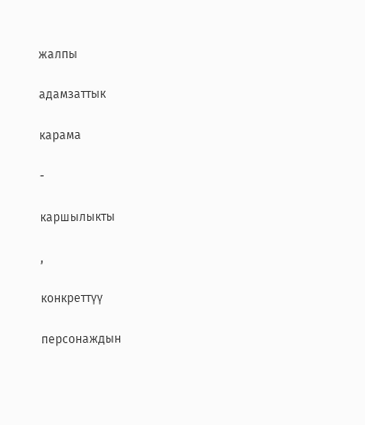жалпы

адамзаттык

карама

-

каршылыкты

,

конкреттүү

персонаждын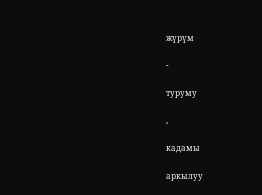жүрүм

-

туруму

,

кадамы

аркылуу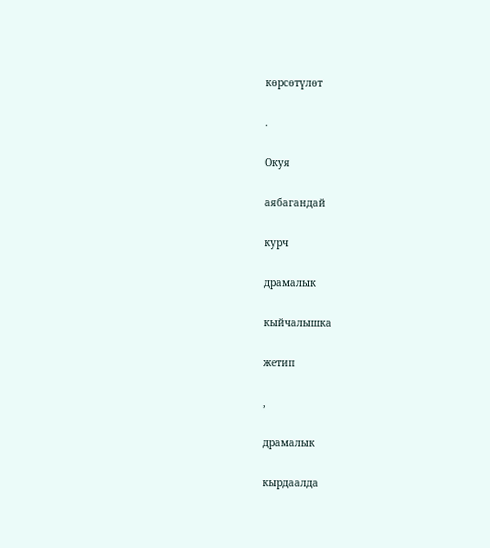көрсөтүлөт

.

Окуя

аябагандай

курч

драмалык

кыйчалышка

жетип

,

драмалык

кырдаалда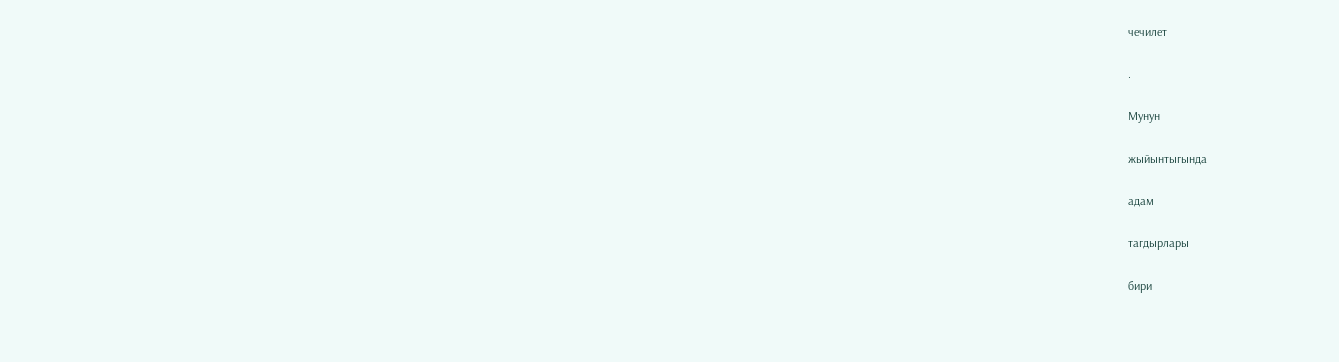чечилет

.

Мунун

жыйынтыгында

адам

тагдырлары

бири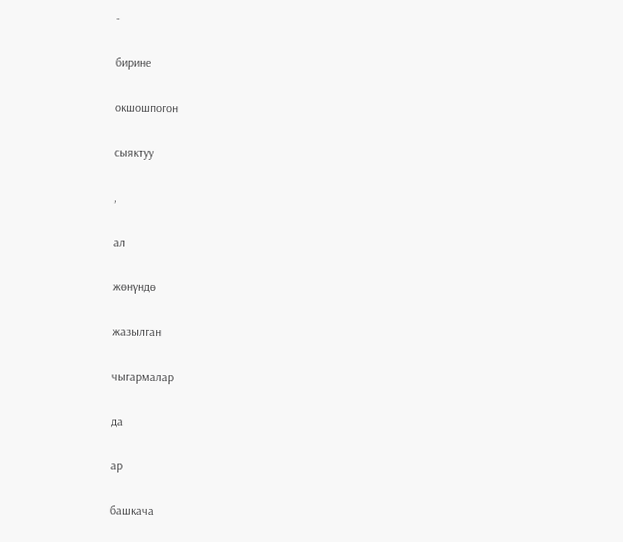-

бирине

окшошпогон

сыяктуу

,

ал

жөнүндө

жазылган

чыгармалар

да

ар

башкача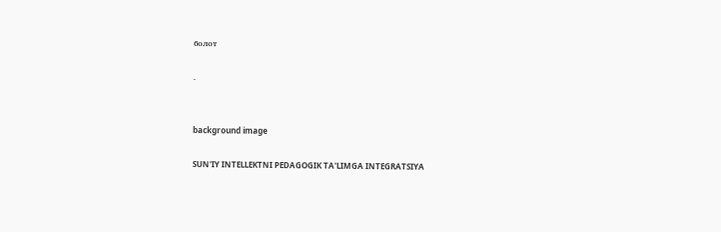болот

.


background image

SUN'IY INTELLEKTNI PEDAGOGIK TA'LIMGA INTEGRATSIYA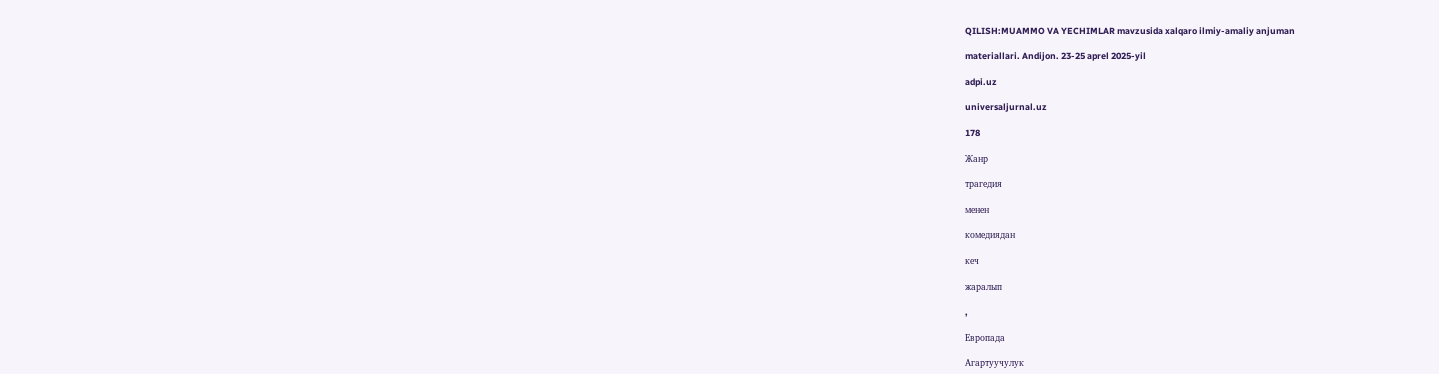QILISH:MUAMMO VA YECHIMLAR mavzusida xalqaro ilmiy-amaliy anjuman

materiallari. Andijon. 23-25 aprel 2025-yil

adpi.uz

universaljurnal.uz

178

Жанр

трагедия

менен

комедиядан

кеч

жаралып

,

Европада

Агартуучулук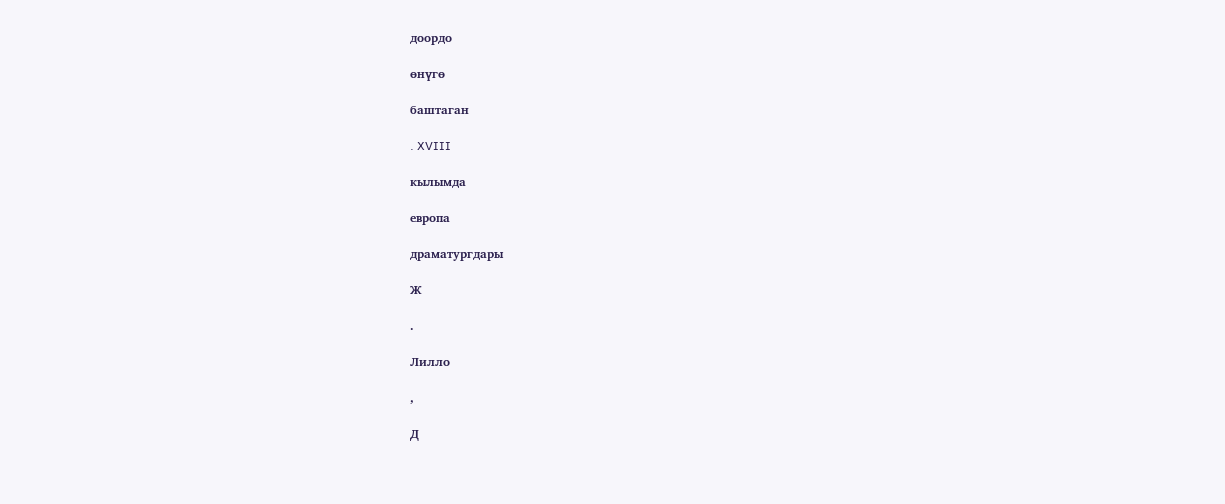доордо

өнүгө

баштаган

. XVIII

кылымда

европа

драматургдары

Ж

.

Лилло

,

Д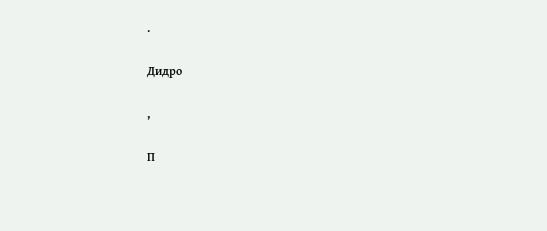.

Дидро

,

П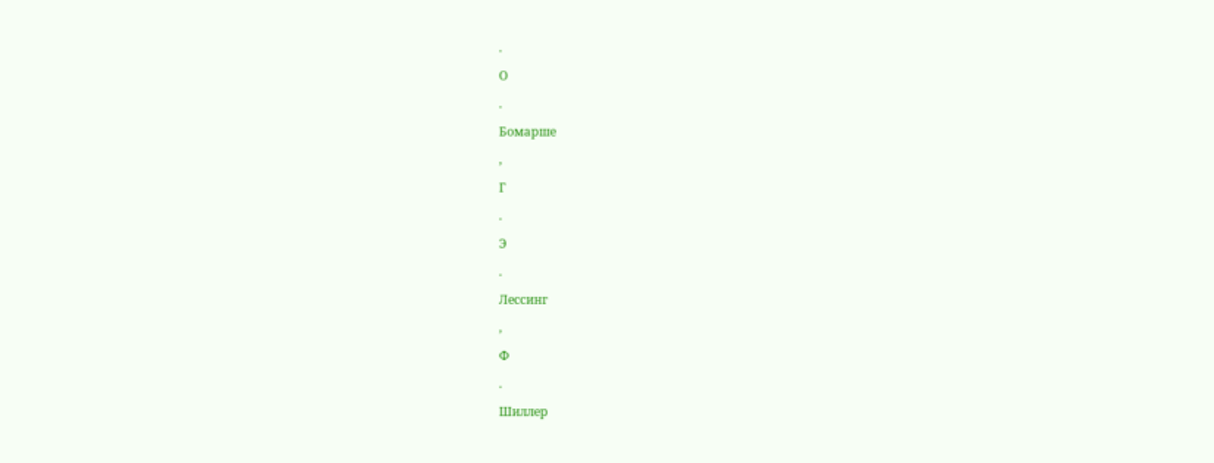.

О

.

Бомарше

,

Г

.

Э

.

Лессинг

,

Ф

.

Шиллер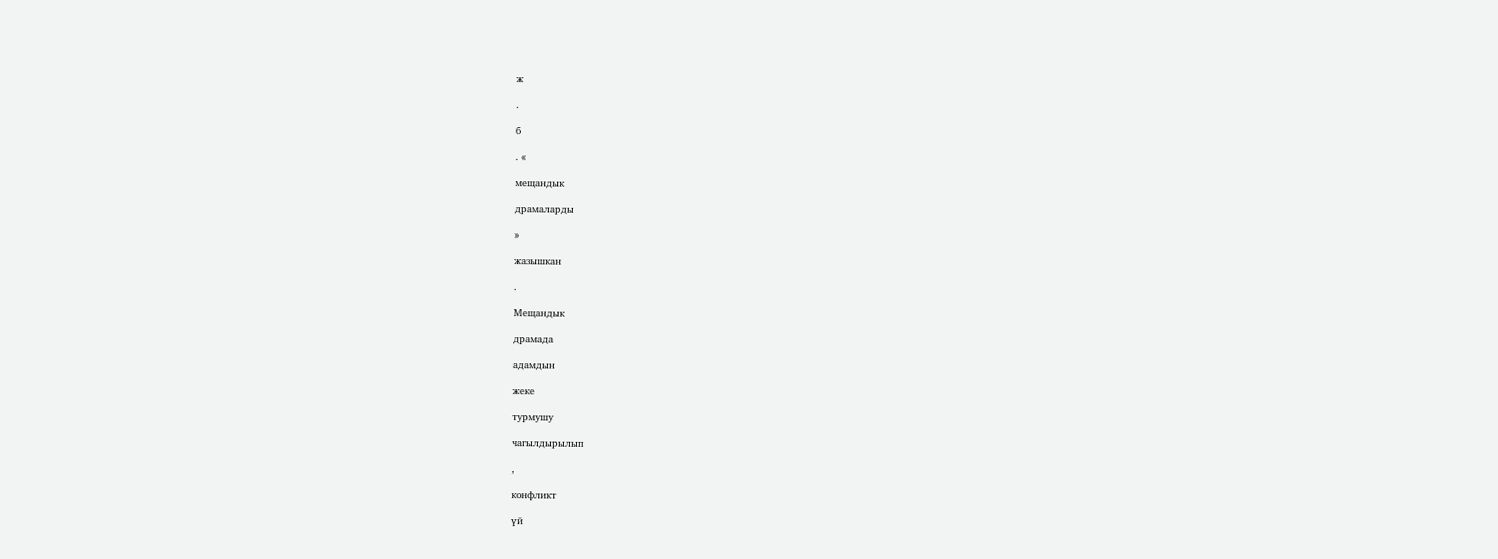ж

.

б

. «

мещандык

драмаларды

»

жазышкан

.

Мещандык

драмада

адамдын

жеке

турмушу

чагылдырылып

,

конфликт

үй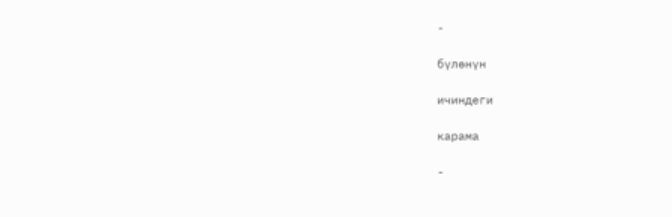-

бүлөнүн

ичиндеги

карама

-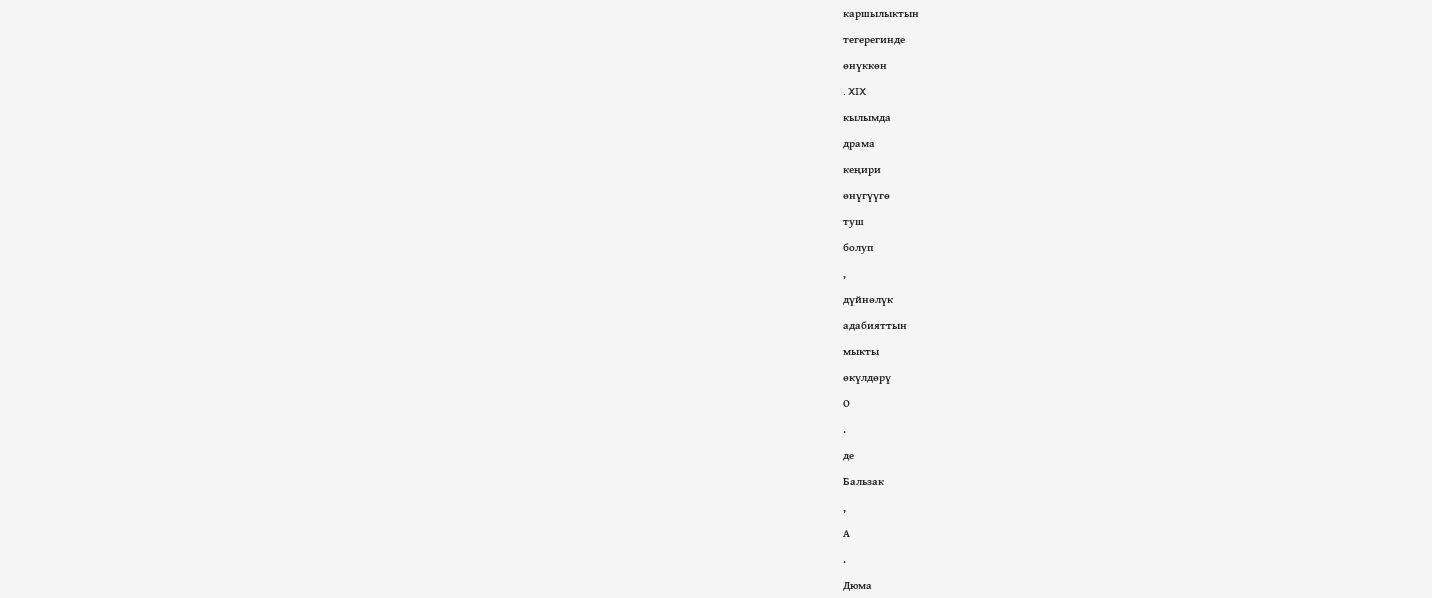каршылыктын

тегерегинде

өнүккөн

. XIX

кылымда

драма

кеңири

өнүгүүгө

туш

болуп

,

дүйнөлүк

адабияттын

мыкты

өкүлдөрү

О

.

де

Бальзак

,

А

.

Дюма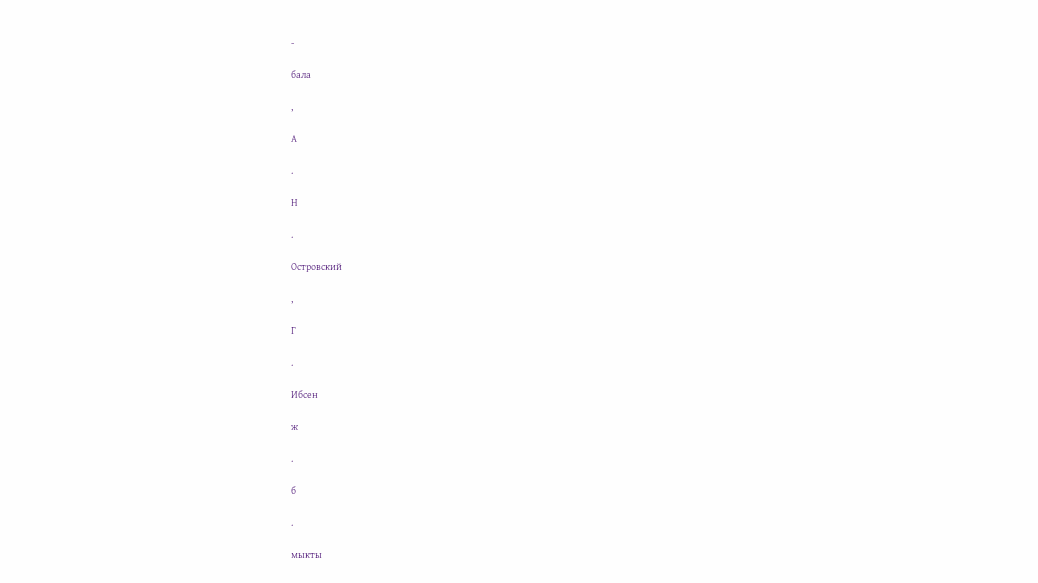-

бала

,

А

.

Н

.

Островский

,

Г

.

Ибсен

ж

.

б

.

мыкты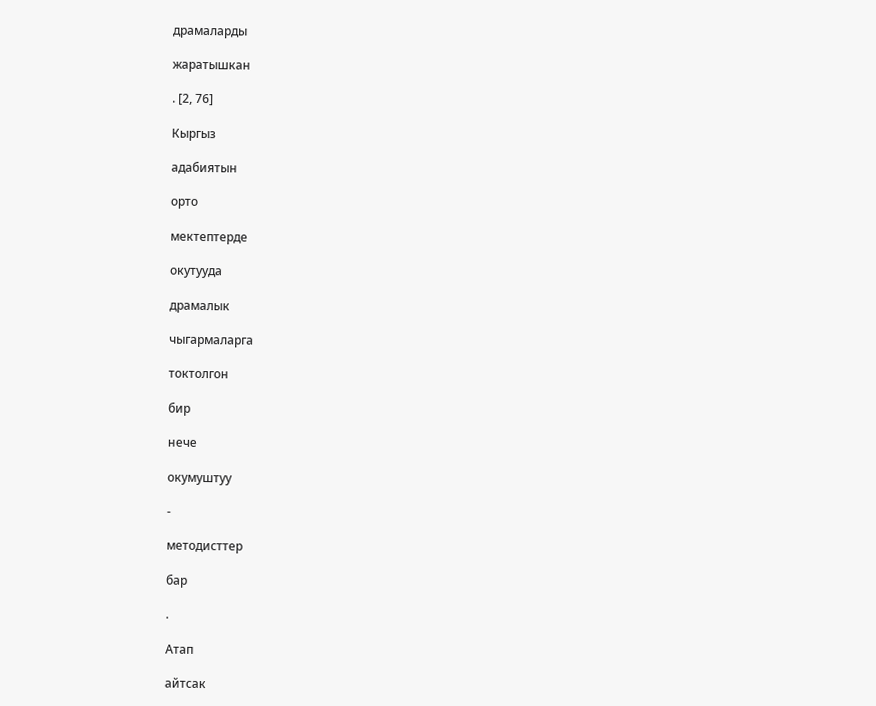драмаларды

жаратышкан

. [2, 76]

Кыргыз

адабиятын

орто

мектептерде

окутууда

драмалык

чыгармаларга

токтолгон

бир

нече

окумуштуу

-

методисттер

бар

.

Атап

айтсак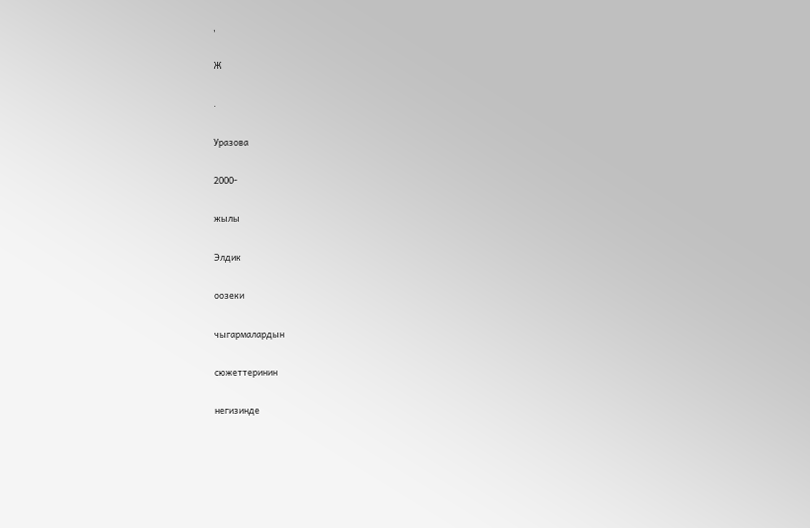,

Ж

.

Уразова

2000-

жылы

Элдик

оозеки

чыгармалардын

сюжеттеринин

негизинде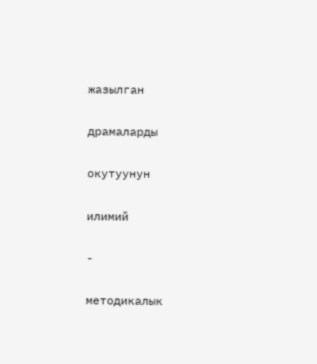жазылган

драмаларды

окутуунун

илимий

-

методикалык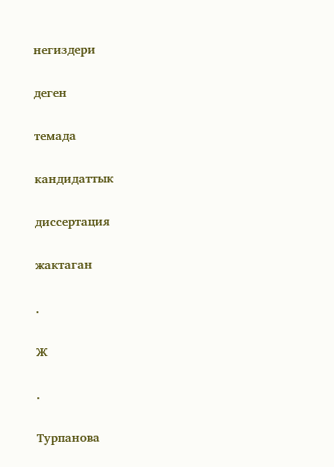негиздери

деген

темада

кандидаттык

диссертация

жактаган

.

Ж

.

Турпанова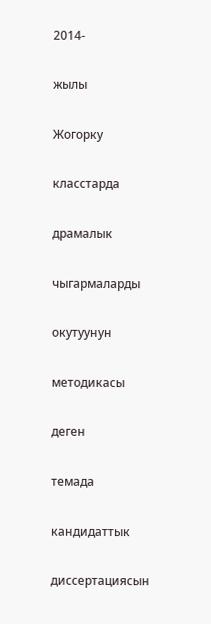2014-

жылы

Жогорку

класстарда

драмалык

чыгармаларды

окутуунун

методикасы

деген

темада

кандидаттык

диссертациясын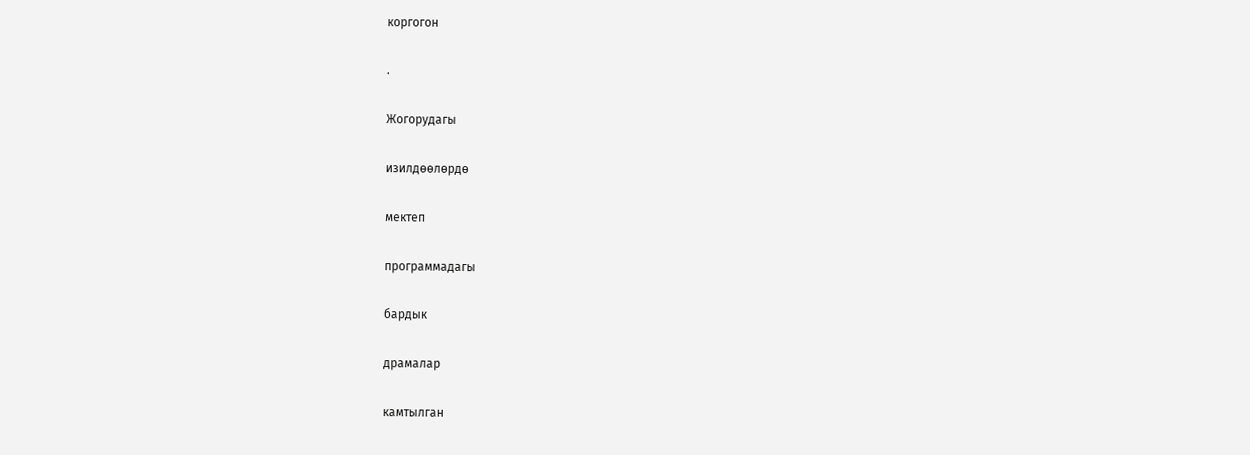коргогон

.

Жогорудагы

изилдөөлөрдө

мектеп

программадагы

бардык

драмалар

камтылган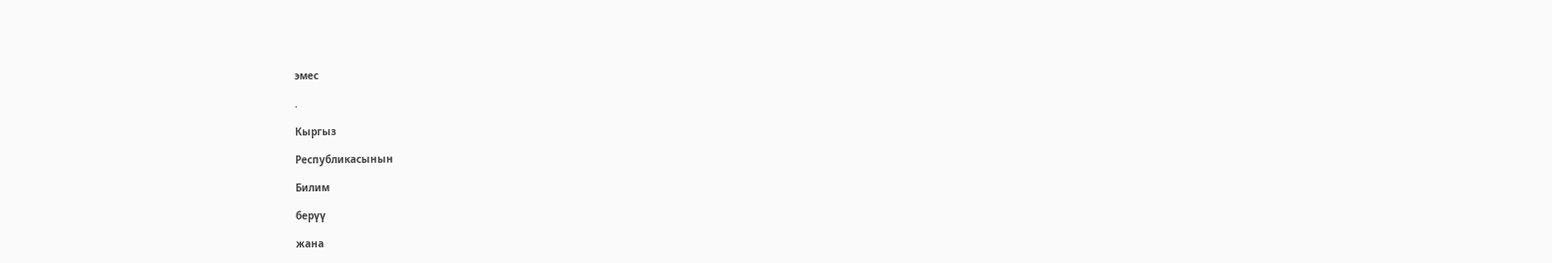эмес

.

Кыргыз

Республикасынын

Билим

берүү

жана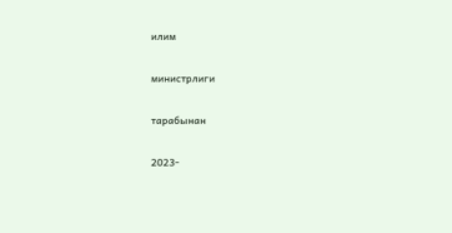илим

министрлиги

тарабынан

2023-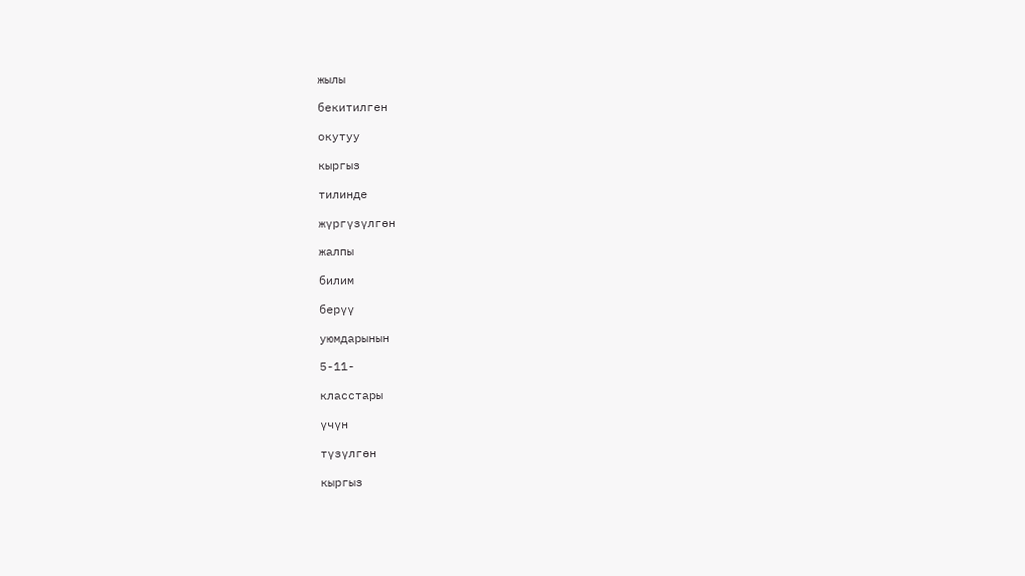жылы

бекитилген

окутуу

кыргыз

тилинде

жүргүзүлгөн

жалпы

билим

берүү

уюмдарынын

5-11-

класстары

үчүн

түзүлгөн

кыргыз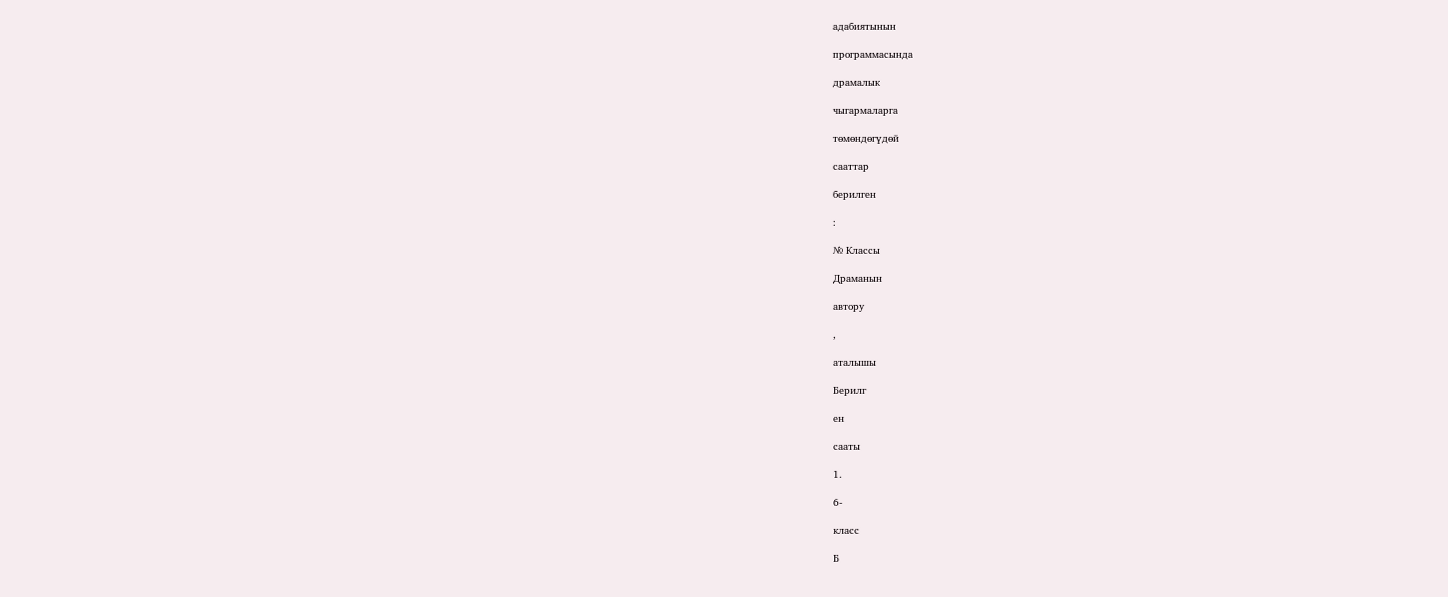адабиятынын

программасында

драмалык

чыгармаларга

төмөндөгүдөй

сааттар

берилген

:

№ Классы

Драманын

автору

,

аталышы

Берилг

ен

сааты

1.

6-

класс

Б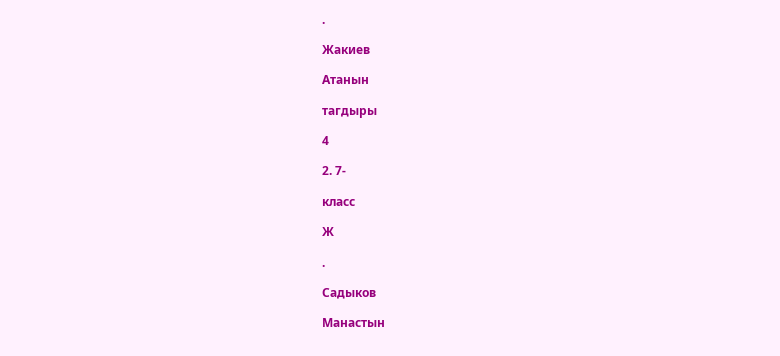.

Жакиев

Атанын

тагдыры

4

2. 7-

класс

Ж

.

Садыков

Манастын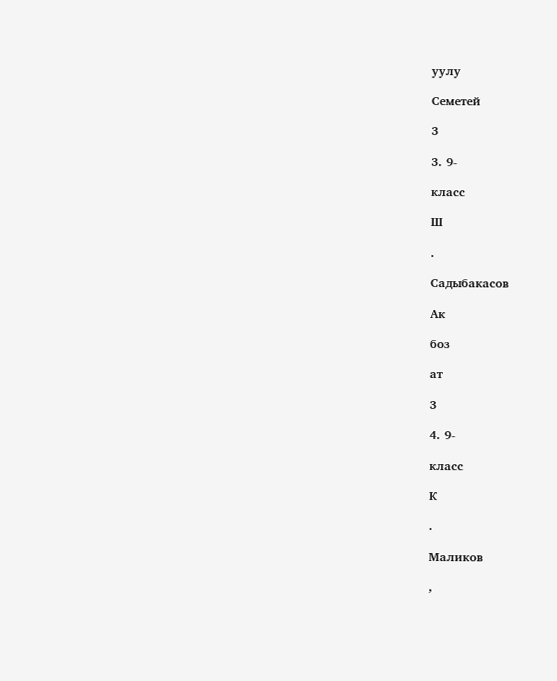уулу

Семетей

3

3. 9-

класс

Ш

.

Садыбакасов

Ак

боз

ат

3

4. 9-

класс

К

.

Маликов

,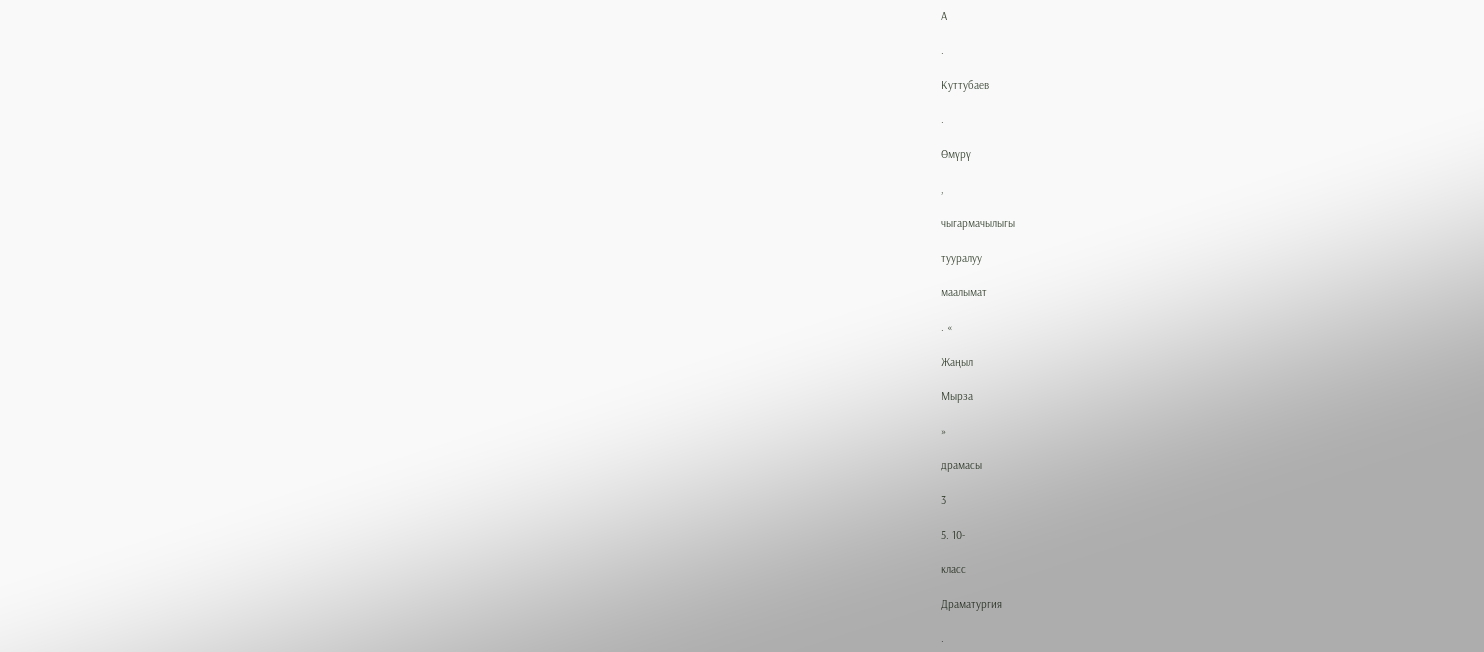А

.

Куттубаев

.

Өмүрү

,

чыгармачылыгы

тууралуу

маалымат

. «

Жаңыл

Мырза

»

драмасы

3

5. 10-

класс

Драматургия

.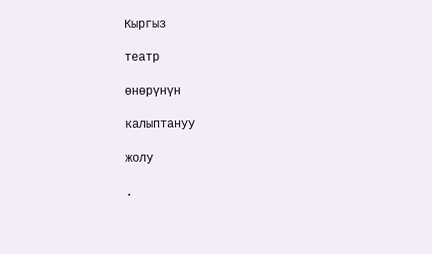Кыргыз

театр

өнөрүнүн

калыптануу

жолу

.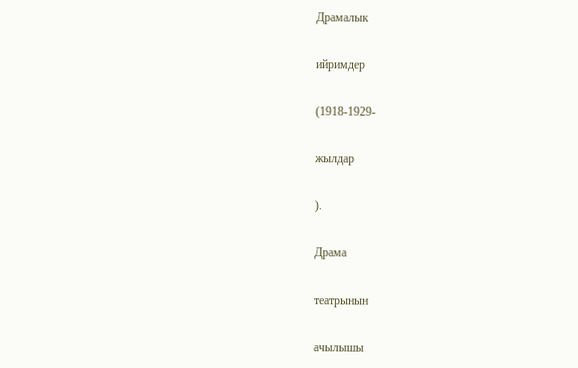Драмалык

ийримдер

(1918-1929-

жылдар

).

Драма

театрынын

ачылышы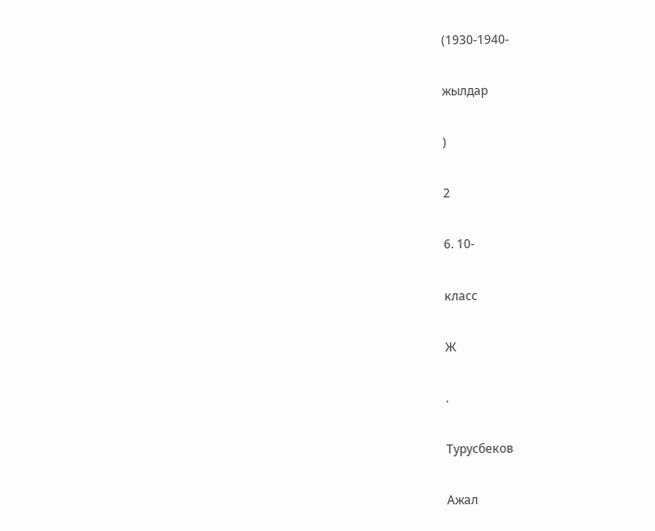(1930-1940-

жылдар

)

2

6. 10-

класс

Ж

.

Турусбеков

Ажал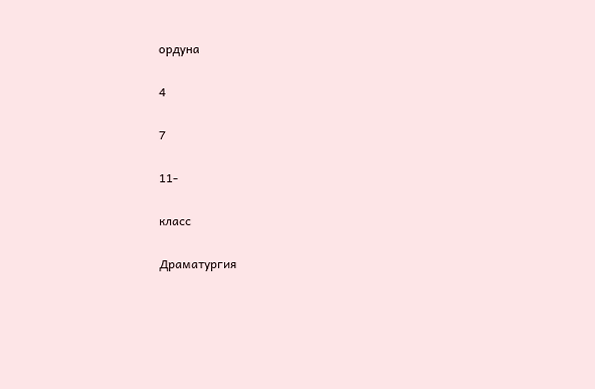ордуна

4

7

11-

класс

Драматургия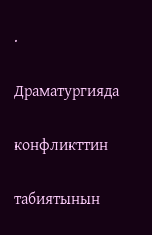.

Драматургияда

конфликттин

табиятынын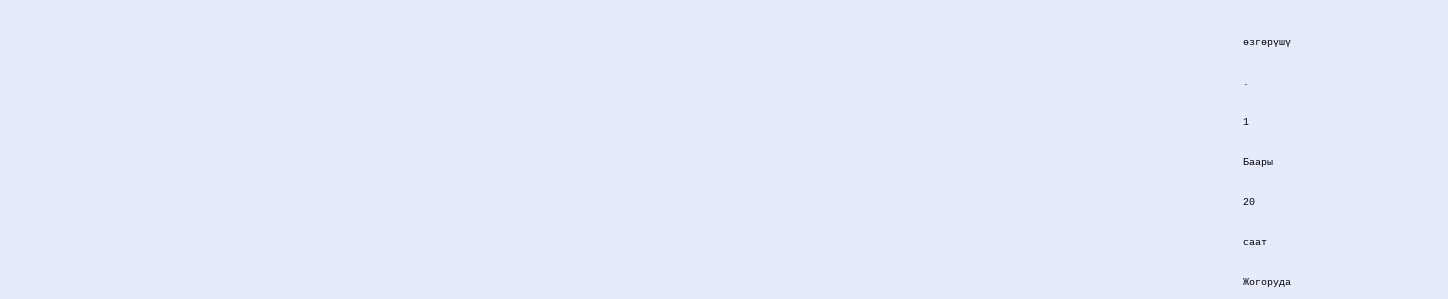өзгөрүшү

.

1

Баары

20

саат

Жогоруда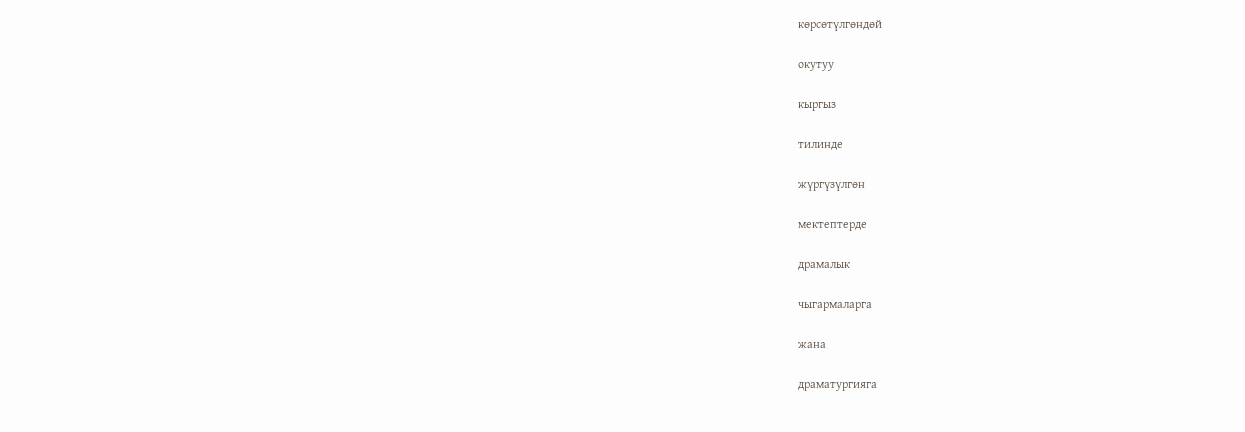көрсөтүлгөндөй

окутуу

кыргыз

тилинде

жүргүзүлгөн

мектептерде

драмалык

чыгармаларга

жана

драматургияга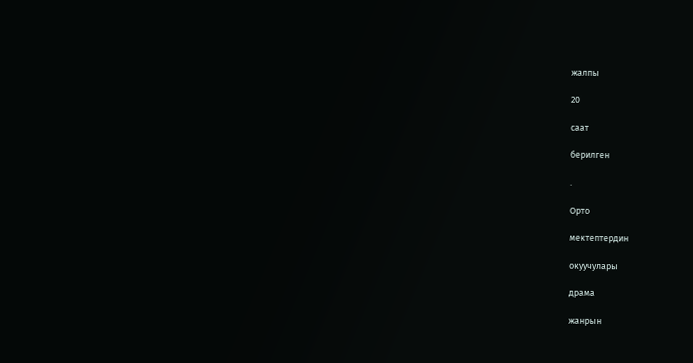жалпы

20

саат

берилген

.

Орто

мектептердин

окуучулары

драма

жанрын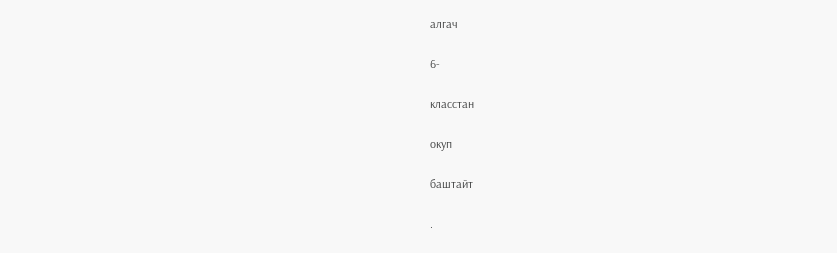алгач

6-

класстан

окуп

баштайт

.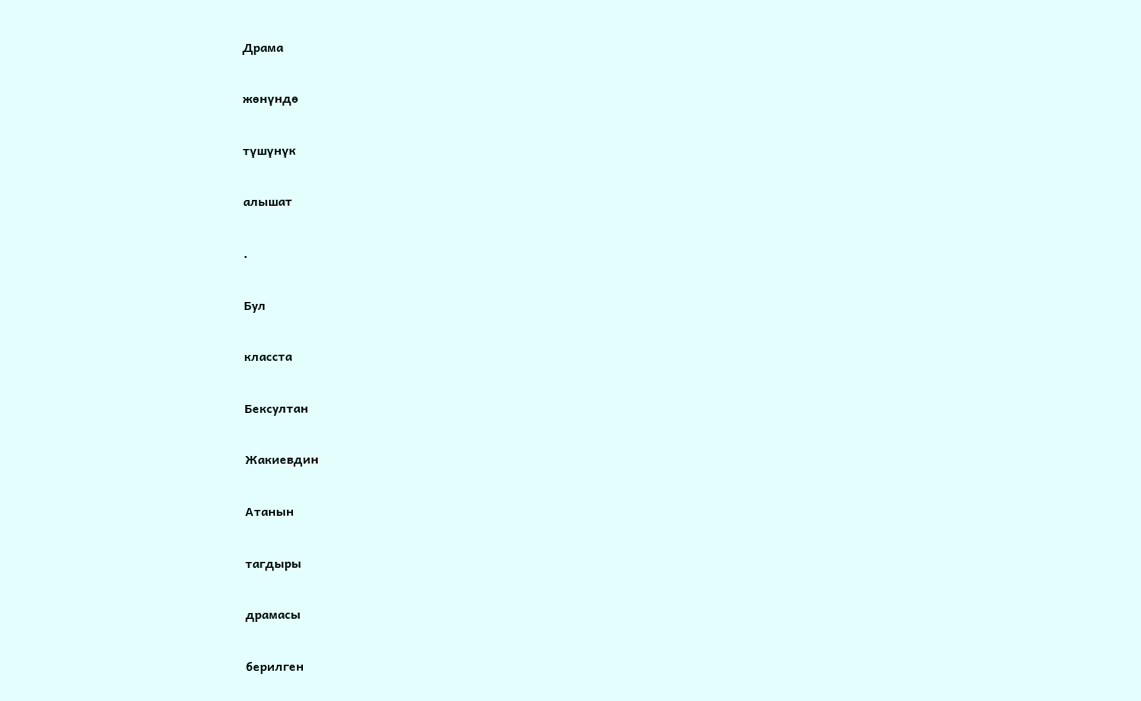Драма

жөнүндө

түшүнүк

алышат

.

Бул

класста

Бексултан

Жакиевдин

Атанын

тагдыры

драмасы

берилген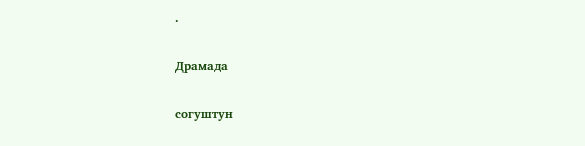.

Драмада

согуштун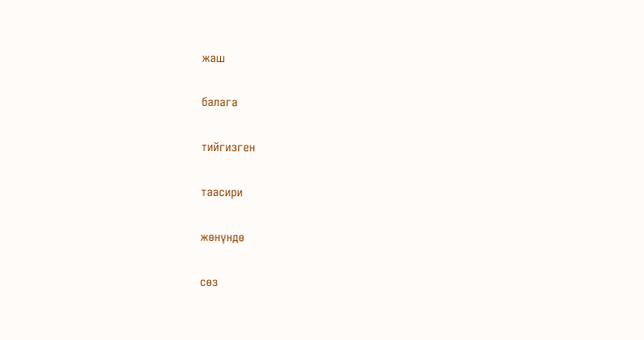жаш

балага

тийгизген

таасири

жөнүндө

сөз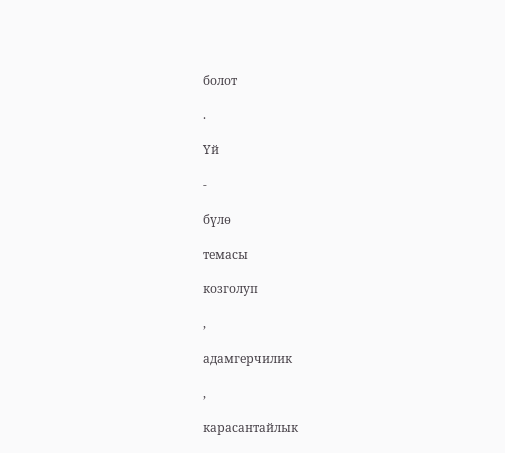болот

.

Үй

-

бүлө

темасы

козголуп

,

адамгерчилик

,

карасантайлык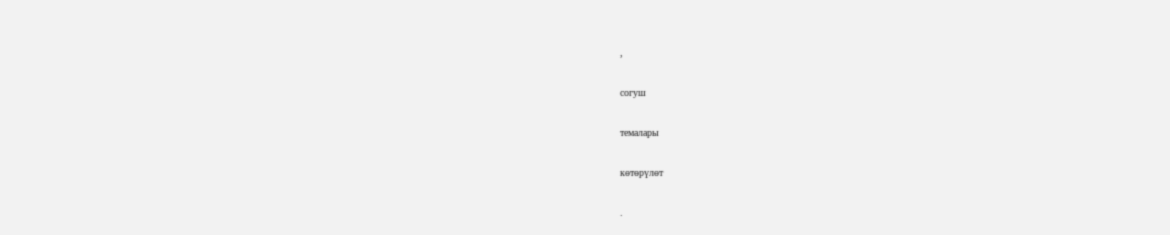,

согуш

темалары

көтөрүлөт

.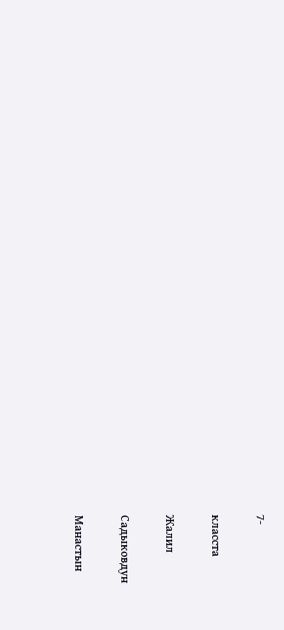7-

класста

Жалил

Садыковдун

Манастын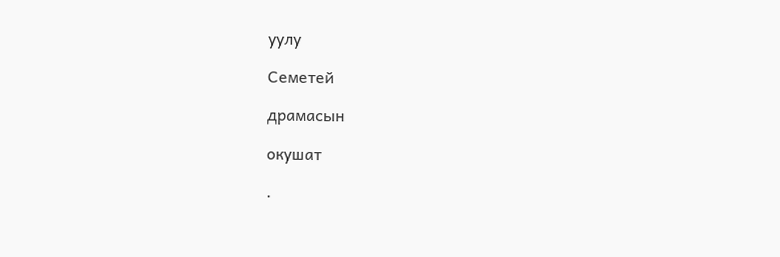уулу

Семетей

драмасын

окушат

.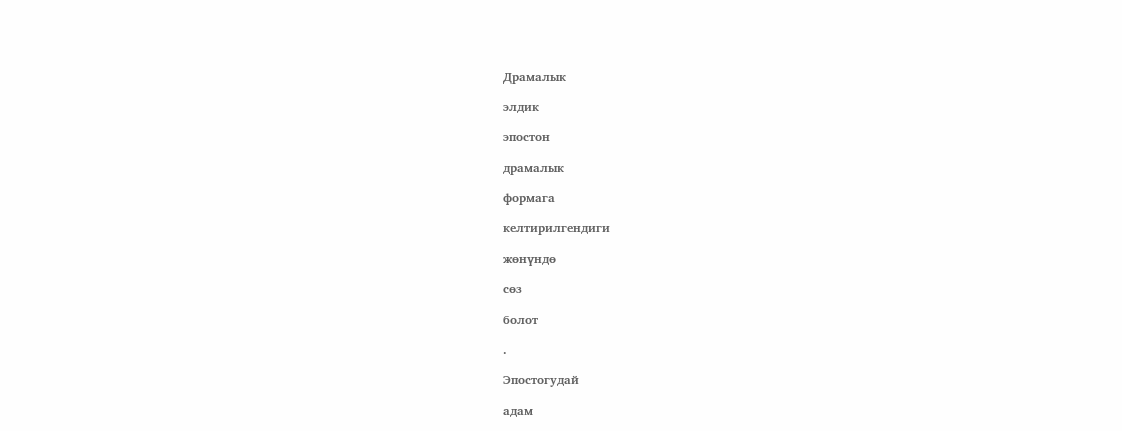Драмалык

элдик

эпостон

драмалык

формага

келтирилгендиги

жөнүндө

сөз

болот

.

Эпостогудай

адам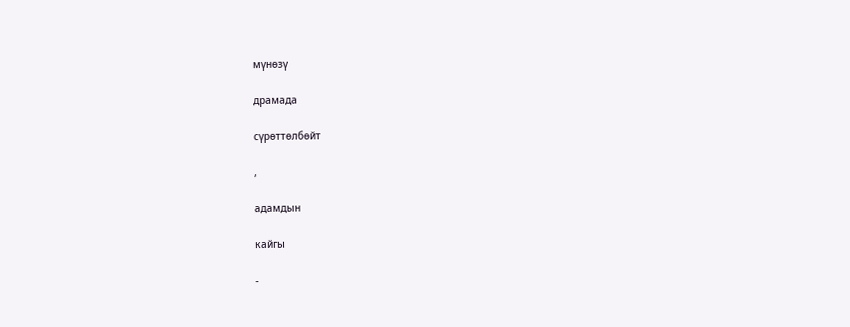мүнөзү

драмада

сүрөттөлбөйт

,

адамдын

кайгы

-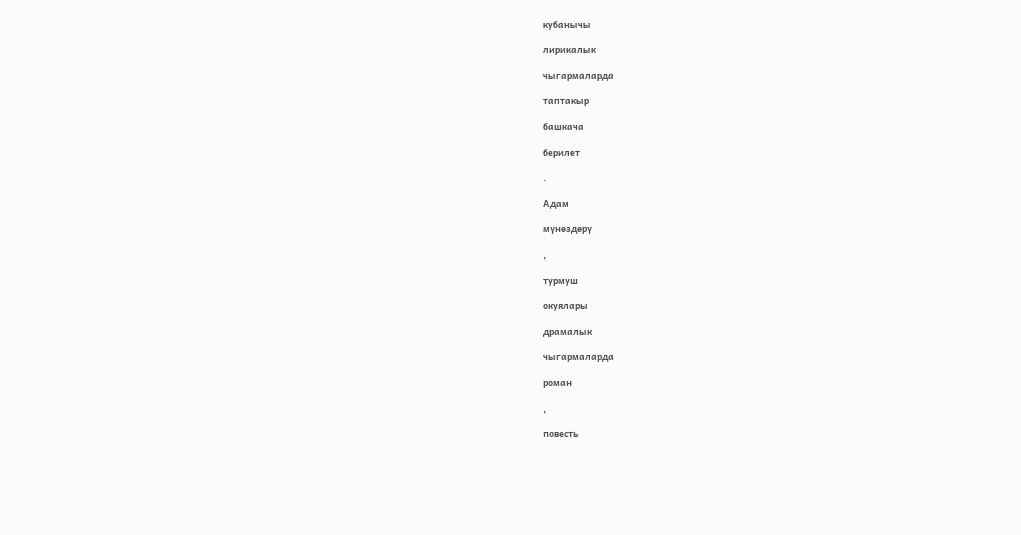кубанычы

лирикалык

чыгармаларда

таптакыр

башкача

берилет

.

Адам

мүнөздөрү

,

турмуш

окуялары

драмалык

чыгармаларда

роман

,

повесть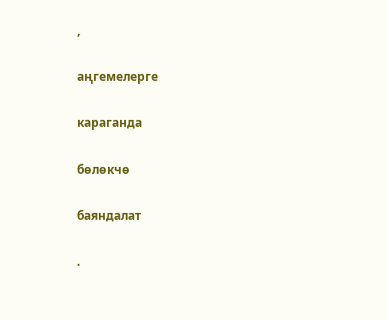,

аңгемелерге

караганда

бөлөкчө

баяндалат

.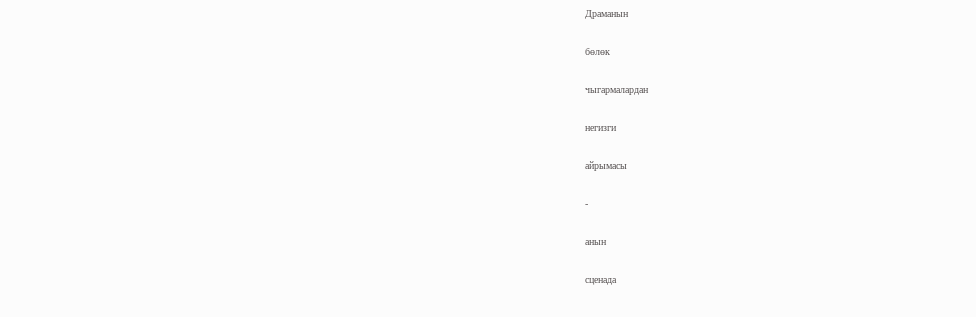Драманын

бөлөк

чыгармалардан

негизги

айрымасы

-

анын

сценада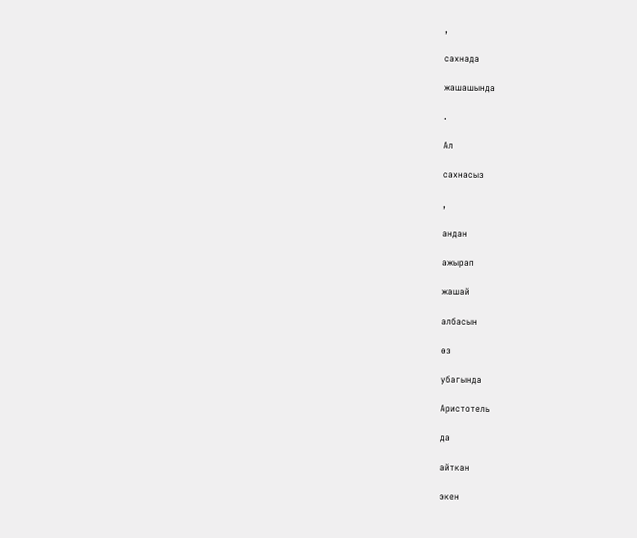,

сахнада

жашашында

.

Ал

сахнасыз

,

андан

ажырап

жашай

албасын

өз

убагында

Аристотель

да

айткан

экен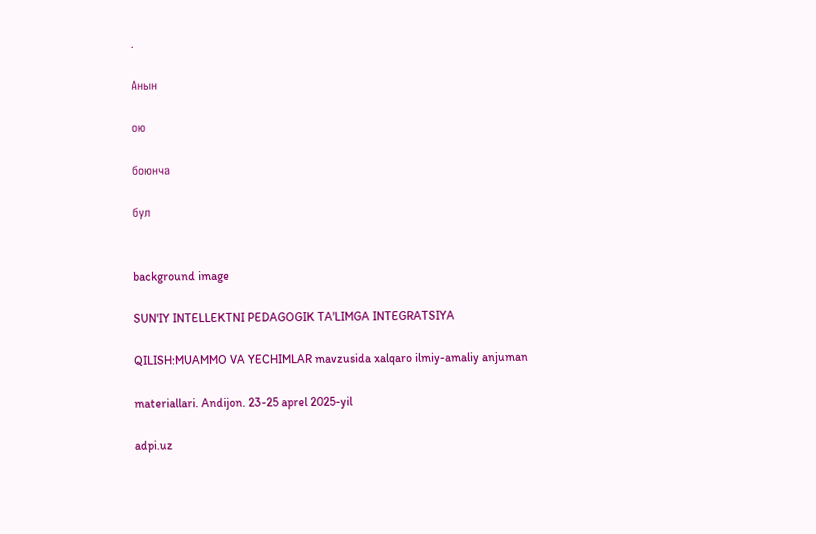.

Анын

ою

боюнча

бул


background image

SUN'IY INTELLEKTNI PEDAGOGIK TA'LIMGA INTEGRATSIYA

QILISH:MUAMMO VA YECHIMLAR mavzusida xalqaro ilmiy-amaliy anjuman

materiallari. Andijon. 23-25 aprel 2025-yil

adpi.uz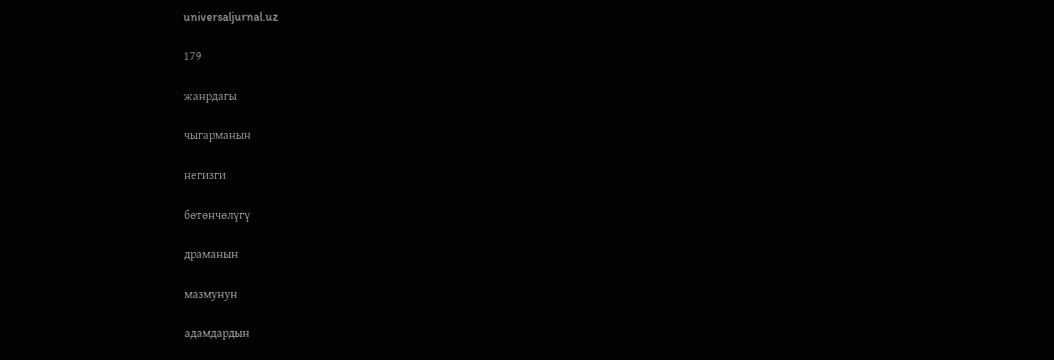universaljurnal.uz

179

жанрдагы

чыгарманын

негизги

бөтөнчөлүгү

драманын

мазмунун

адамдардын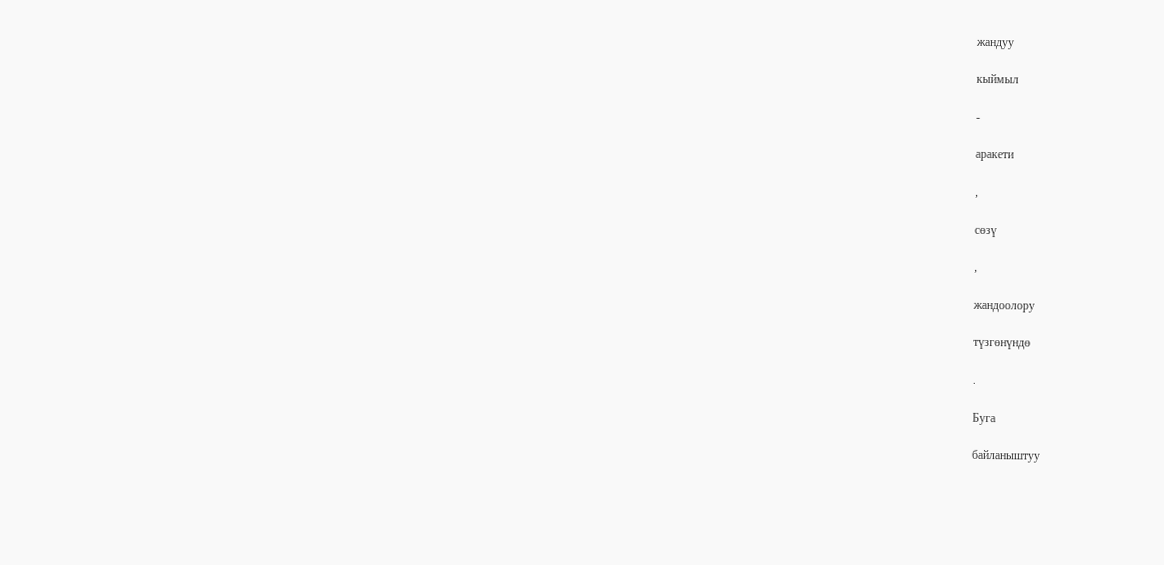жандуу

кыймыл

-

аракети

,

сөзү

,

жандоолору

түзгөнүндө

.

Буга

байланыштуу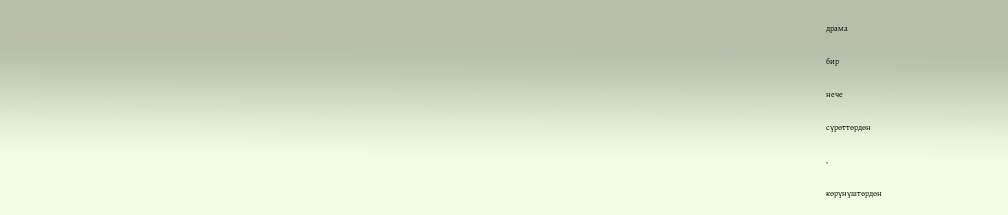драма

бир

нече

сүрөттөрдөн

,

көрүнүштөрдөн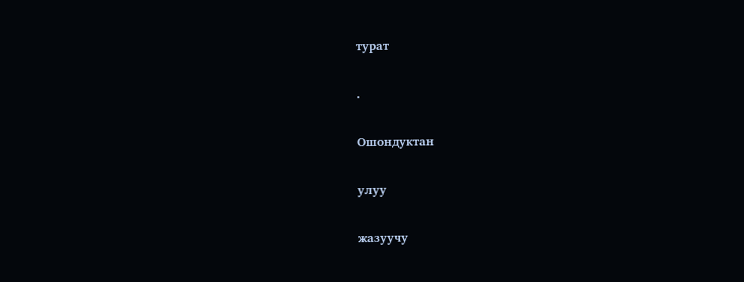турат

.

Ошондуктан

улуу

жазуучу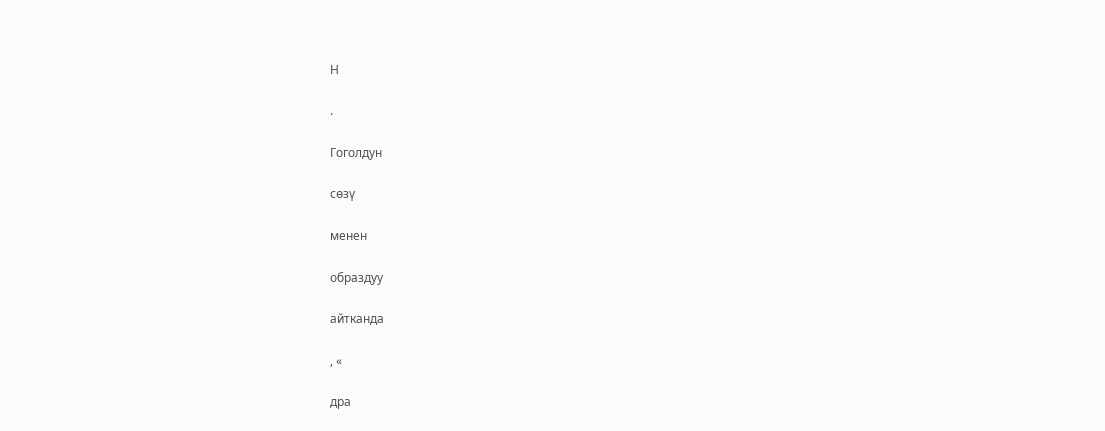Н

.

Гоголдун

сөзү

менен

образдуу

айтканда

, «

дра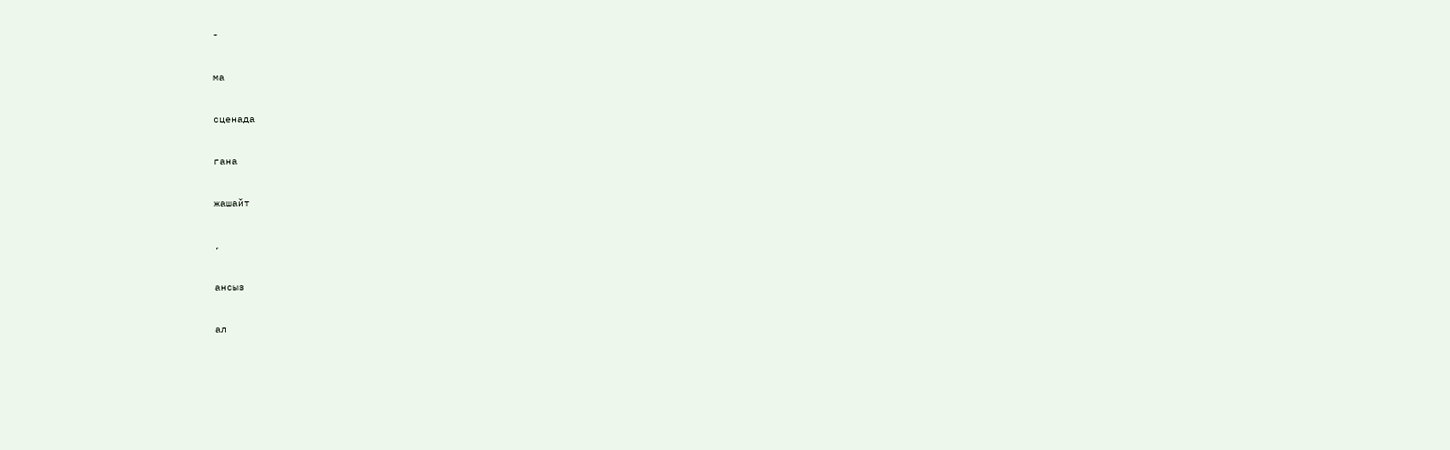-

ма

сценада

гана

жашайт

,

ансыз

ал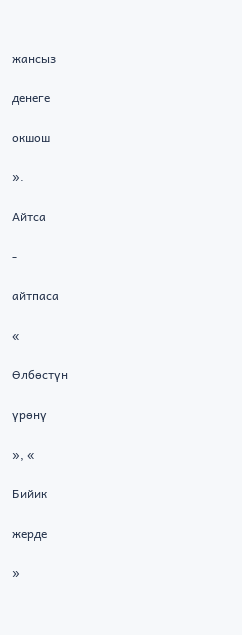жансыз

денеге

окшош

».

Айтса

-

айтпаса

«

Өлбөстүн

үрөнү

», «

Бийик

жерде

»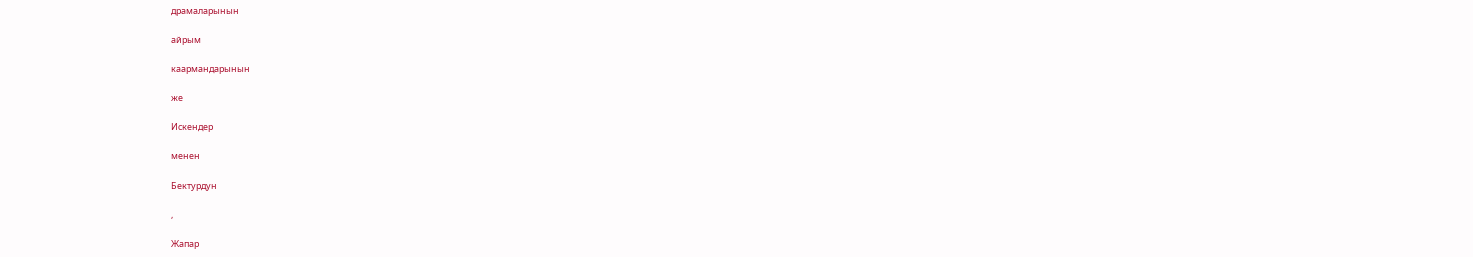драмаларынын

айрым

каармандарынын

же

Искендер

менен

Бектурдун

,

Жапар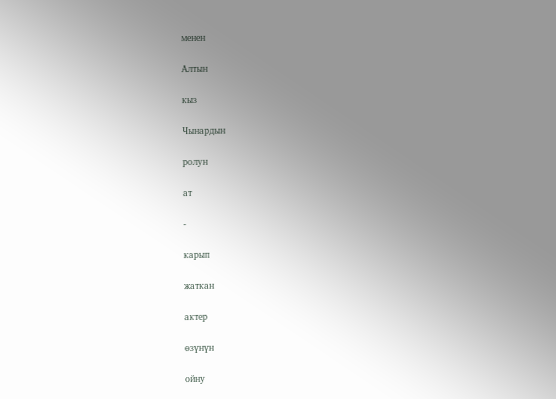менен

Алтын

кыз

Чынардын

ролун

ат

-

карып

жаткан

актер

өзүнүн

ойну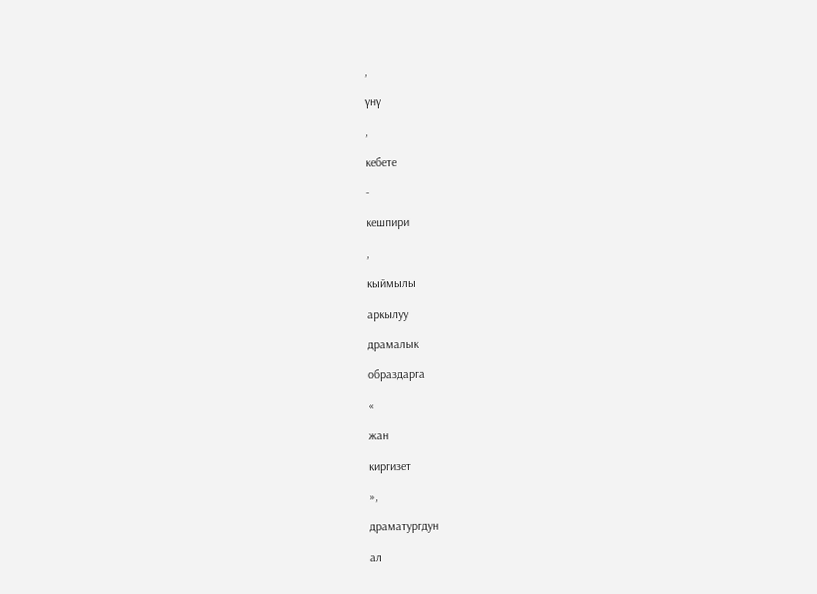,

үнү

,

кебете

-

кешпири

,

кыймылы

аркылуу

драмалык

образдарга

«

жан

киргизет

»,

драматургдун

ал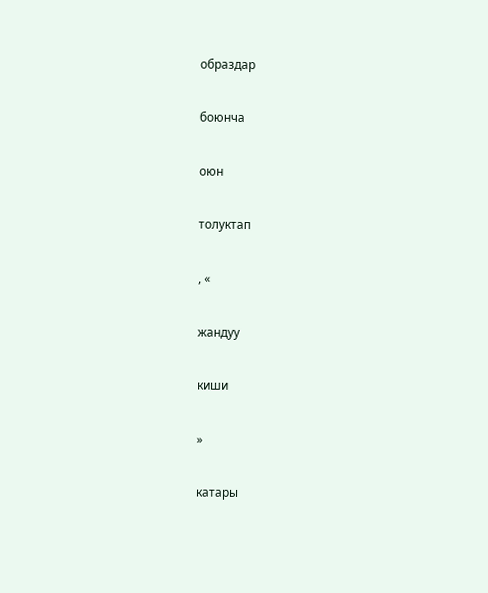образдар

боюнча

оюн

толуктап

, «

жандуу

киши

»

катары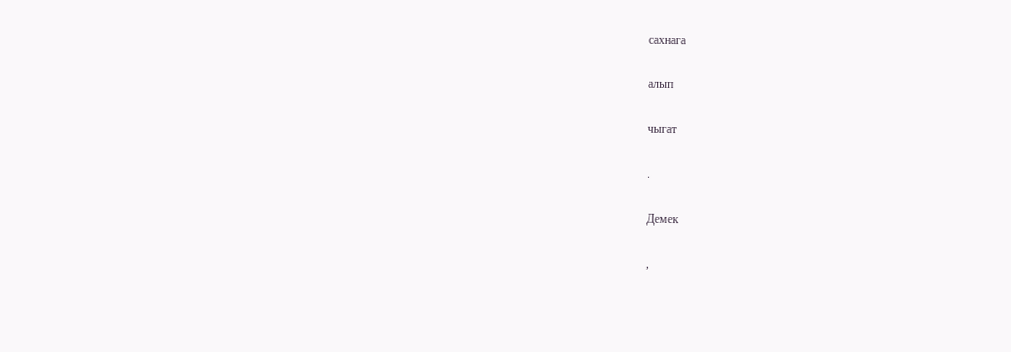сахнага

алып

чыгат

.

Демек

,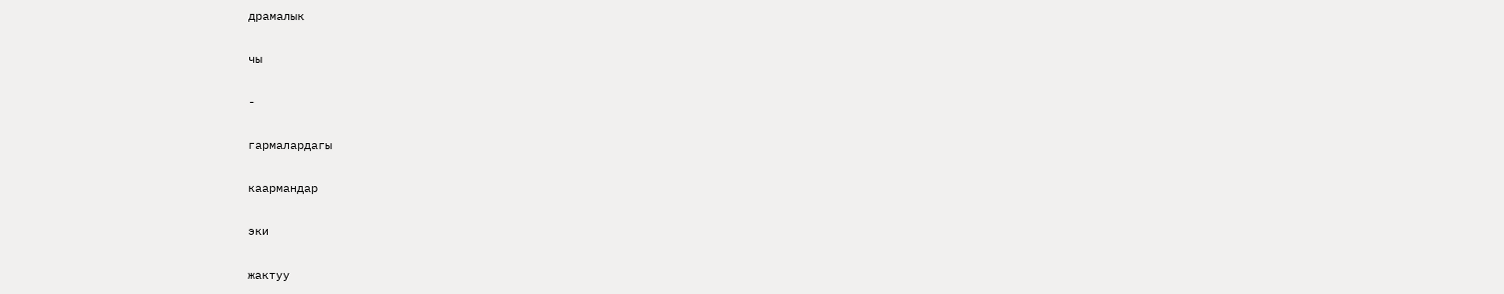драмалык

чы

-

гармалардагы

каармандар

эки

жактуу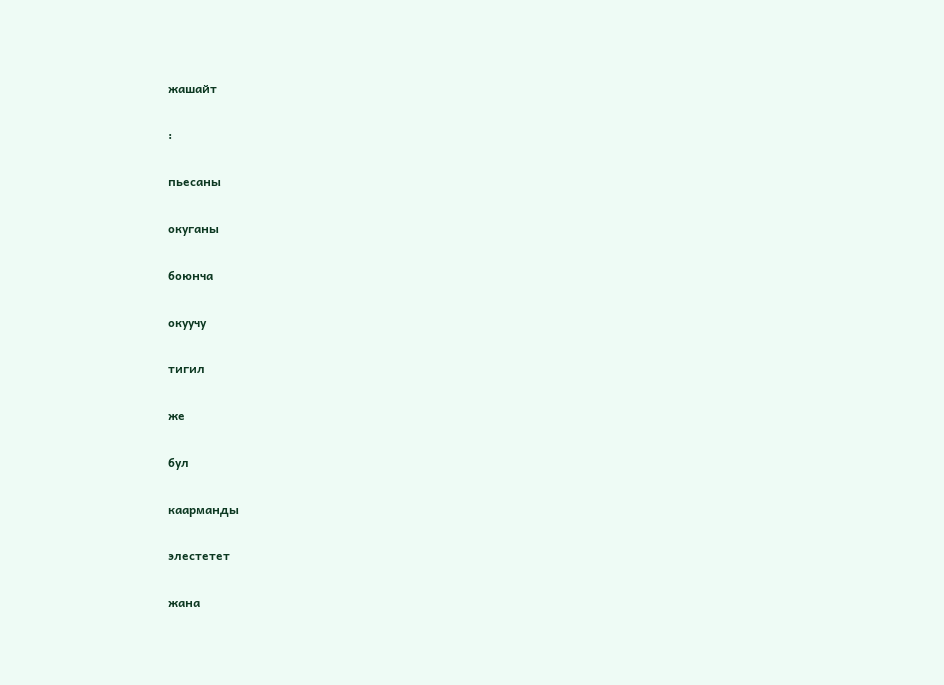жашайт

:

пьесаны

окуганы

боюнча

окуучу

тигил

же

бул

каарманды

элестетет

жана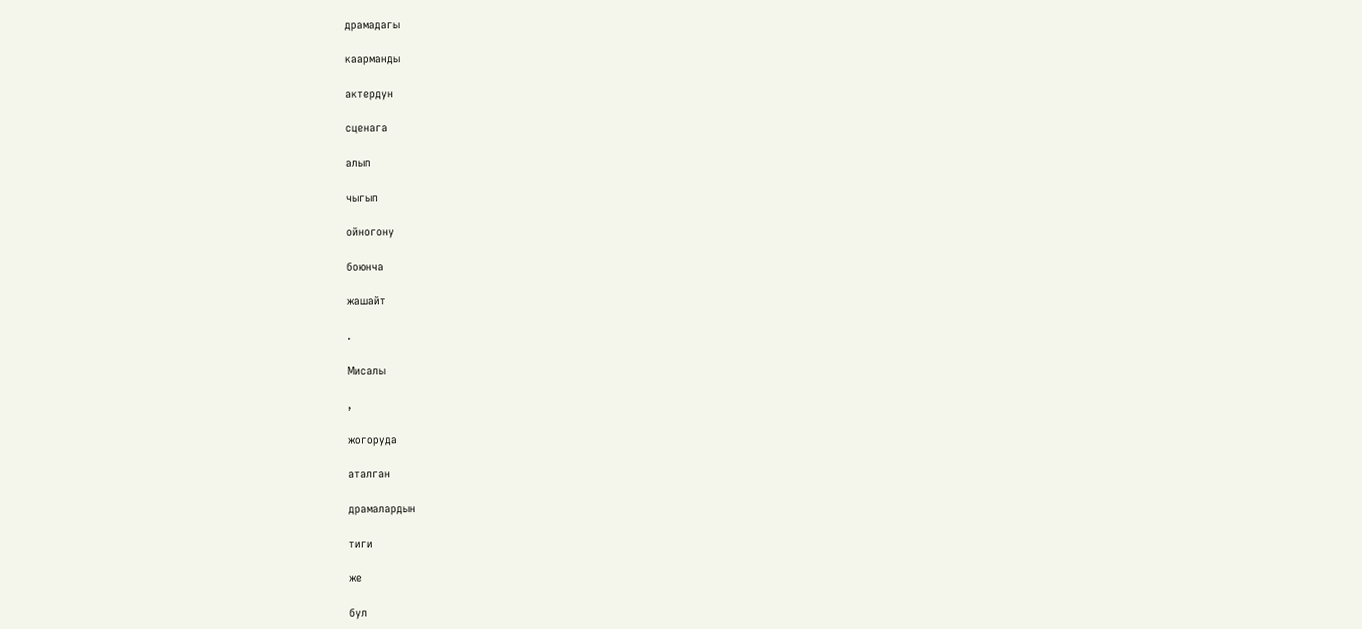драмадагы

каарманды

актердун

сценага

алып

чыгып

ойногону

боюнча

жашайт

.

Мисалы

,

жогоруда

аталган

драмалардын

тиги

же

бул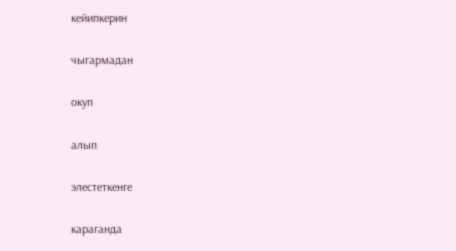кейипкерин

чыгармадан

окуп

алып

элестеткенге

караганда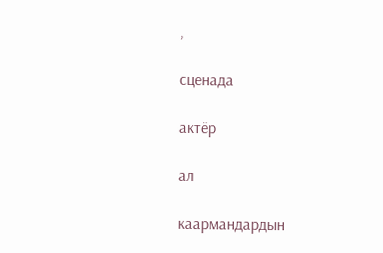,

сценада

актёр

ал

каармандардын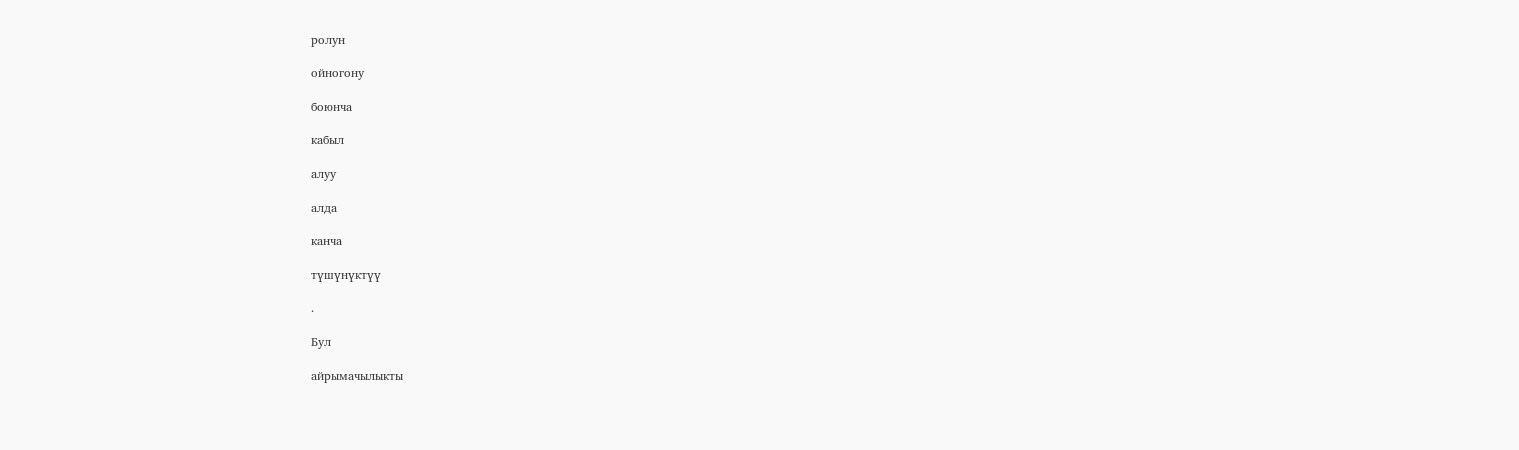ролун

ойногону

боюнча

кабыл

алуу

алда

канча

түшүнүктүү

.

Бул

айрымачылыкты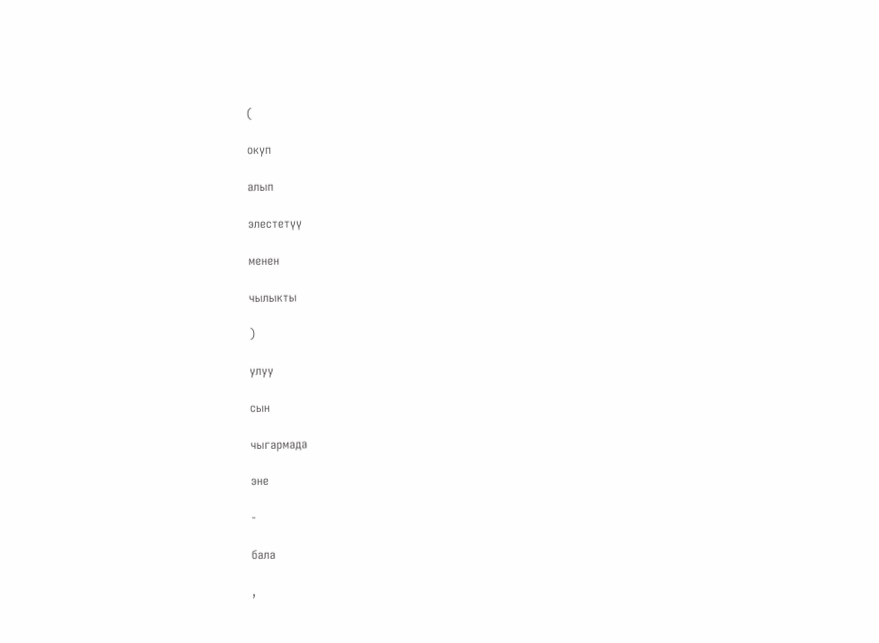(

окуп

алып

элестетүү

менен

чылыкты

)

улуу

сын

чыгармада

эне

-

бала

,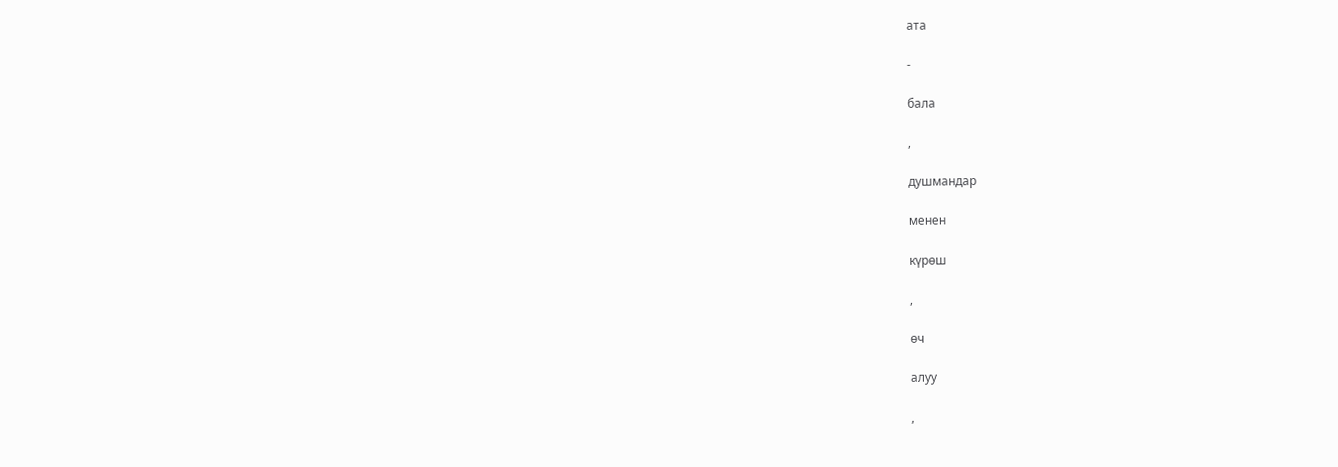ата

-

бала

,

душмандар

менен

күрөш

,

өч

алуу

,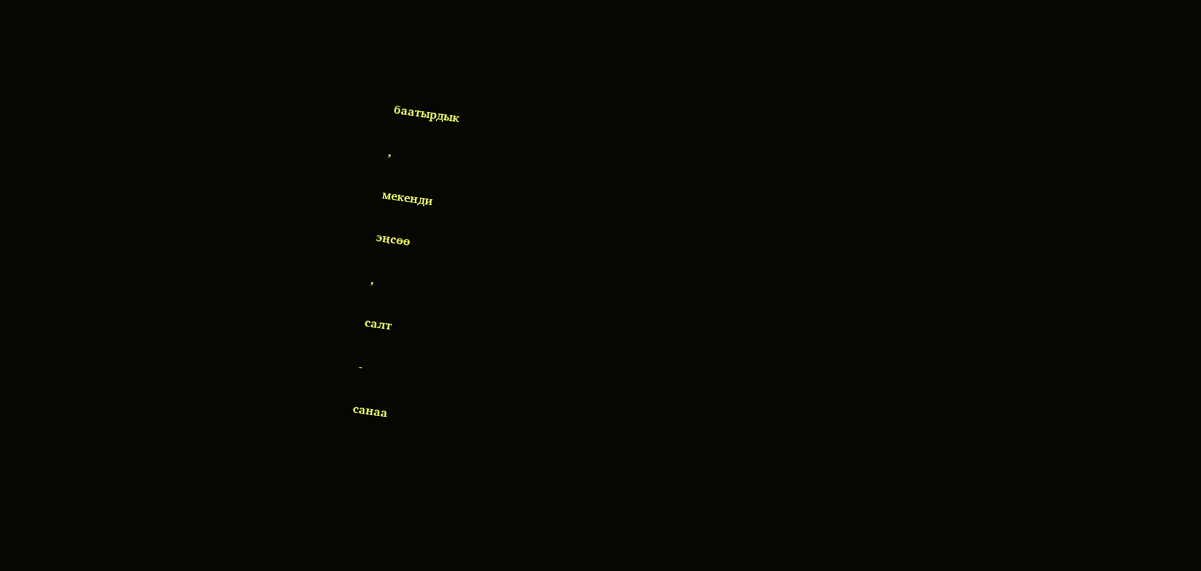баатырдык

,

мекенди

эңсөө

,

салт

-

санаа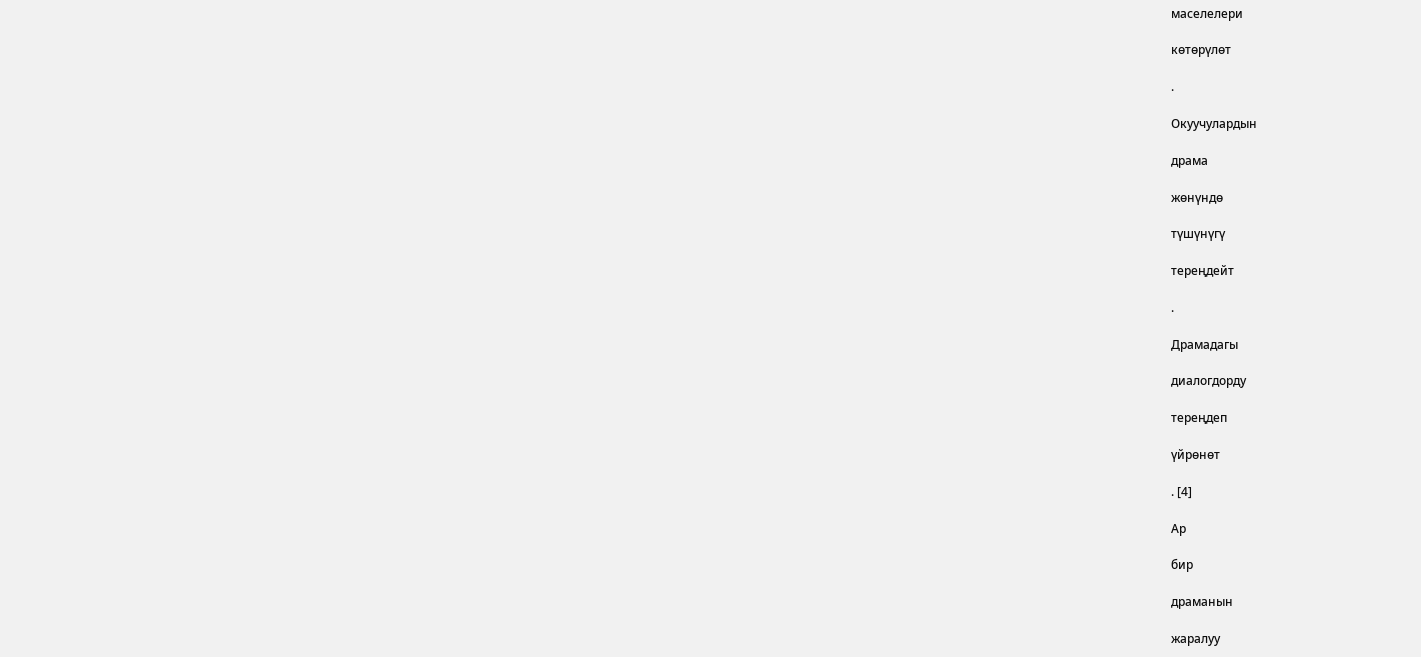маселелери

көтөрүлөт

.

Окуучулардын

драма

жөнүндө

түшүнүгү

тереңдейт

.

Драмадагы

диалогдорду

тереңдеп

үйрөнөт

. [4]

Ар

бир

драманын

жаралуу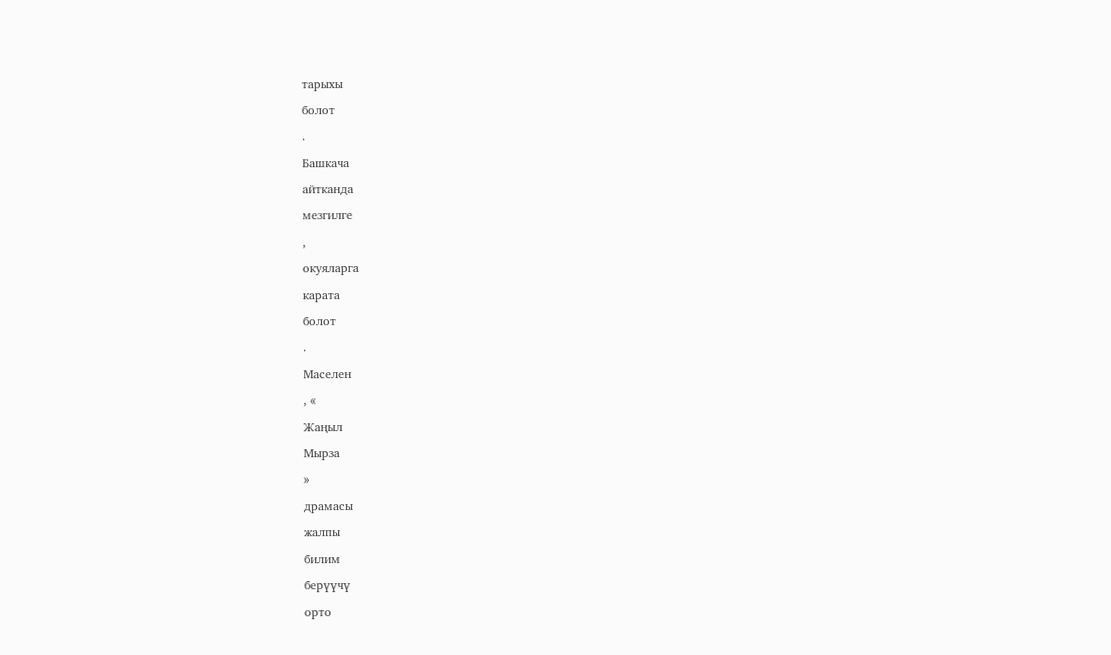тарыхы

болот

.

Башкача

айтканда

мезгилге

,

окуяларга

карата

болот

.

Маселен

, «

Жаңыл

Мырза

»

драмасы

жалпы

билим

берүүчү

орто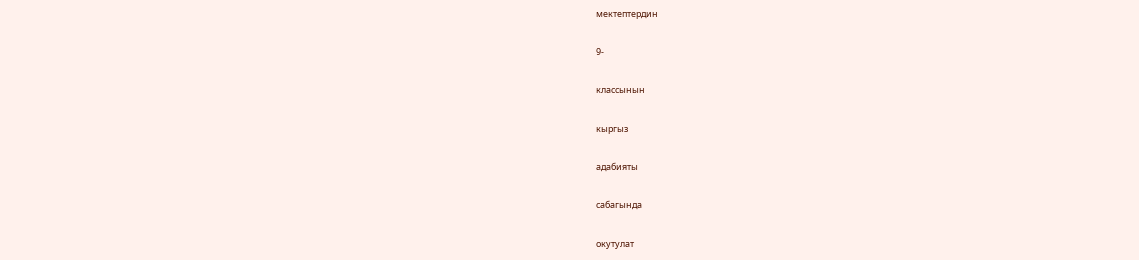мектептердин

9-

классынын

кыргыз

адабияты

сабагында

окутулат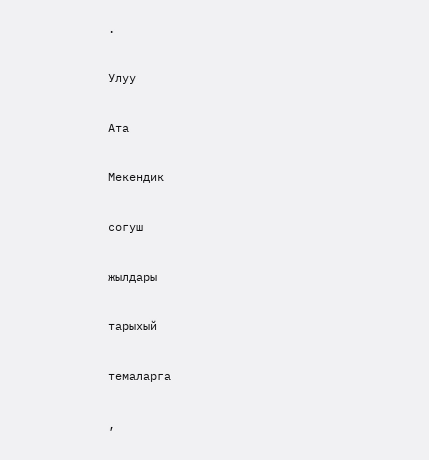.

Улуу

Ата

Мекендик

согуш

жылдары

тарыхый

темаларга

,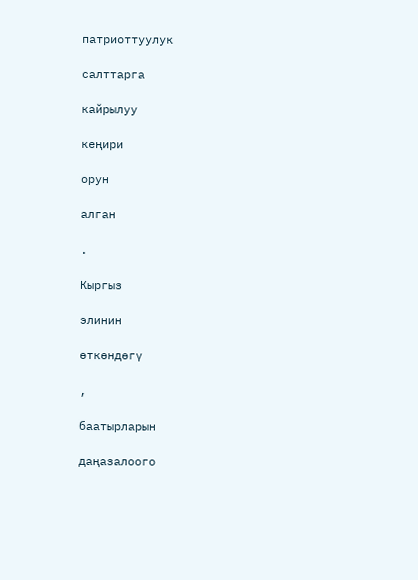патриоттуулук

салттарга

кайрылуу

кеңири

орун

алган

.

Кыргыз

элинин

өткөндөгү

,

баатырларын

даңазалоого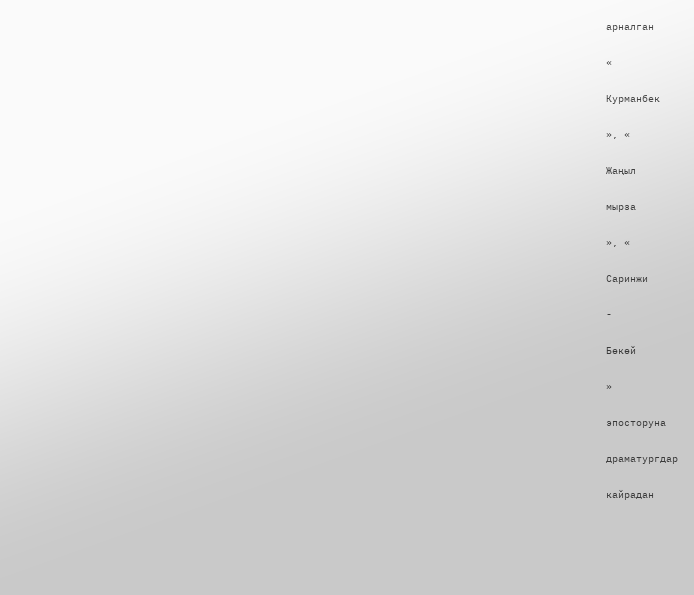арналган

«

Курманбек

», «

Жаңыл

мырза

», «

Саринжи

-

Бөкөй

»

эпосторуна

драматургдар

кайрадан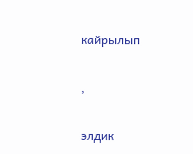кайрылып

,

элдик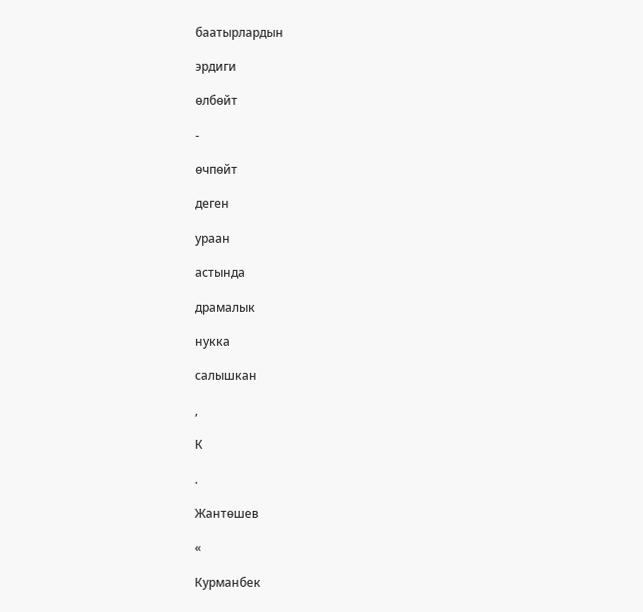баатырлардын

эрдиги

өлбөйт

-

өчпөйт

деген

ураан

астында

драмалык

нукка

салышкан

,

К

.

Жантөшев

«

Курманбек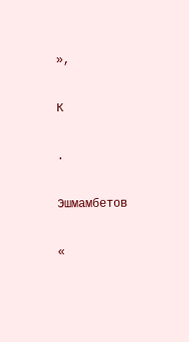»,

К

.

Эшмамбетов

«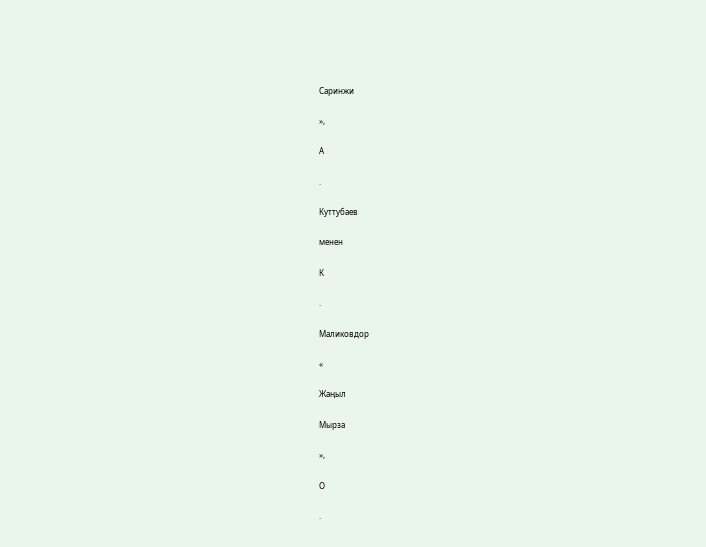Саринжи

»,

А

.

Куттубаев

менен

К

.

Маликовдор

«

Жаңыл

Мырза

»,

О

.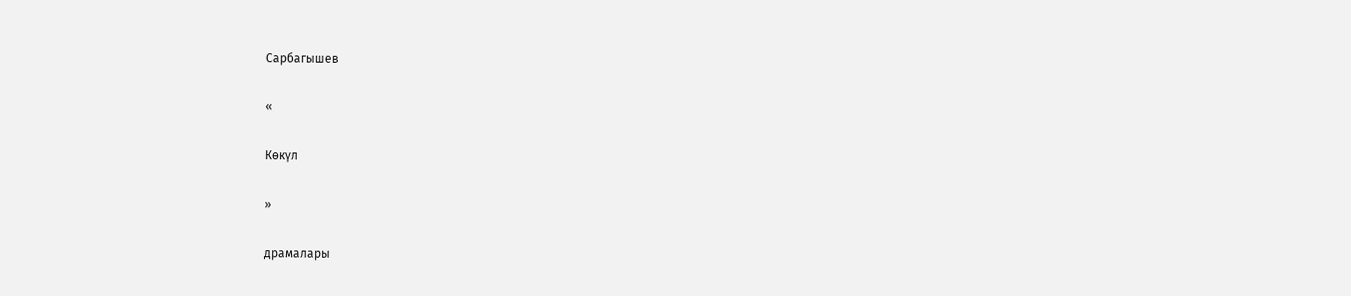Сарбагышев

«

Көкүл

»

драмалары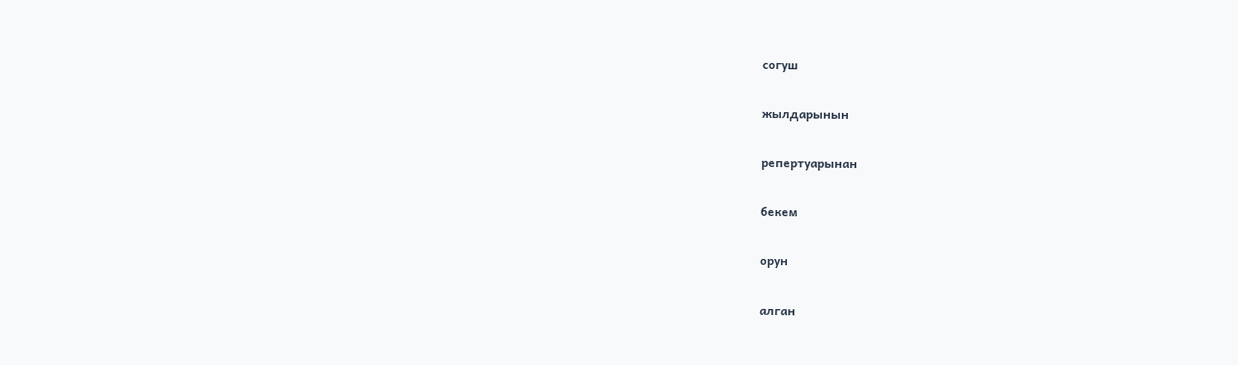согуш

жылдарынын

репертуарынан

бекем

орун

алган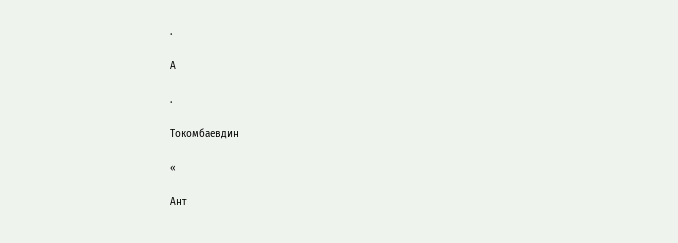.

А

.

Токомбаевдин

«

Ант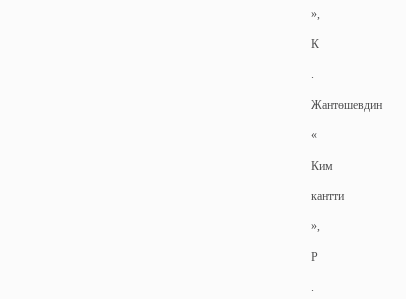»,

К

.

Жантөшевдин

«

Ким

кантти

»,

Р

.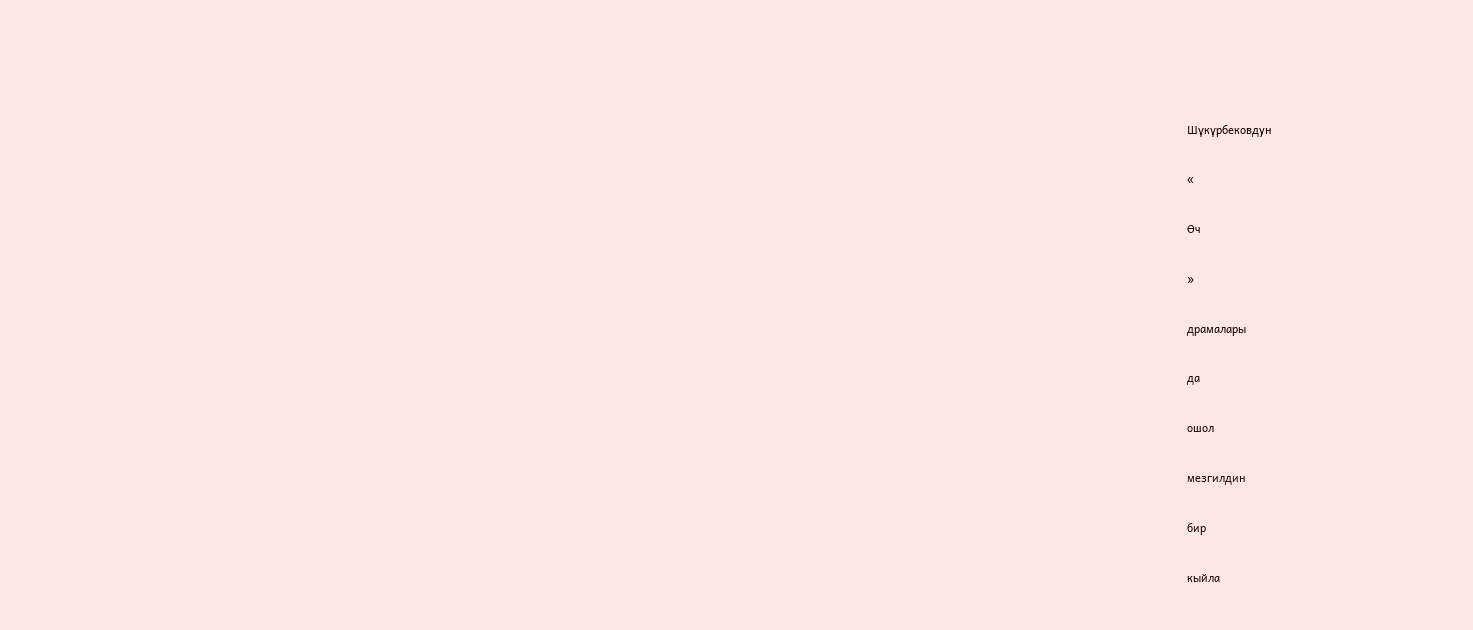Шүкүрбековдун

«

Өч

»

драмалары

да

ошол

мезгилдин

бир

кыйла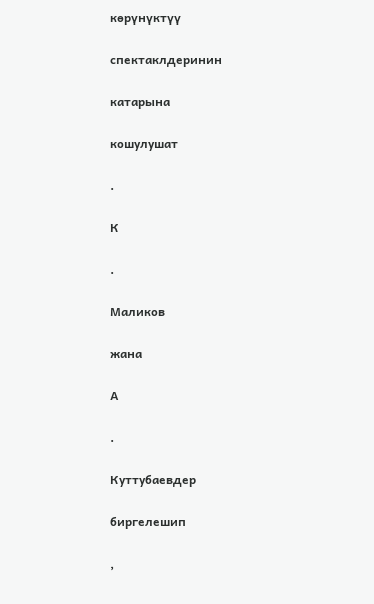көрүнүктүү

спектаклдеринин

катарына

кошулушат

.

К

.

Маликов

жана

А

.

Куттубаевдер

биргелешип

,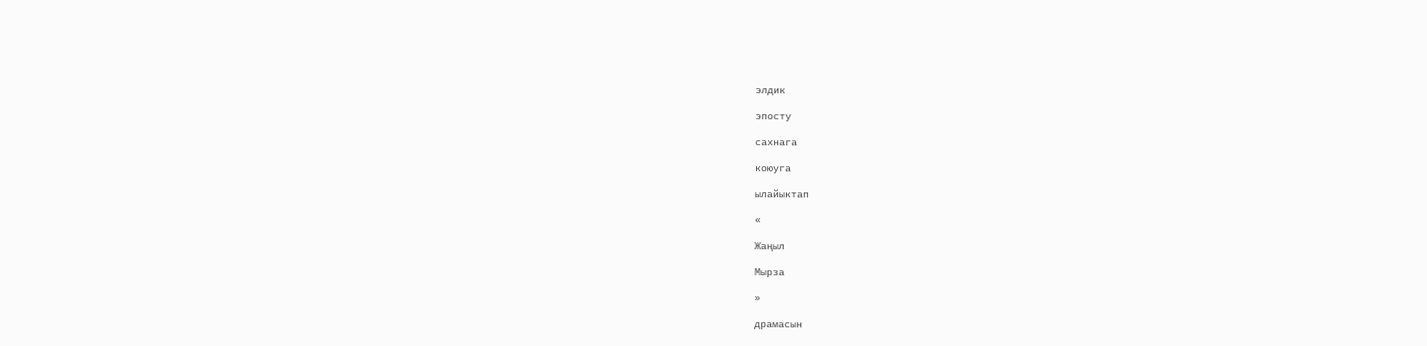элдик

эпосту

сахнага

коюуга

ылайыктап

«

Жаңыл

Мырза

»

драмасын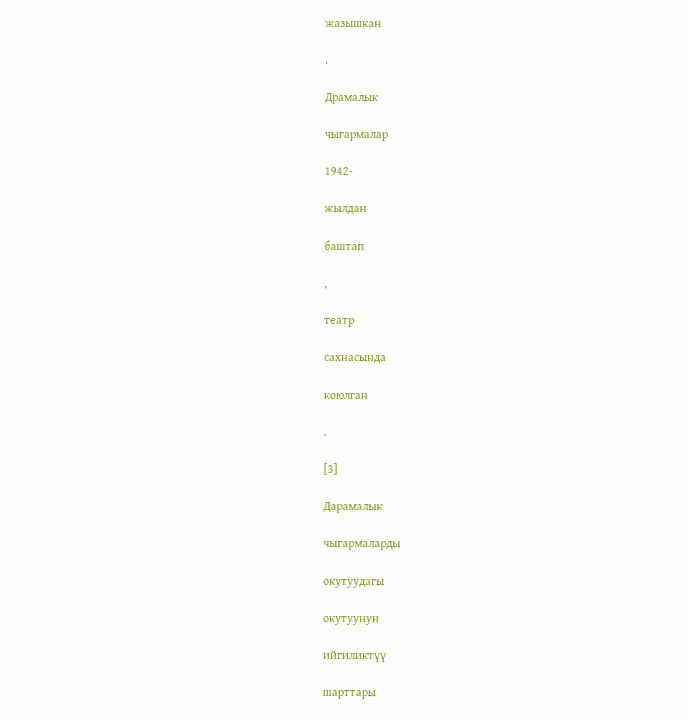жазышкан

.

Драмалык

чыгармалар

1942-

жылдан

баштап

,

театр

сахнасында

коюлган

.

[3]

Дарамалык

чыгармаларды

окутуудагы

окутуунун

ийгиликтүү

шарттары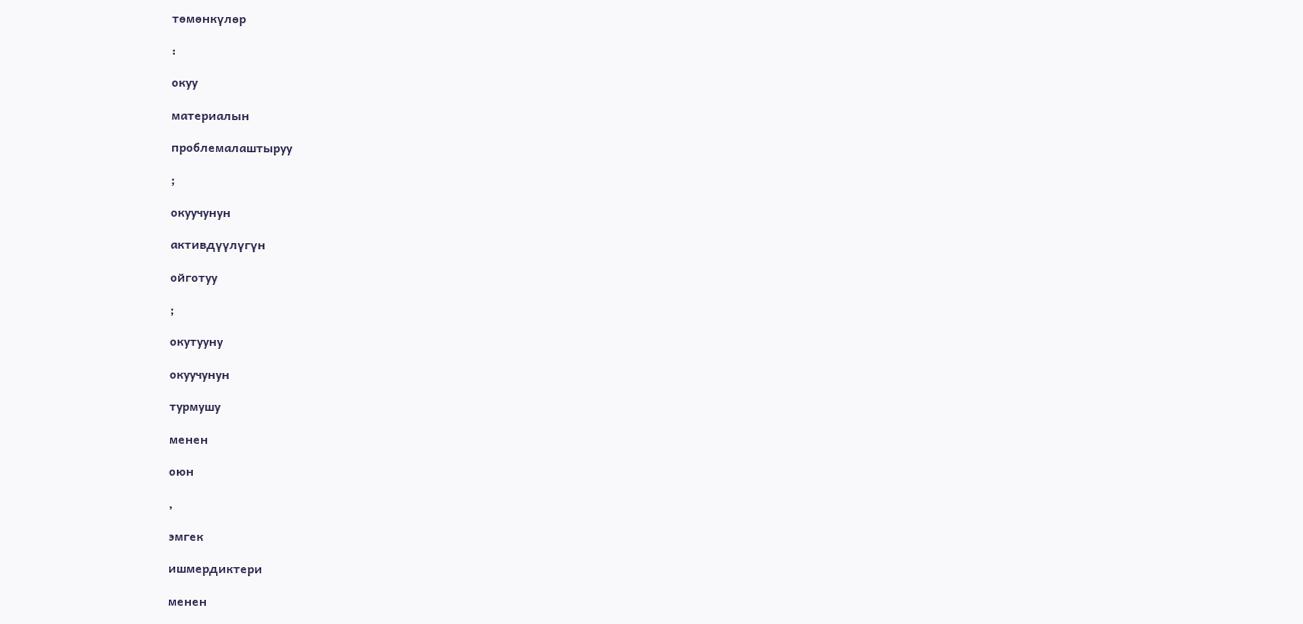төмөнкүлөр

:

окуу

материалын

проблемалаштыруу

;

окуучунун

активдүүлүгүн

ойготуу

;

окутууну

окуучунун

турмушу

менен

оюн

,

эмгек

ишмердиктери

менен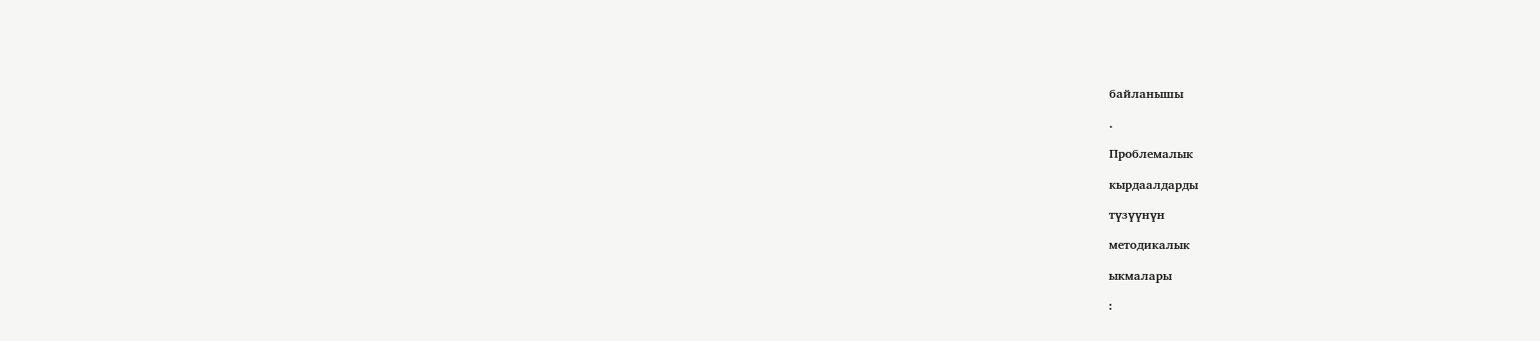байланышы

.

Проблемалык

кырдаалдарды

түзүүнүн

методикалык

ыкмалары

: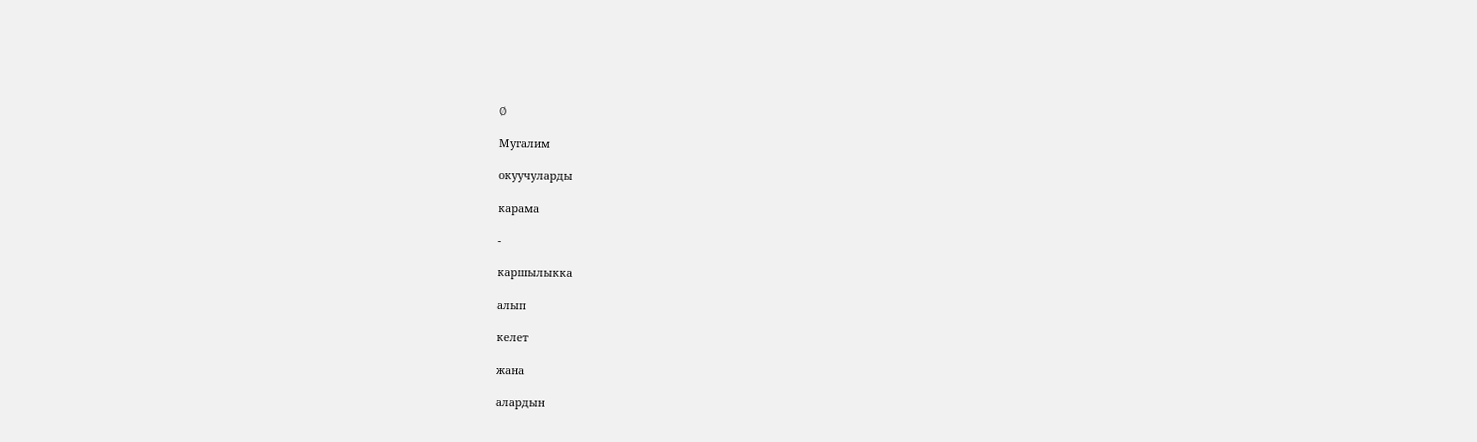Ø

Мугалим

окуучуларды

карама

-

каршылыкка

алып

келет

жана

алардын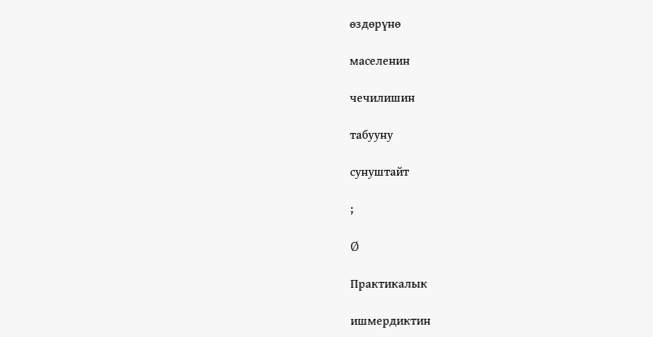өздөрүнө

маселенин

чечилишин

табууну

сунуштайт

;

Ø

Практикалык

ишмердиктин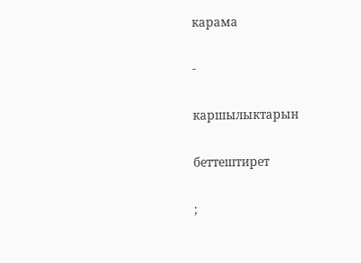карама

-

каршылыктарын

беттештирет

;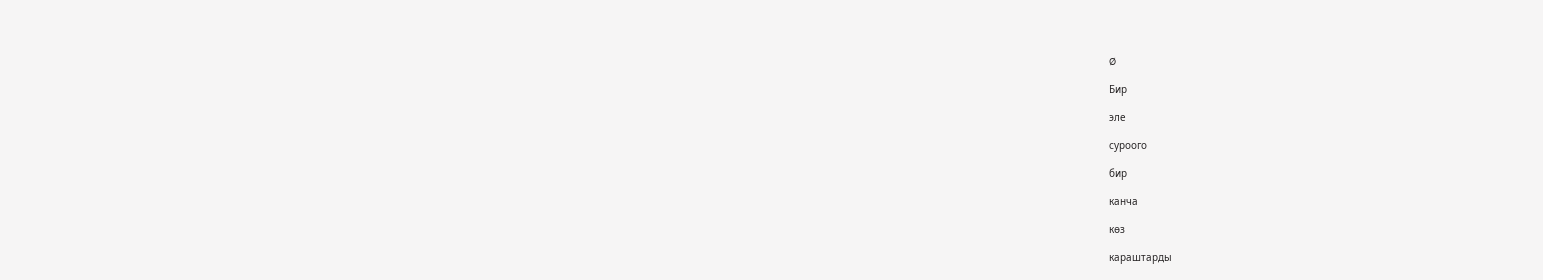Ø

Бир

эле

суроого

бир

канча

көз

караштарды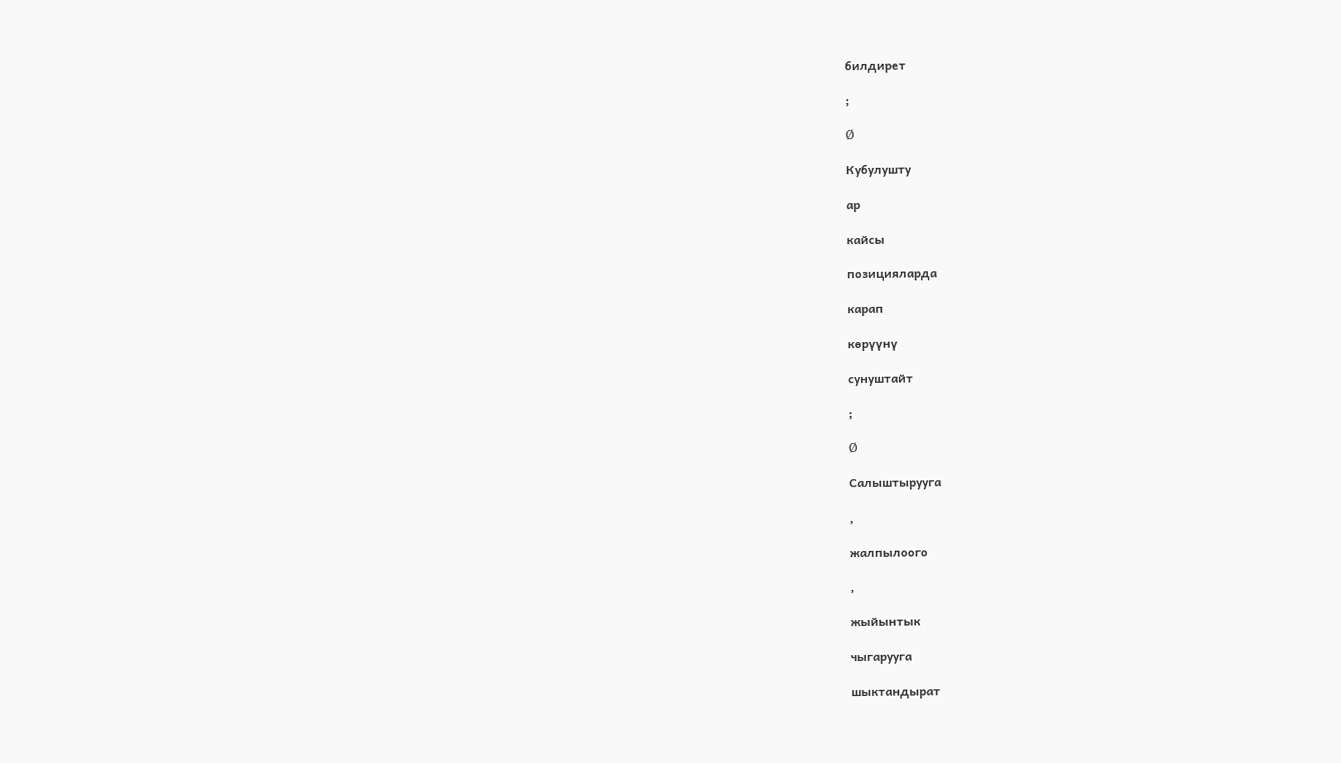билдирет

;

Ø

Кубулушту

ар

кайсы

позицияларда

карап

көрүүнү

сунуштайт

;

Ø

Салыштырууга

,

жалпылоого

,

жыйынтык

чыгарууга

шыктандырат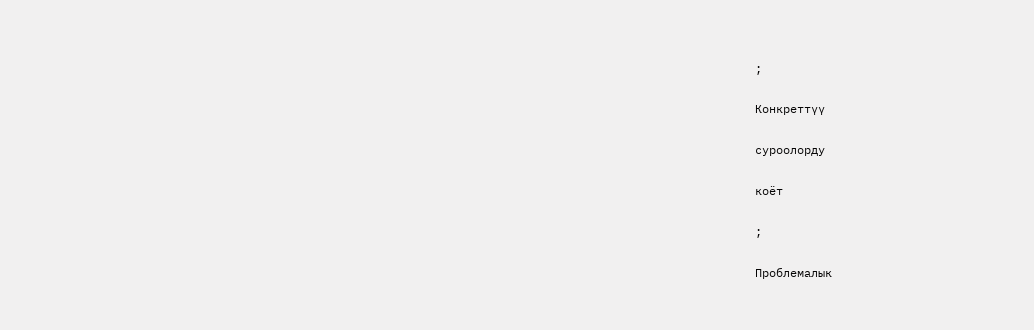;

Конкреттүү

суроолорду

коёт

;

Проблемалык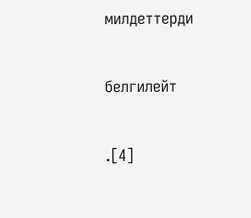милдеттерди

белгилейт

.[4]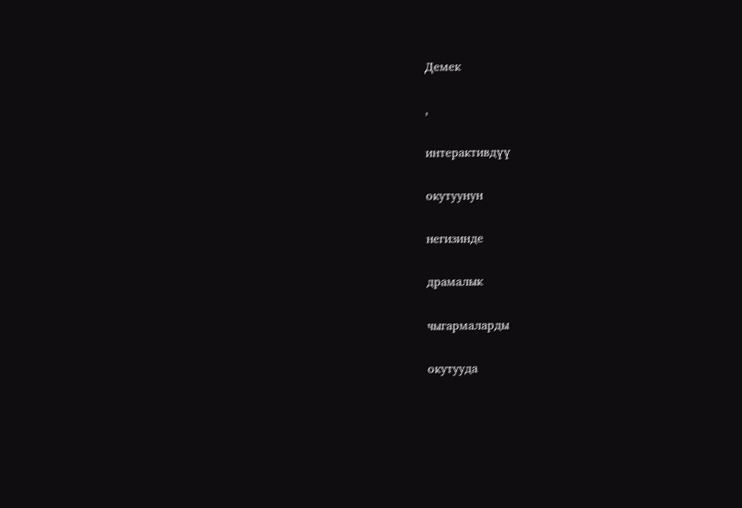Демек

,

интерактивдүү

окутуунун

негизинде

драмалык

чыгармаларды

окутууда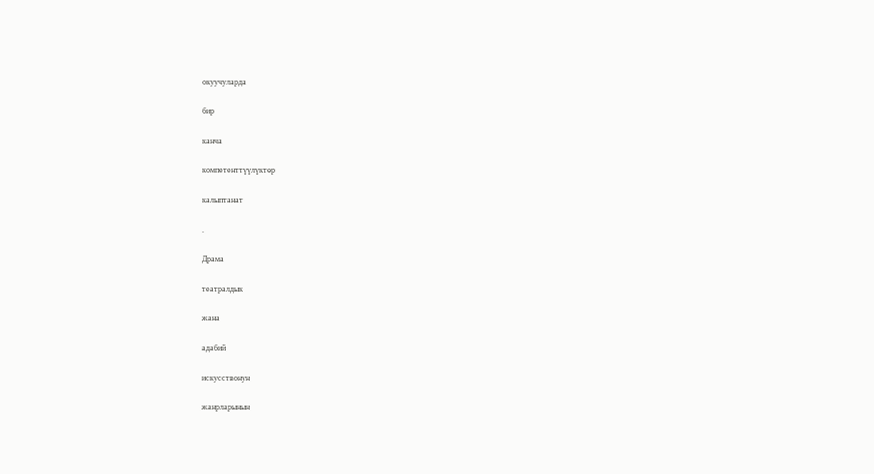окуучуларда

бир

канча

компетенттүүлүктөр

калыптанат

.

Драма

театралдык

жана

адабий

искусствонун

жанрларынын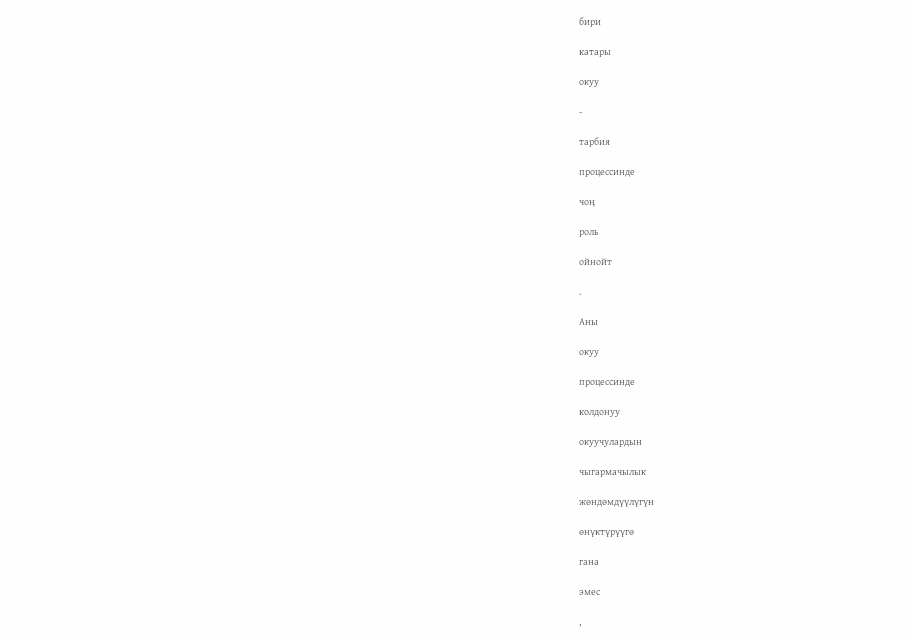бири

катары

окуу

-

тарбия

процессинде

чоң

роль

ойнойт

.

Аны

окуу

процессинде

колдонуу

окуучулардын

чыгармачылык

жөндөмдүүлүгүн

өнүктүрүүгө

гана

эмес

,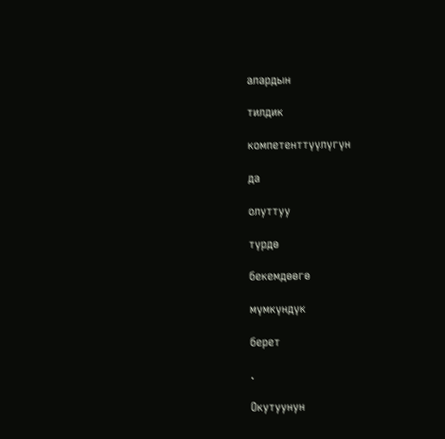алардын

тилдик

компетенттүүлүгүн

да

олуттуу

түрдө

бекемдөөгө

мүмкүндүк

берет

.

Окутуунун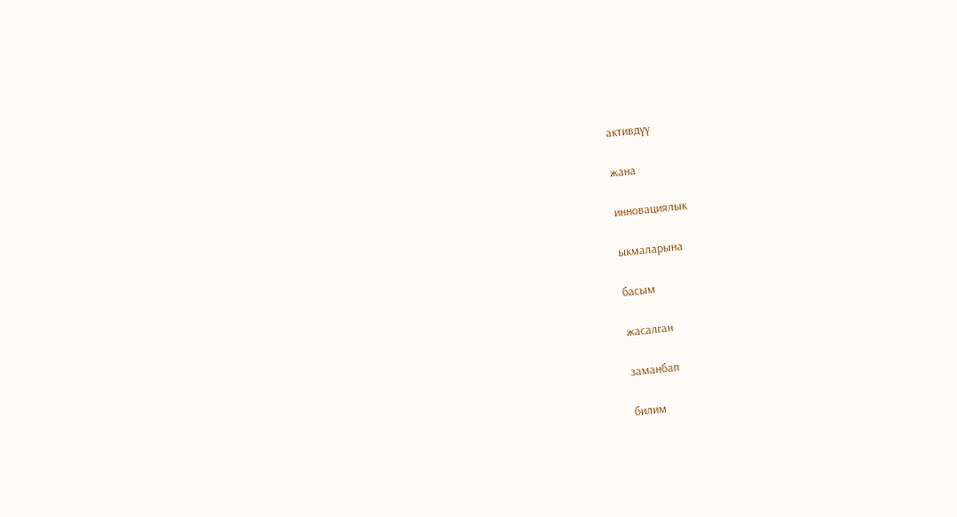активдүү

жана

инновациялык

ыкмаларына

басым

жасалган

заманбап

билим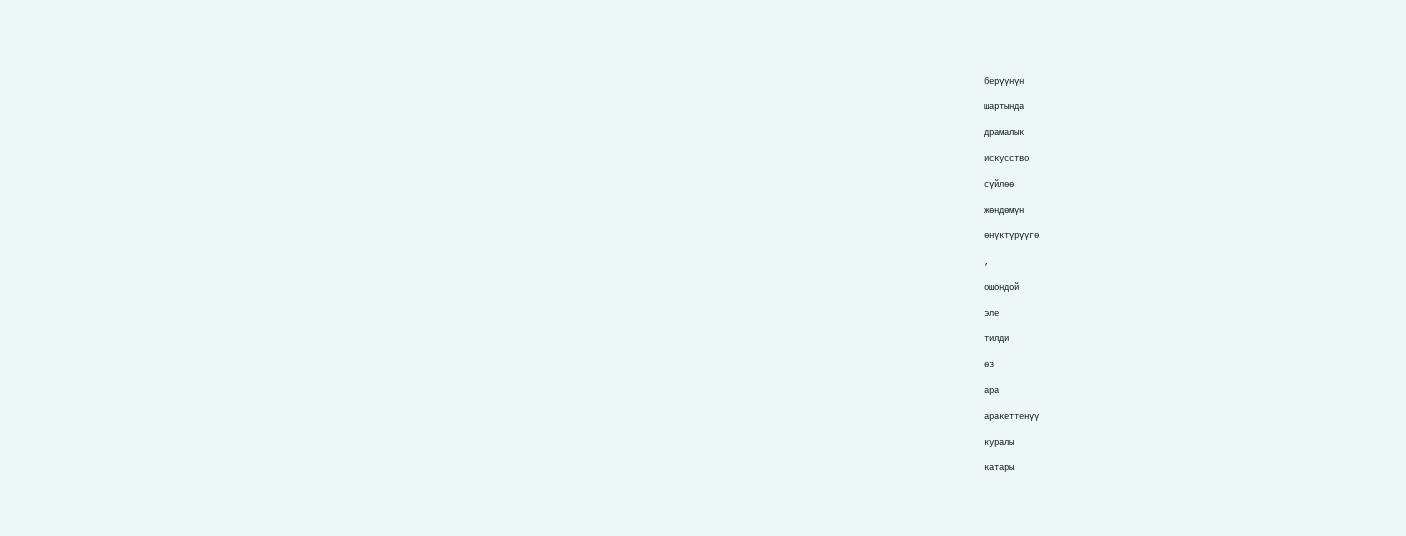берүүнүн

шартында

драмалык

искусство

сүйлөө

жөндөмүн

өнүктүрүүгө

,

ошондой

эле

тилди

өз

ара

аракеттенүү

куралы

катары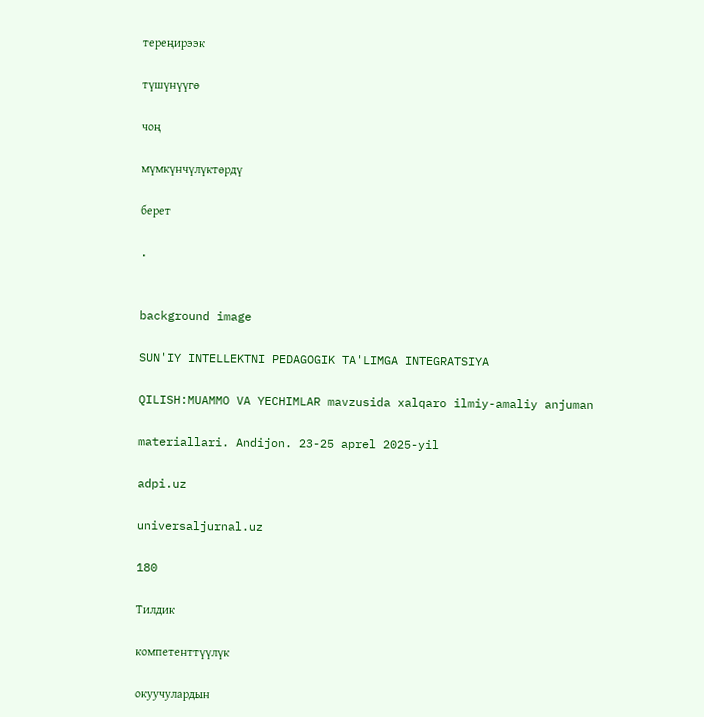тереңирээк

түшүнүүгө

чоң

мүмкүнчүлүктөрдү

берет

.


background image

SUN'IY INTELLEKTNI PEDAGOGIK TA'LIMGA INTEGRATSIYA

QILISH:MUAMMO VA YECHIMLAR mavzusida xalqaro ilmiy-amaliy anjuman

materiallari. Andijon. 23-25 aprel 2025-yil

adpi.uz

universaljurnal.uz

180

Тилдик

компетенттүүлүк

окуучулардын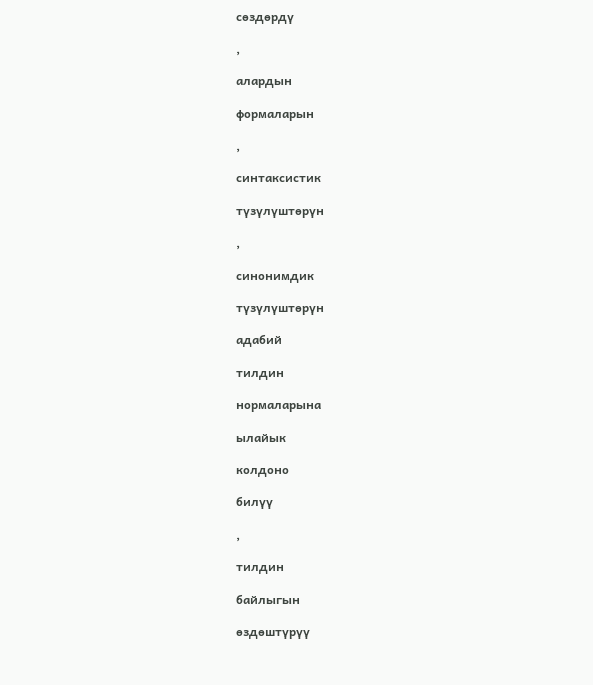сөздөрдү

,

алардын

формаларын

,

синтаксистик

түзүлүштөрүн

,

синонимдик

түзүлүштөрүн

адабий

тилдин

нормаларына

ылайык

колдоно

билүү

,

тилдин

байлыгын

өздөштүрүү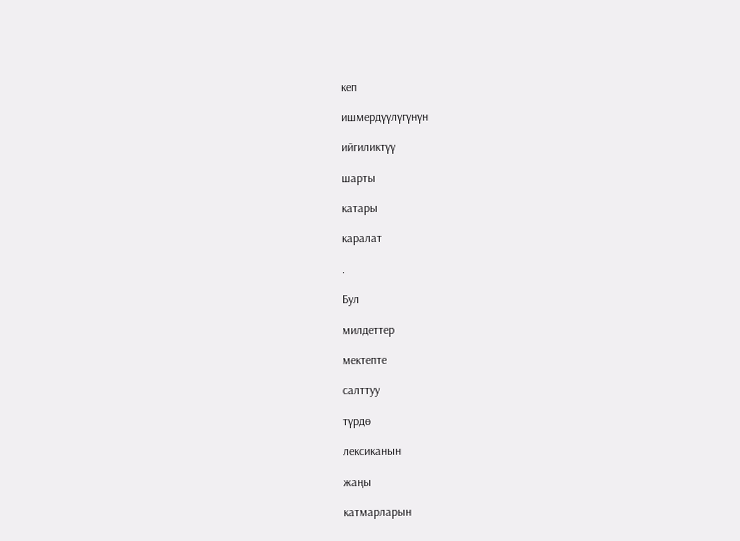кеп

ишмердүүлүгүнүн

ийгиликтүү

шарты

катары

каралат

.

Бул

милдеттер

мектепте

салттуу

түрдө

лексиканын

жаңы

катмарларын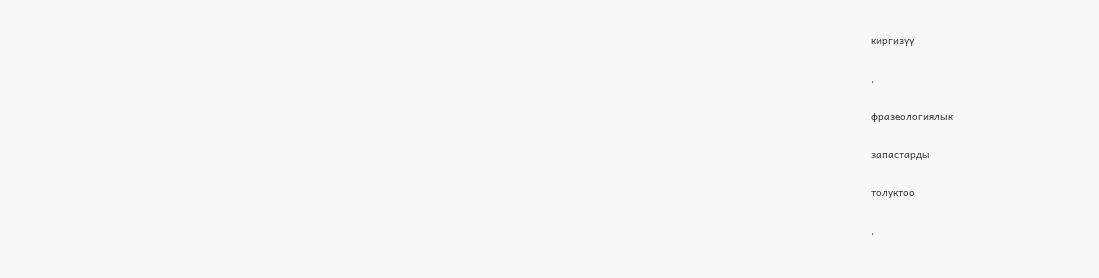киргизүү

,

фразеологиялык

запастарды

толуктоо

,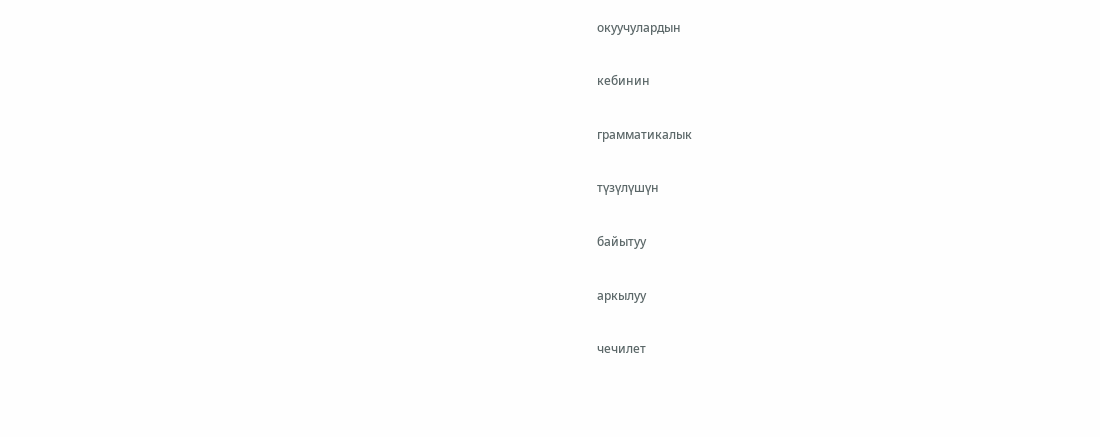окуучулардын

кебинин

грамматикалык

түзүлүшүн

байытуу

аркылуу

чечилет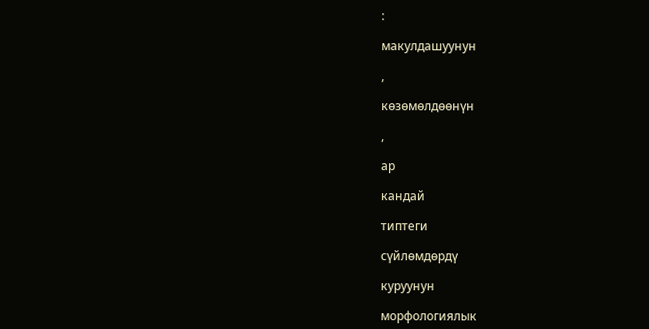:

макулдашуунун

,

көзөмөлдөөнүн

,

ар

кандай

типтеги

сүйлөмдөрдү

куруунун

морфологиялык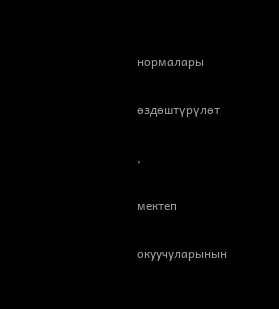нормалары

өздөштүрүлөт

,

мектеп

окуучуларынын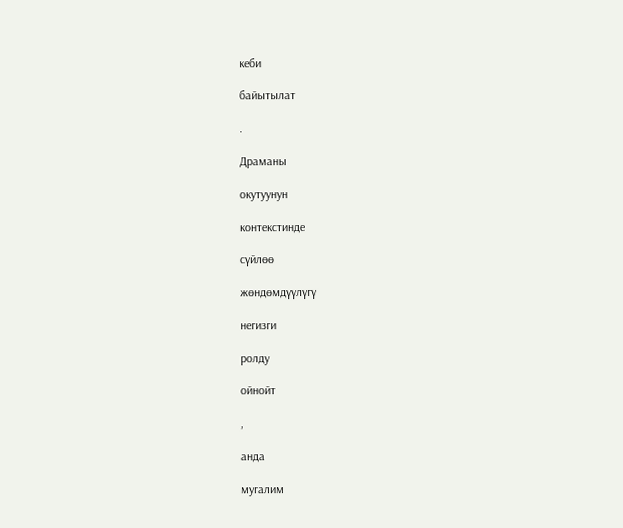кеби

байытылат

.

Драманы

окутуунун

контекстинде

сүйлөө

жөндөмдүүлүгү

негизги

ролду

ойнойт

,

анда

мугалим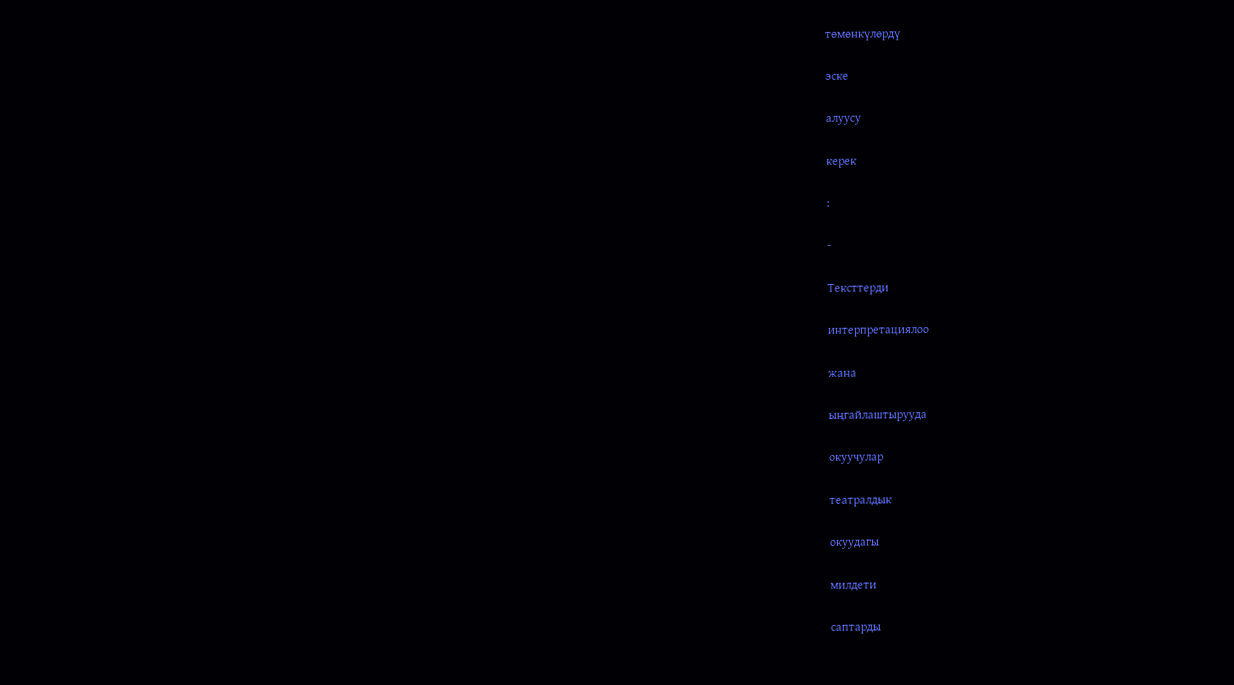төмөнкүлөрдү

эске

алуусу

керек

:

-

Тексттерди

интерпретациялоо

жана

ыңгайлаштырууда

окуучулар

театралдык

окуудагы

милдети

саптарды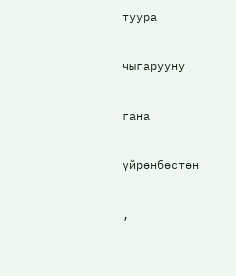туура

чыгарууну

гана

үйрөнбөстөн

,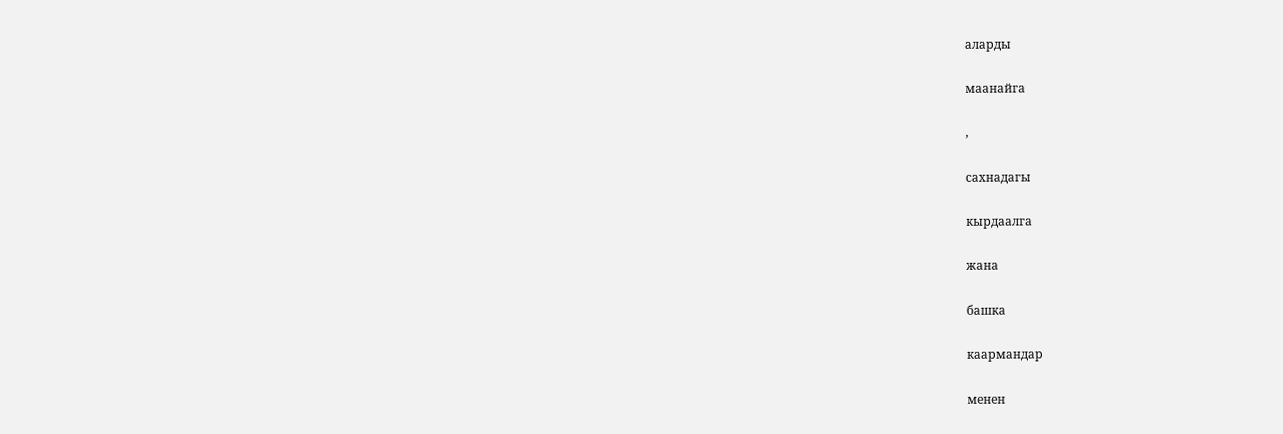аларды

маанайга

,

сахнадагы

кырдаалга

жана

башка

каармандар

менен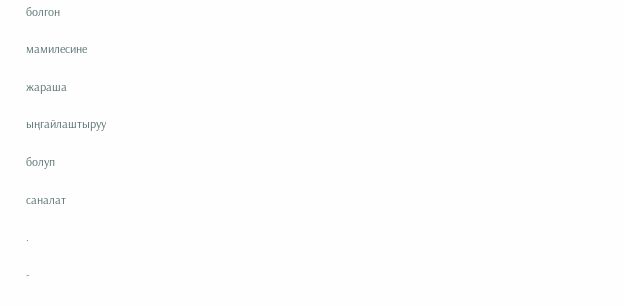болгон

мамилесине

жараша

ыңгайлаштыруу

болуп

саналат

.

-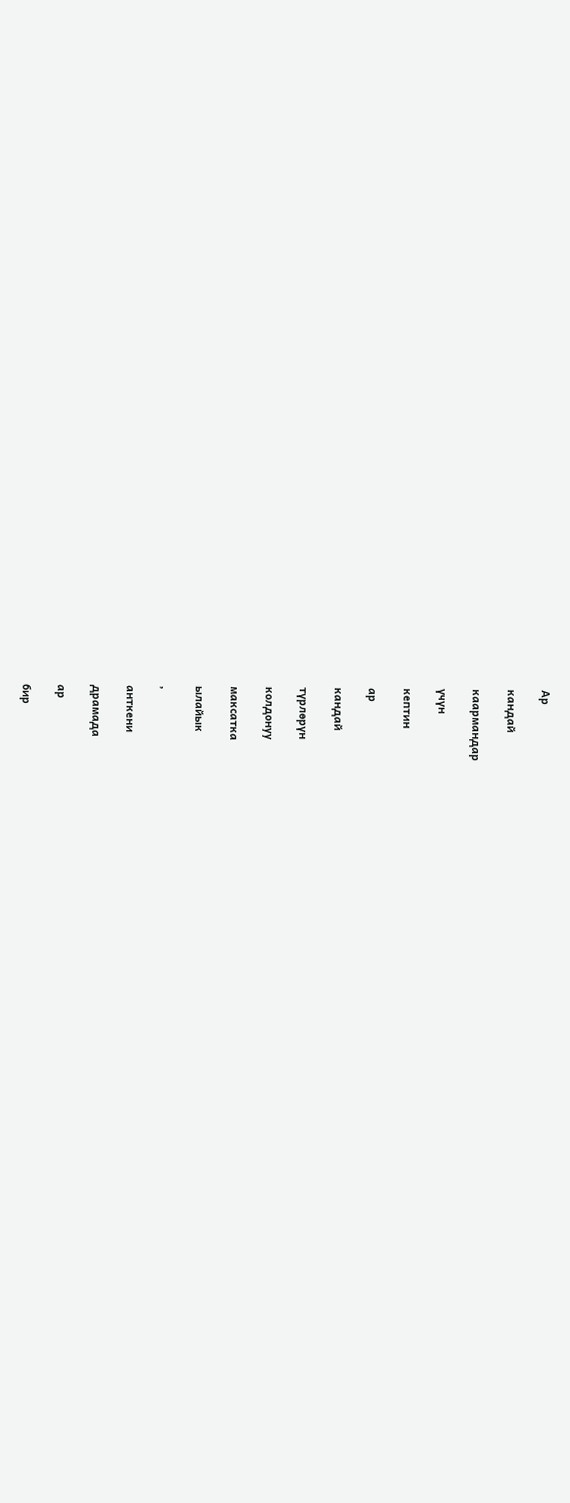Ар

кандай

каармандар

үчүн

кептин

ар

кандай

түрлөрүн

колдонуу

максатка

ылайык

,

анткени

драмада

ар

бир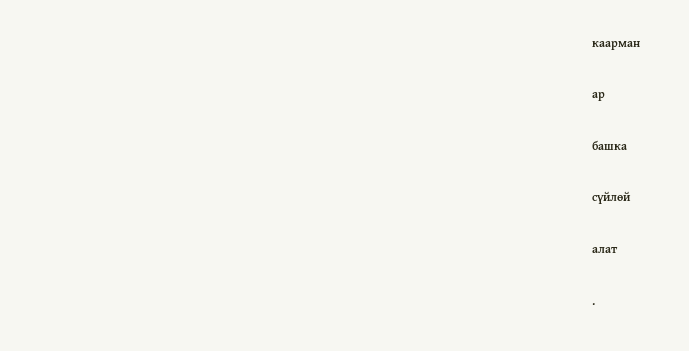каарман

ар

башка

сүйлөй

алат

.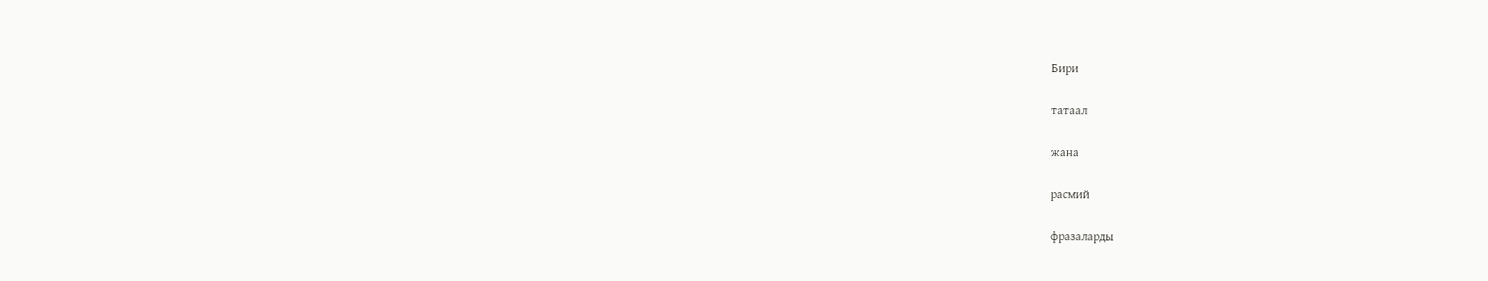Бири

татаал

жана

расмий

фразаларды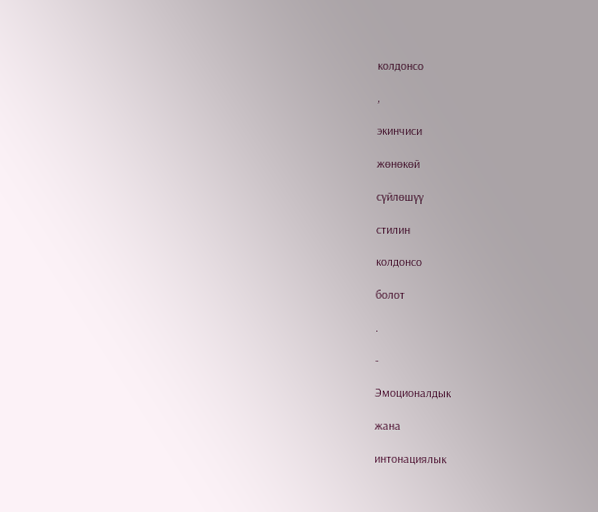колдонсо

,

экинчиси

жөнөкөй

сүйлөшүү

стилин

колдонсо

болот

.

-

Эмоционалдык

жана

интонациялык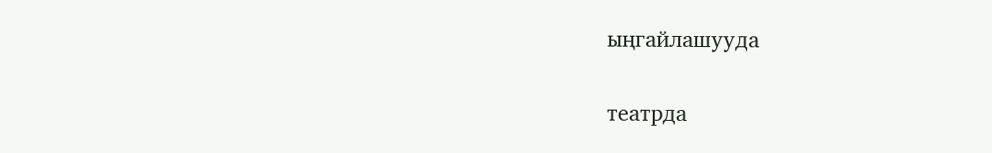ыңгайлашууда

театрда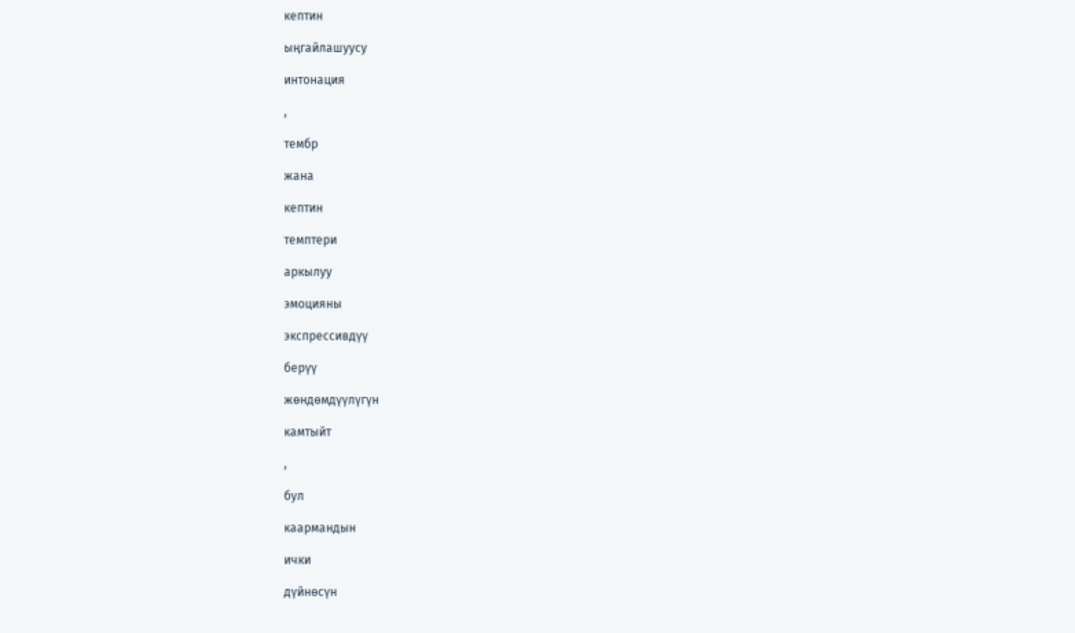кептин

ыңгайлашуусу

интонация

,

тембр

жана

кептин

темптери

аркылуу

эмоцияны

экспрессивдүү

берүү

жөндөмдүүлүгүн

камтыйт

,

бул

каармандын

ички

дүйнөсүн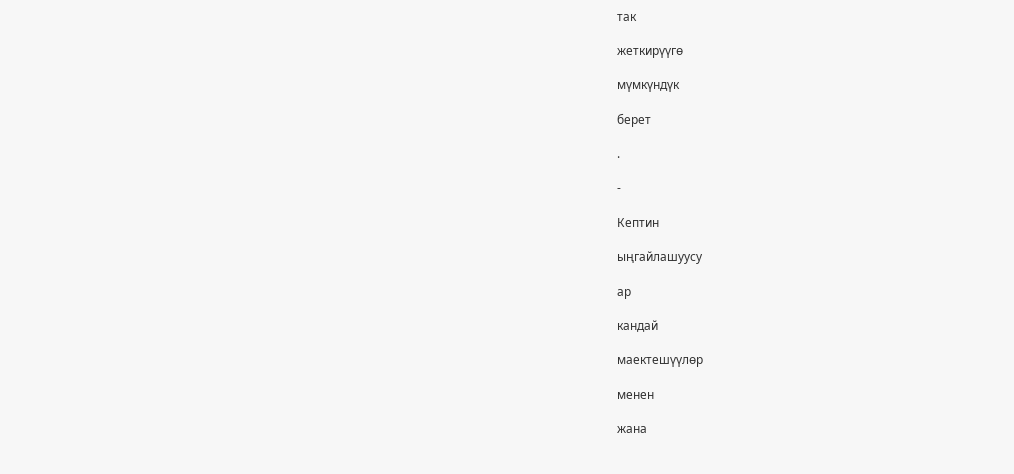так

жеткирүүгө

мүмкүндүк

берет

.

-

Кептин

ыңгайлашуусу

ар

кандай

маектешүүлөр

менен

жана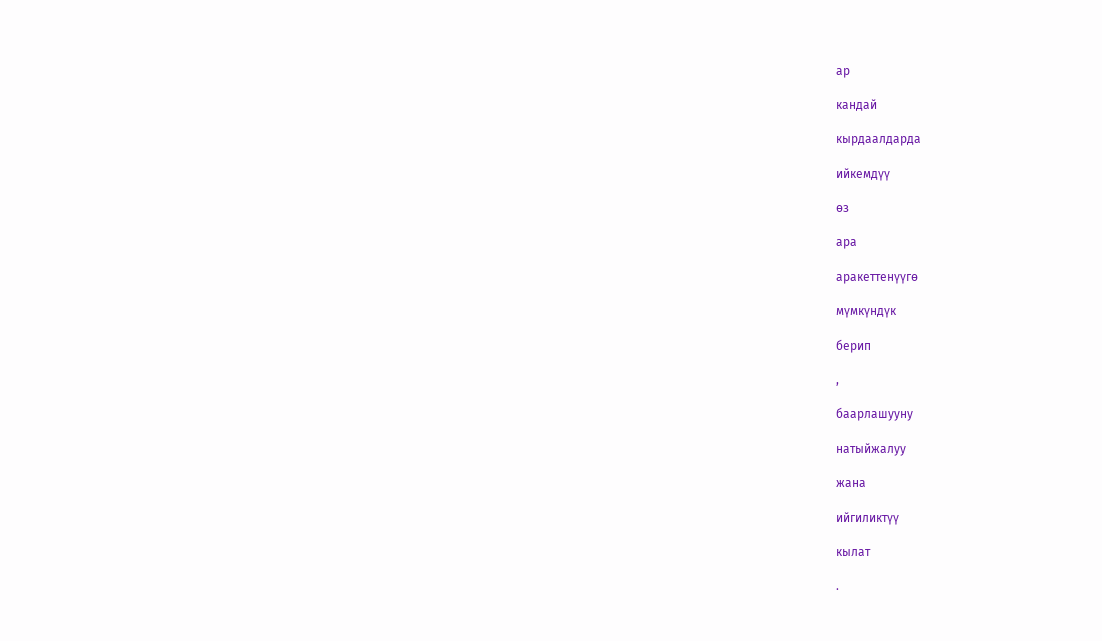ар

кандай

кырдаалдарда

ийкемдүү

өз

ара

аракеттенүүгө

мүмкүндүк

берип

,

баарлашууну

натыйжалуу

жана

ийгиликтүү

кылат

.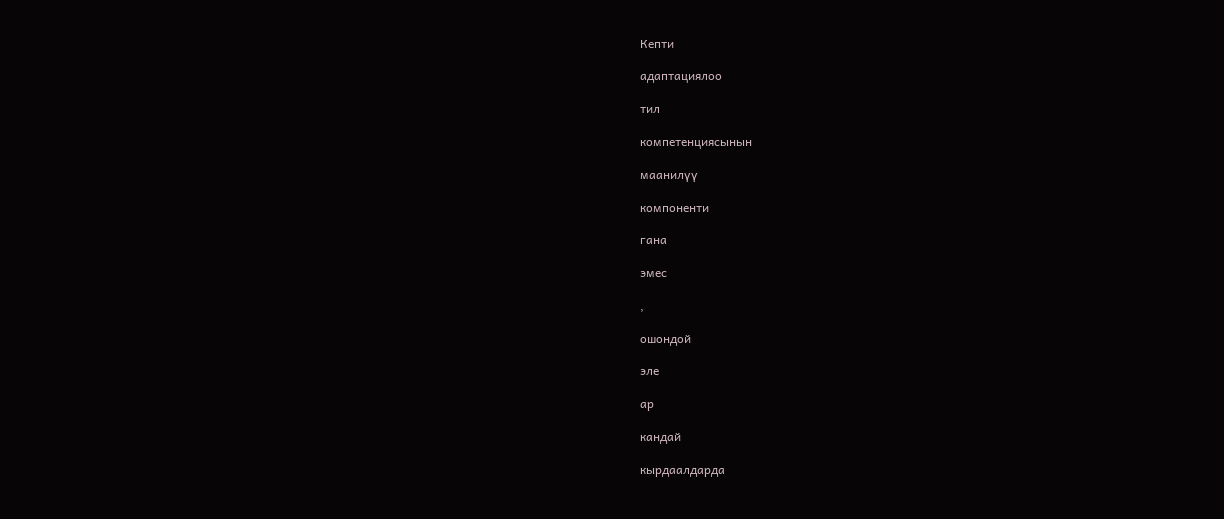Кепти

адаптациялоо

тил

компетенциясынын

маанилүү

компоненти

гана

эмес

,

ошондой

эле

ар

кандай

кырдаалдарда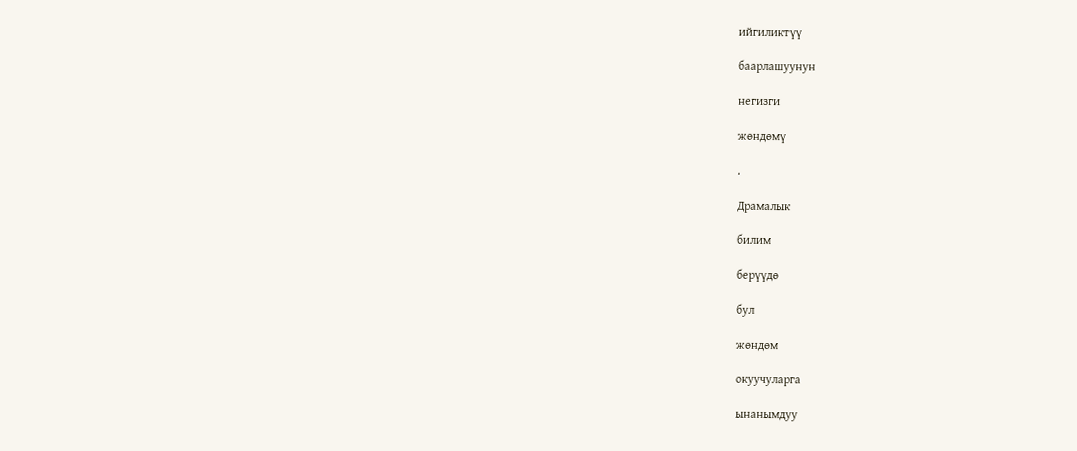ийгиликтүү

баарлашуунун

негизги

жөндөмү

.

Драмалык

билим

берүүдө

бул

жөндөм

окуучуларга

ынанымдуу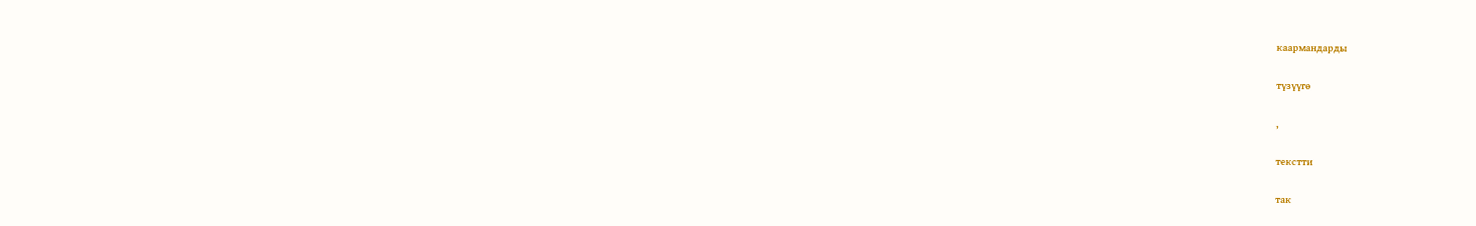каармандарды

түзүүгө

,

текстти

так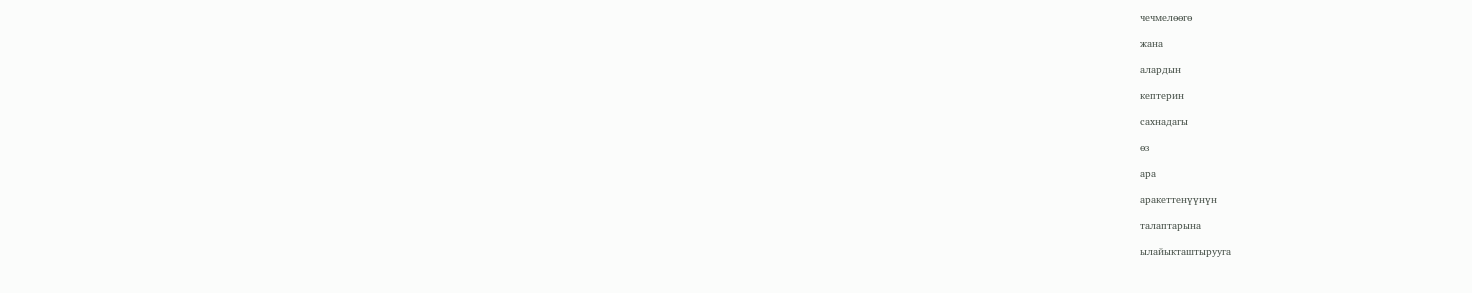чечмелөөгө

жана

алардын

кептерин

сахнадагы

өз

ара

аракеттенүүнүн

талаптарына

ылайыкташтырууга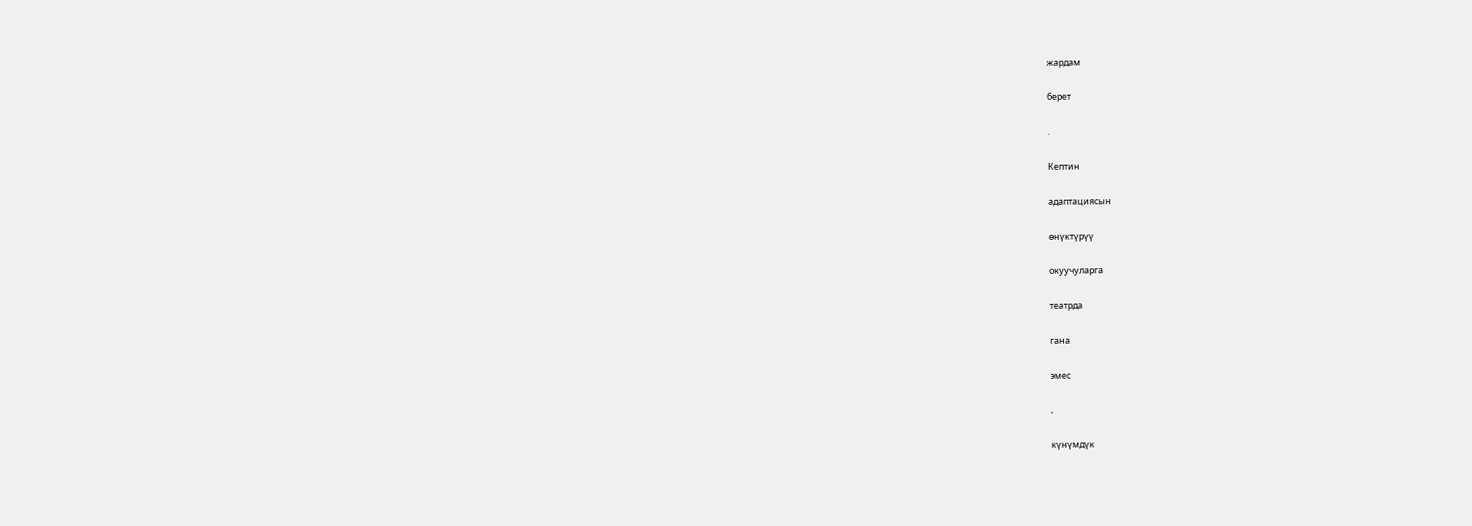жардам

берет

.

Кептин

адаптациясын

өнүктүрүү

окуучуларга

театрда

гана

эмес

,

күнүмдүк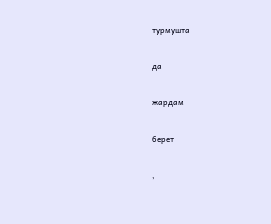турмушта

да

жардам

берет

,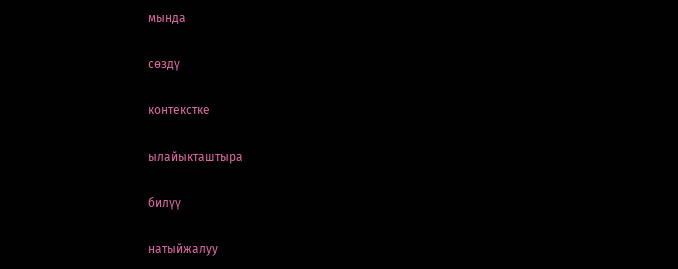мында

сөздү

контекстке

ылайыкташтыра

билүү

натыйжалуу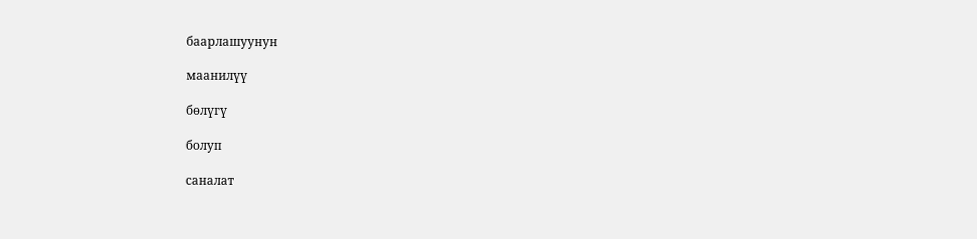баарлашуунун

маанилүү

бөлүгү

болуп

саналат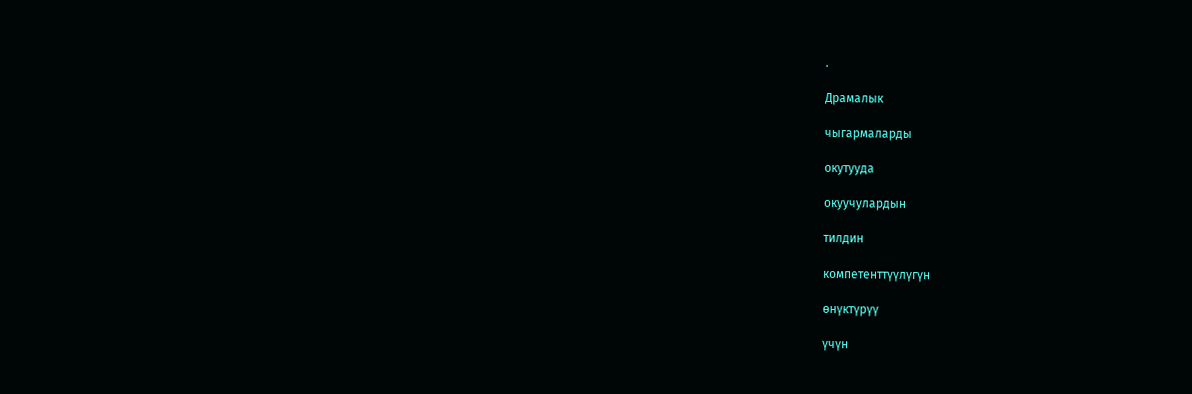.

Драмалык

чыгармаларды

окутууда

окуучулардын

тилдин

компетенттүүлүгүн

өнүктүрүү

үчүн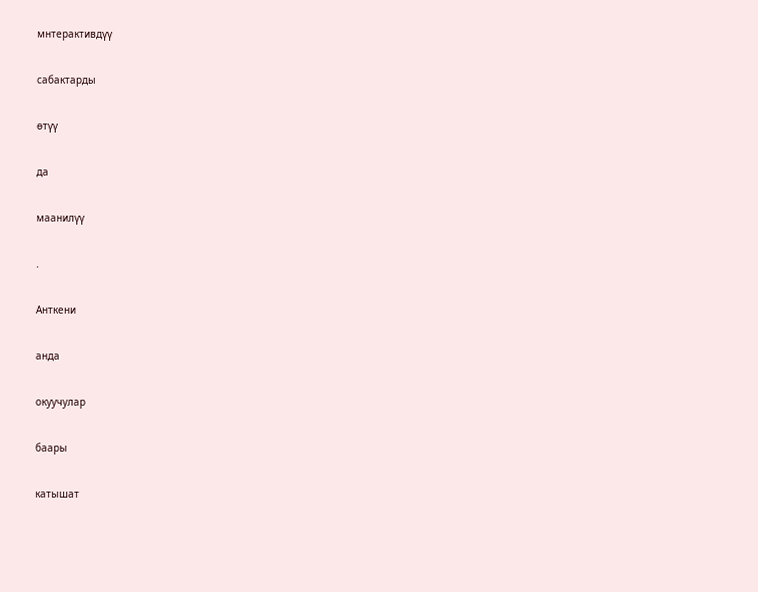мнтерактивдүү

сабактарды

өтүү

да

маанилүү

.

Анткени

анда

окуучулар

баары

катышат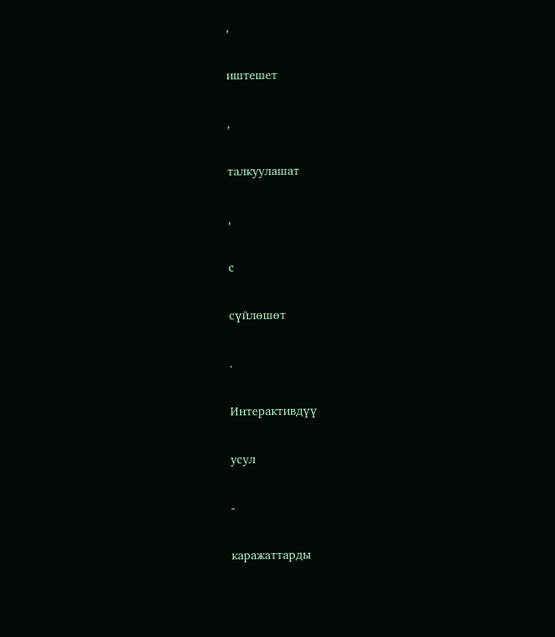,

иштешет

,

талкуулашат

,

с

сүйлөшөт

.

Интерактивдүү

усул

-

каражаттарды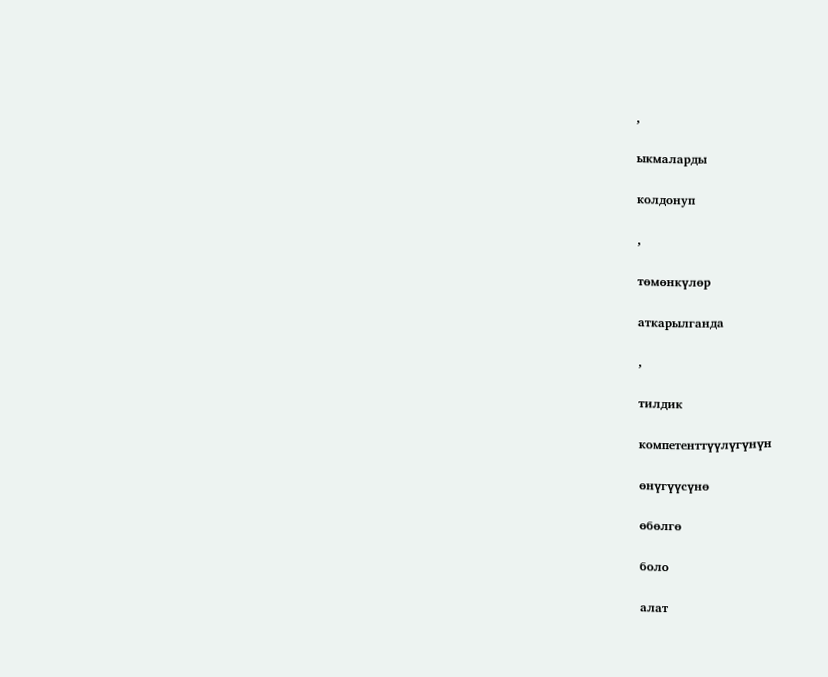,

ыкмаларды

колдонуп

,

төмөнкүлөр

аткарылганда

,

тилдик

компетенттүүлүгүнүн

өнүгүүсүнө

өбөлгө

боло

алат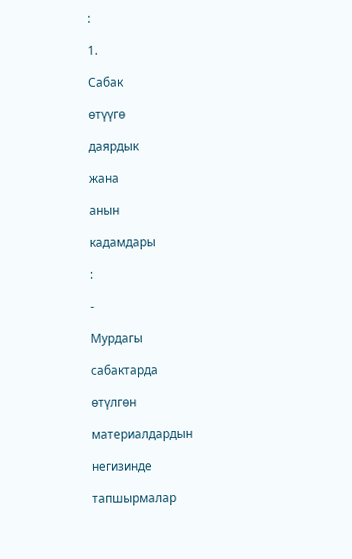:

1.

Сабак

өтүүгө

даярдык

жана

анын

кадамдары

:

-

Мурдагы

сабактарда

өтүлгөн

материалдардын

негизинде

тапшырмалар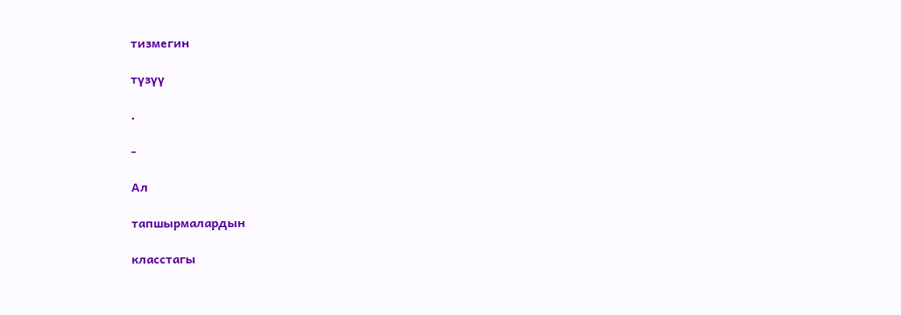тизмегин

түзүү

.

-

Ал

тапшырмалардын

класстагы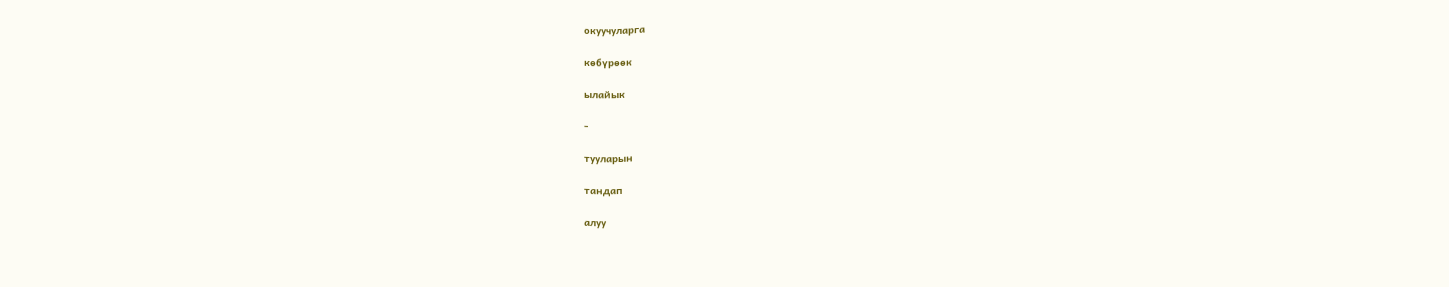окуучуларга

көбүрөөк

ылайык

-

тууларын

тандап

алуу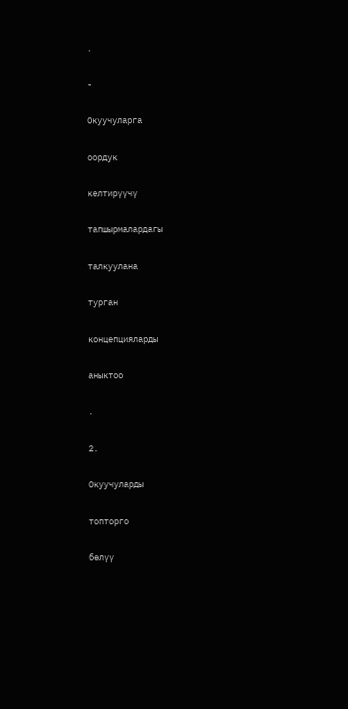.

-

Окуучуларга

оордук

келтирүүчү

тапшырмалардагы

талкуулана

турган

концепцияларды

аныктоо

.

2.

Окуучуларды

топторго

бөлүү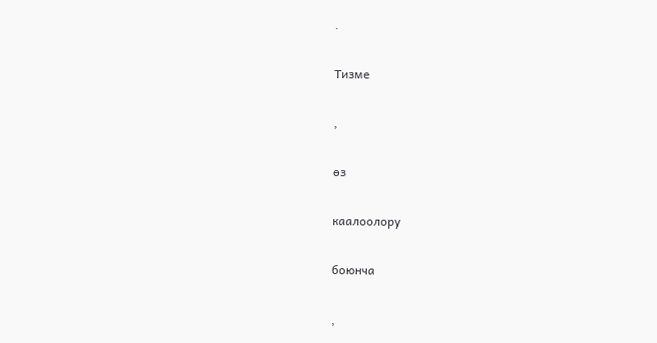.

Тизме

,

өз

каалоолору

боюнча

,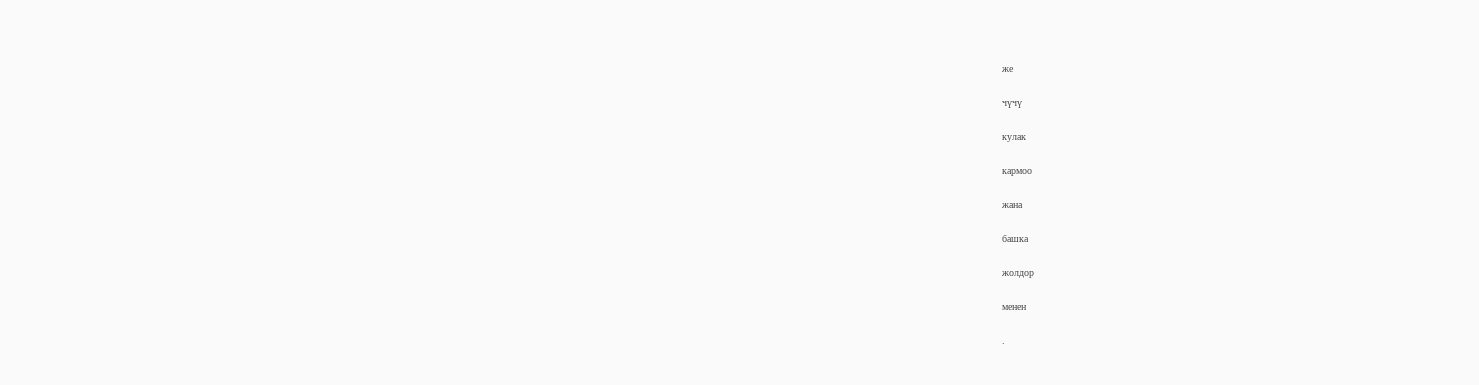же

чүчү

кулак

кармоо

жана

башка

жолдор

менен

.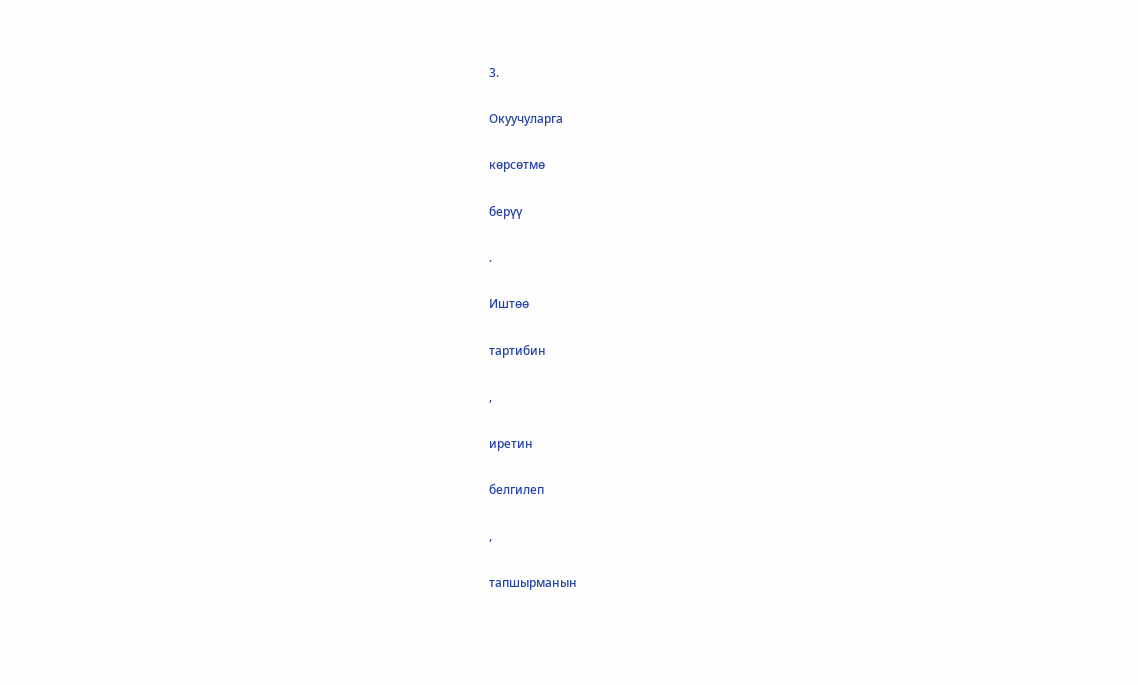3.

Окуучуларга

көрсөтмө

берүү

.

Иштөө

тартибин

,

иретин

белгилеп

,

тапшырманын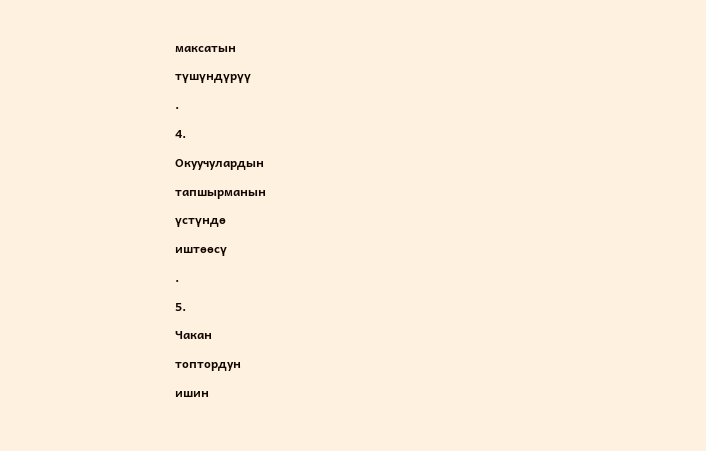максатын

түшүндүрүү

.

4.

Окуучулардын

тапшырманын

үстүндө

иштөөсү

.

5.

Чакан

топтордун

ишин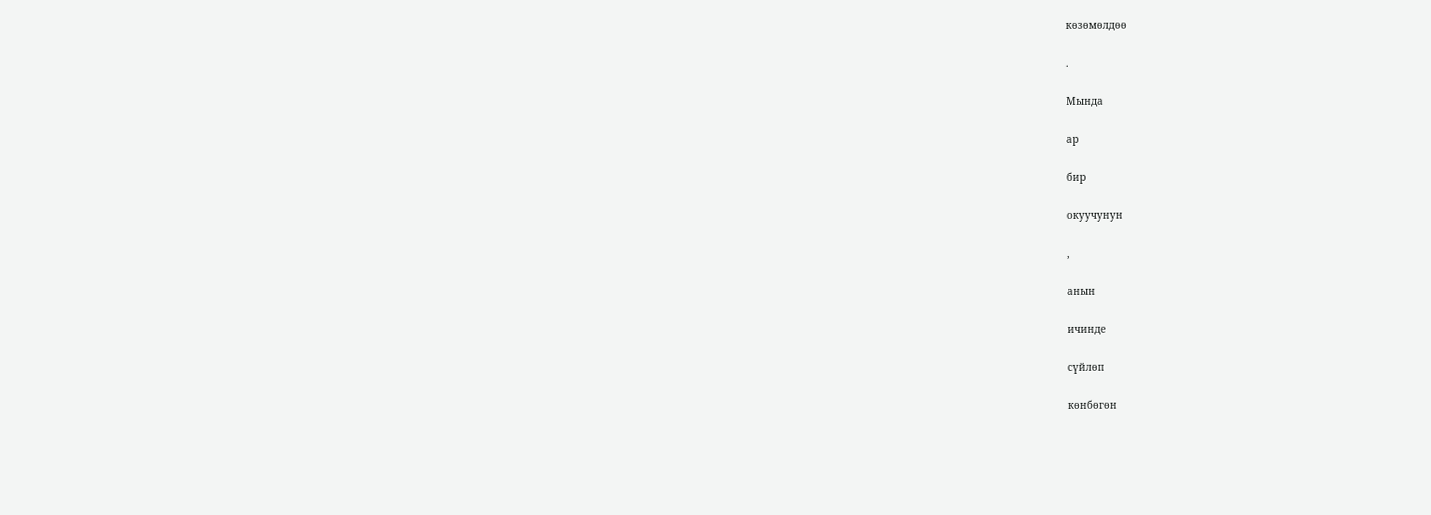көзөмөлдөө

.

Мында

ар

бир

окуучунун

,

анын

ичинде

сүйлөп

көнбөгөн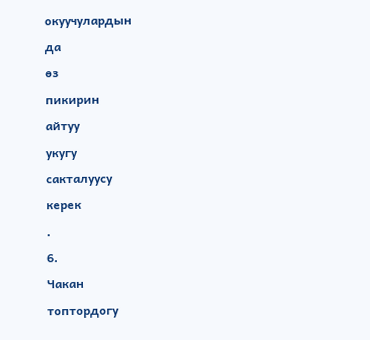окуучулардын

да

өз

пикирин

айтуу

укугу

сакталуусу

керек

.

6.

Чакан

топтордогу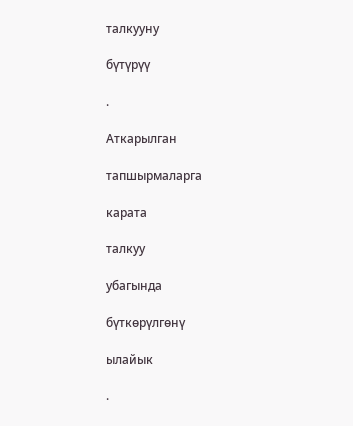талкууну

бүтүрүү

.

Аткарылган

тапшырмаларга

карата

талкуу

убагында

бүткөрүлгөнү

ылайык

.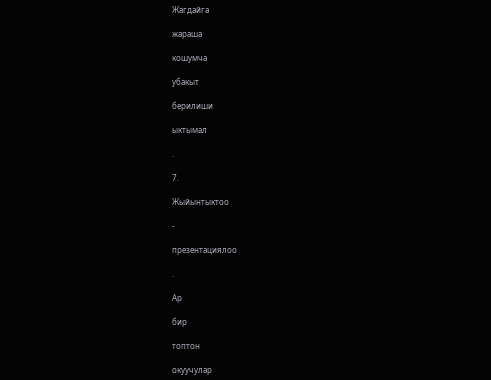Жагдайга

жараша

кошумча

убакыт

берилиши

ыктымал

.

7.

Жыйынтыктоо

-

презентациялоо

.

Ар

бир

топтон

окуучулар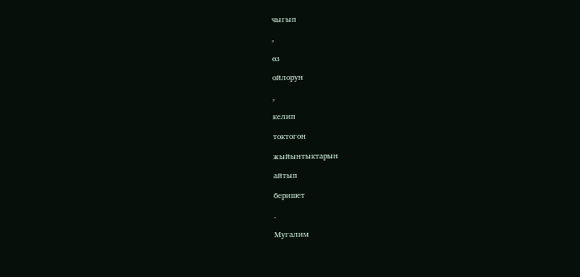чыгып

,

өз

ойлорун

,

келип

токтогон

жыйынтыктарын

айтып

беришет

.

Мугалим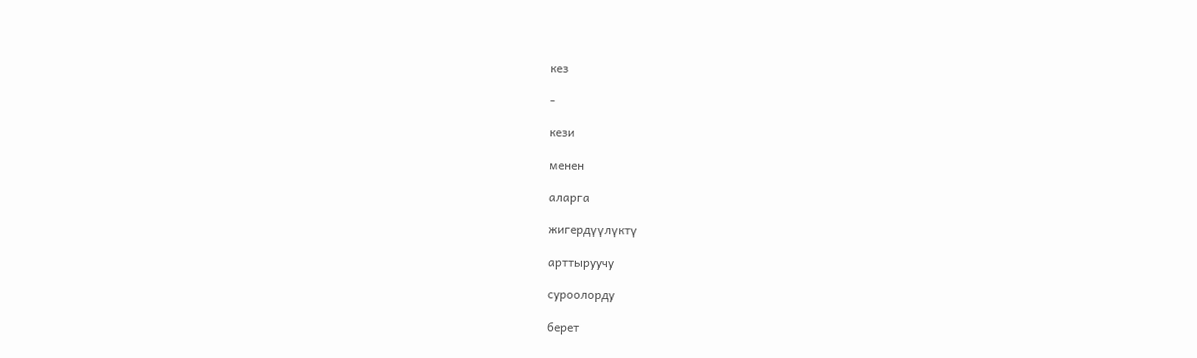кез

-

кези

менен

аларга

жигердүүлүктү

арттыруучу

суроолорду

берет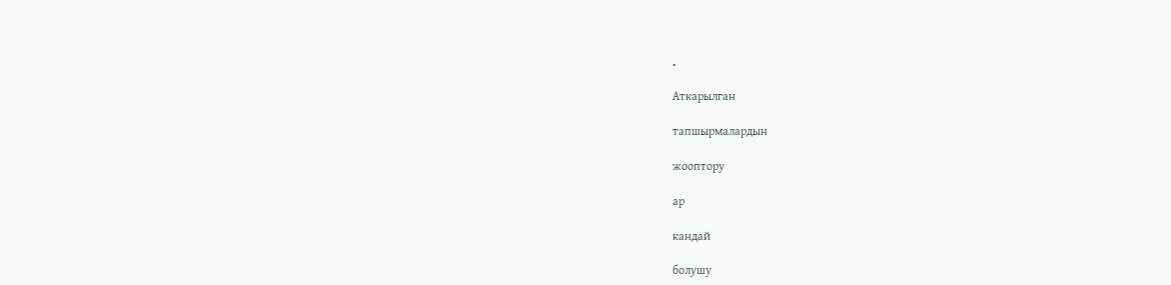.

Аткарылган

тапшырмалардын

жооптору

ар

кандай

болушу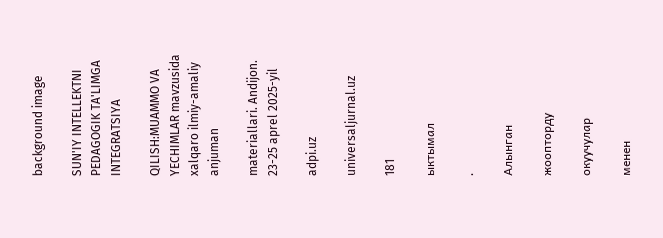background image

SUN'IY INTELLEKTNI PEDAGOGIK TA'LIMGA INTEGRATSIYA

QILISH:MUAMMO VA YECHIMLAR mavzusida xalqaro ilmiy-amaliy anjuman

materiallari. Andijon. 23-25 aprel 2025-yil

adpi.uz

universaljurnal.uz

181

ыктымал

.

Алынган

жоопторду

окуучулар

менен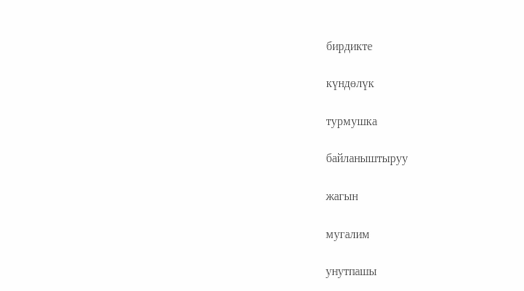бирдикте

күндөлүк

турмушка

байланыштыруу

жагын

мугалим

унутпашы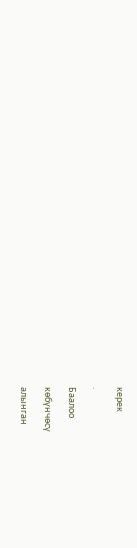керек

.

Баалоо

көбүнчөсү

алынган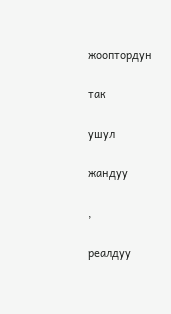жооптордун

так

ушул

жандуу

,

реалдуу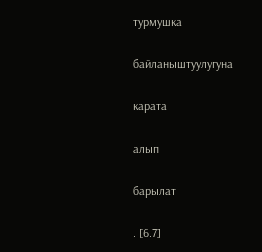турмушка

байланыштуулугуна

карата

алып

барылат

. [6.7]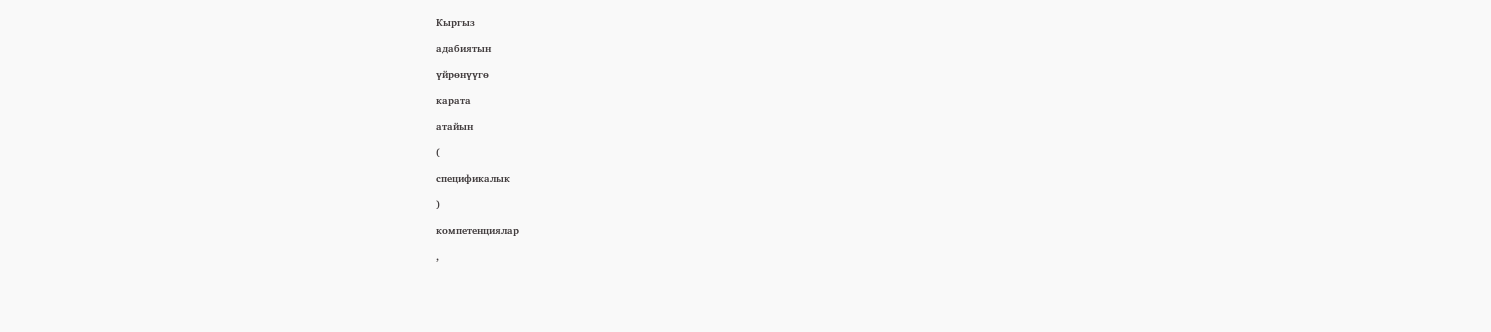Кыргыз

адабиятын

үйрөнүүгө

карата

атайын

(

спецификалык

)

компетенциялар

,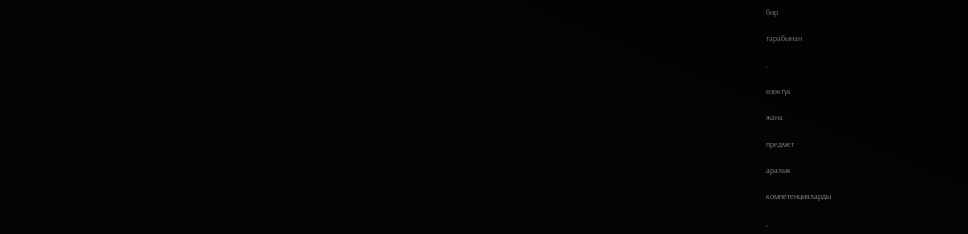бир

тарабынан

,

өзөктүк

жана

предмет

аралык

компетенцияларды

,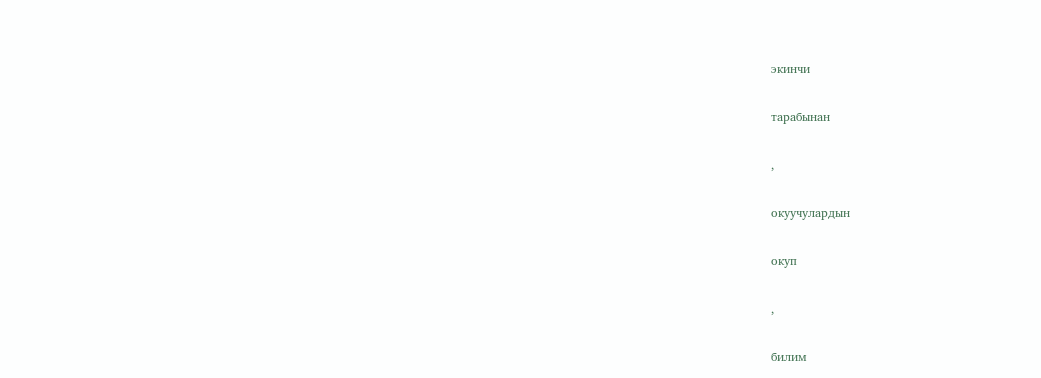экинчи

тарабынан

,

окуучулардын

окуп

,

билим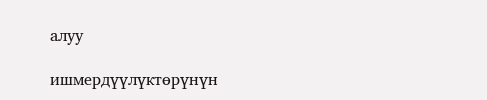алуу

ишмердүүлүктөрүнүн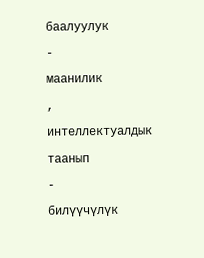баалуулук

-

маанилик

,

интеллектуалдык

таанып

-

билүүчүлүк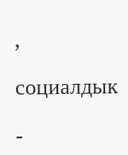,

социалдык

-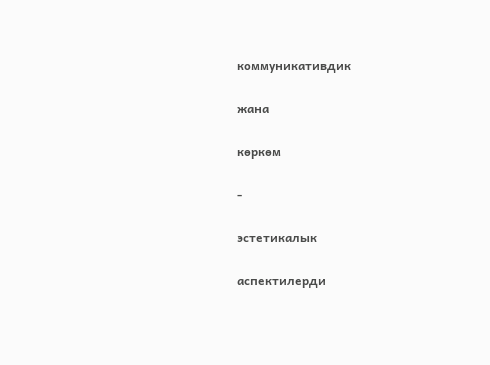коммуникативдик

жана

көркөм

-

эстетикалык

аспектилерди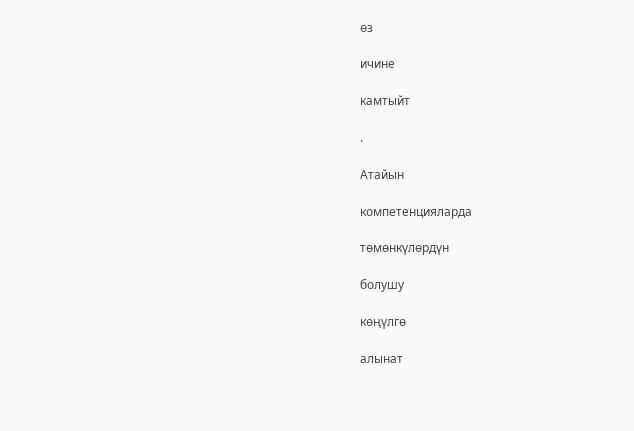өз

ичине

камтыйт

.

Атайын

компетенцияларда

төмөнкүлөрдүн

болушу

көңүлгө

алынат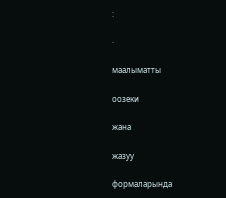:

·

маалыматты

оозеки

жана

жазуу

формаларында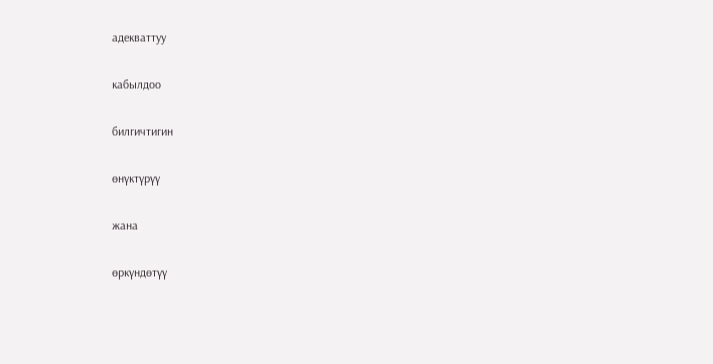адекваттуу

кабылдоо

билгичтигин

өнүктүрүү

жана

өркүндөтүү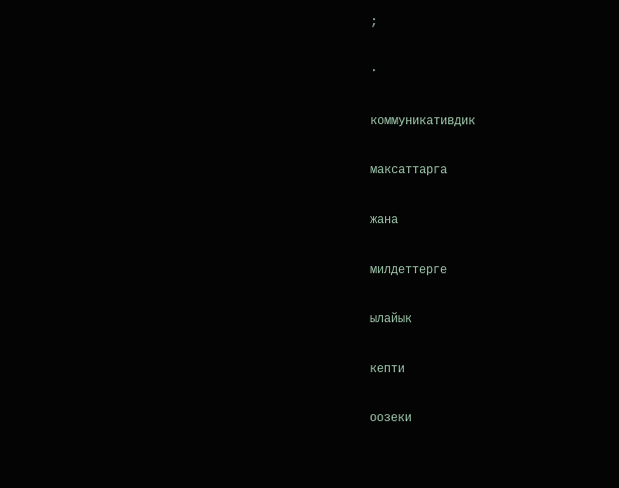;

·

коммуникативдик

максаттарга

жана

милдеттерге

ылайык

кепти

оозеки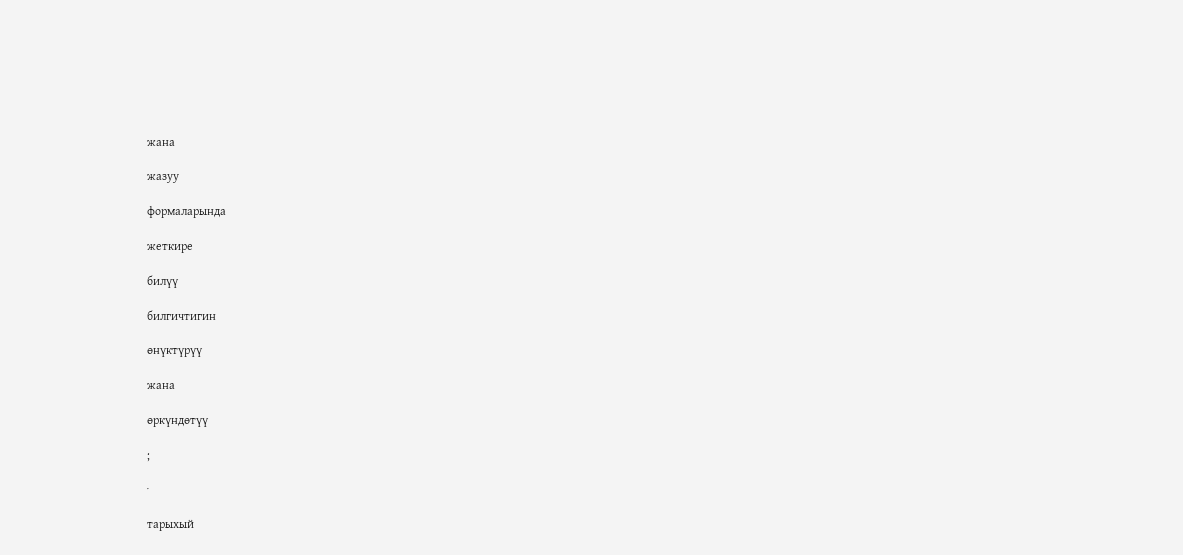жана

жазуу

формаларында

жеткире

билүү

билгичтигин

өнүктүрүү

жана

өркүндөтүү

;

·

тарыхый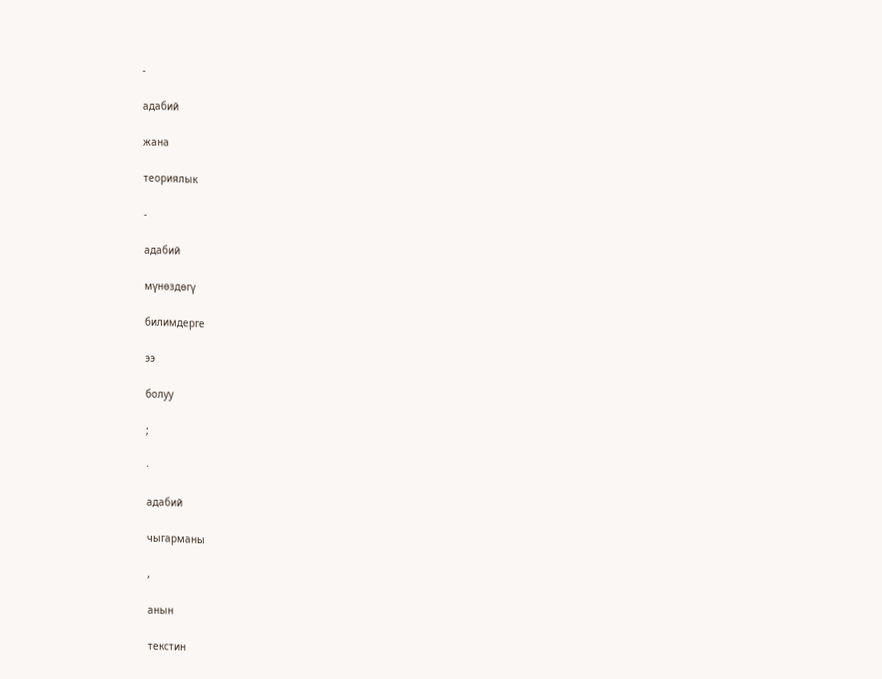-

адабий

жана

теориялык

-

адабий

мүнөздөгү

билимдерге

ээ

болуу

;

·

адабий

чыгарманы

,

анын

текстин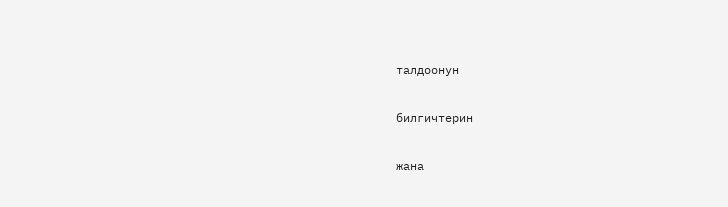талдоонун

билгичтерин

жана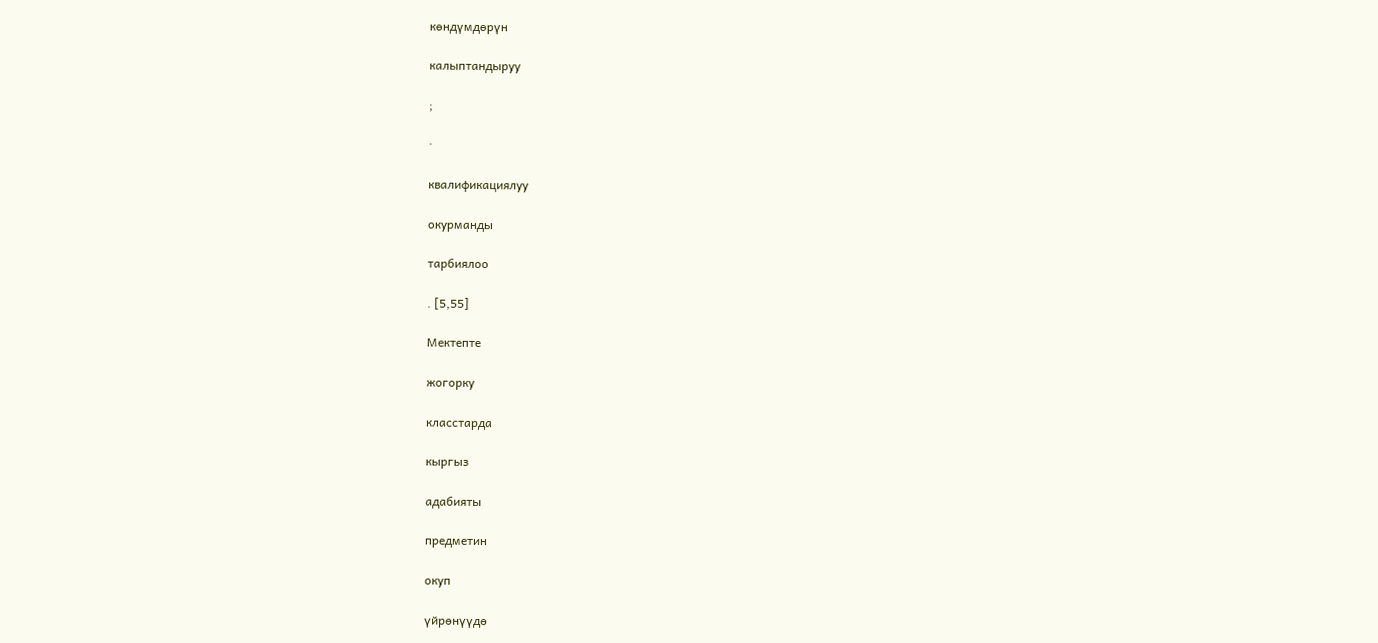көндүмдөрүн

калыптандыруу

;

·

квалификациялуу

окурманды

тарбиялоо

. [5,55]

Мектепте

жогорку

класстарда

кыргыз

адабияты

предметин

окуп

үйрөнүүдө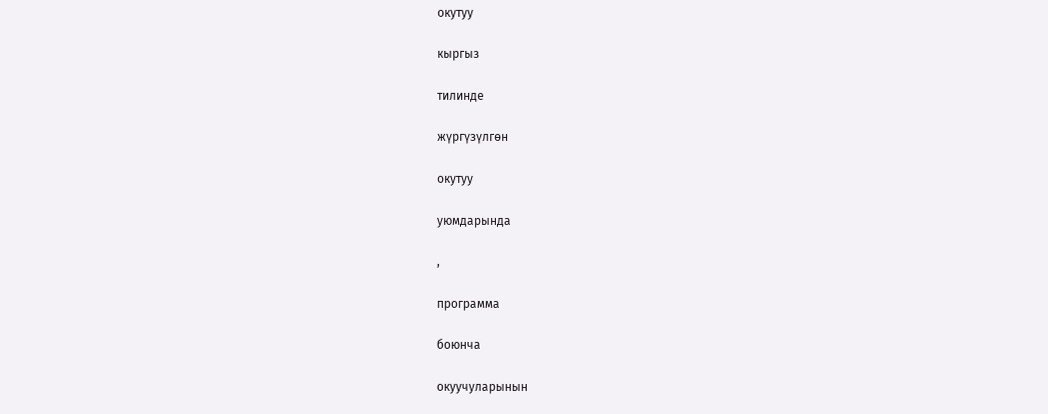окутуу

кыргыз

тилинде

жүргүзүлгөн

окутуу

уюмдарында

,

программа

боюнча

окуучуларынын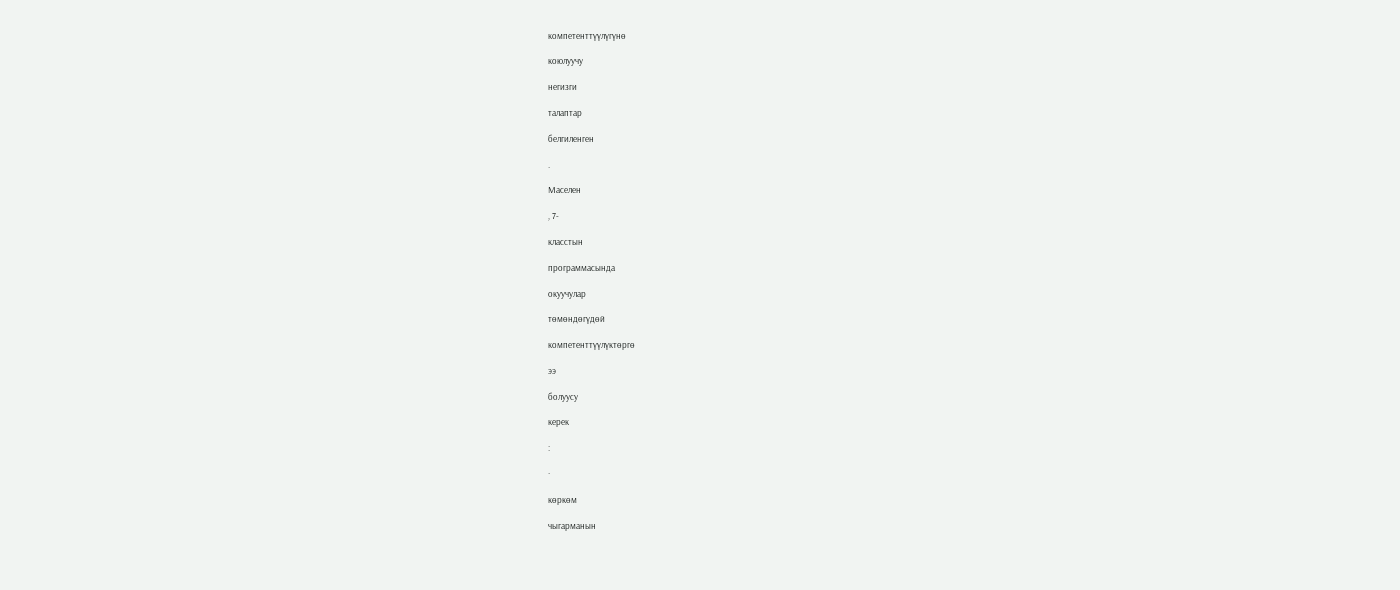компетенттүүлүгүнө

коюлуучу

негизги

талаптар

белгиленген

.

Маселен

, 7-

класстын

программасында

окуучулар

төмөндөгүдөй

компетенттүүлүктөргө

ээ

болуусу

керек

:

·

көркөм

чыгарманын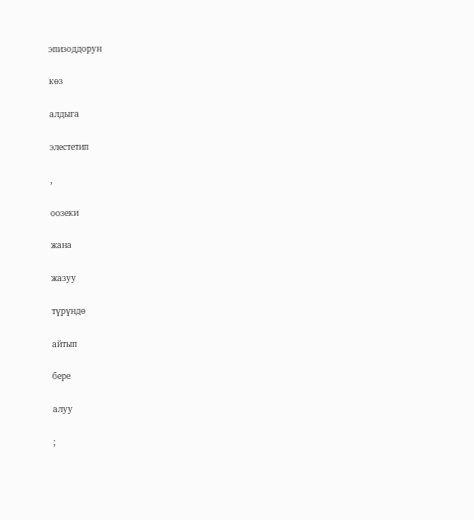эпизоддорун

көз

алдыга

элестетип

,

оозеки

жана

жазуу

түрүндө

айтып

бере

алуу

;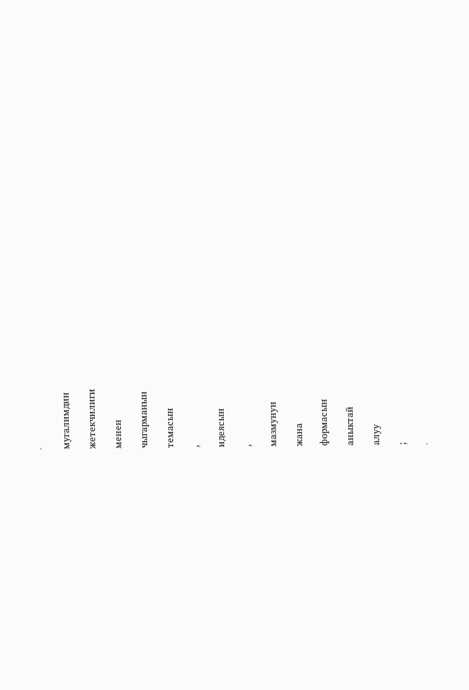·

мугалимдин

жетекчилиги

менен

чыгарманын

темасын

,

идеясын

,

мазмунун

жана

формасын

аныктай

алуу

;

·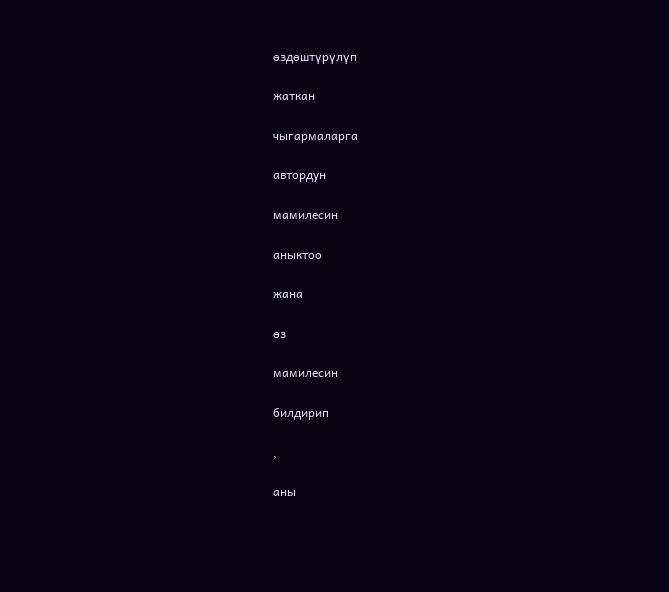өздөштүрүлүп

жаткан

чыгармаларга

автордун

мамилесин

аныктоо

жана

өз

мамилесин

билдирип

,

аны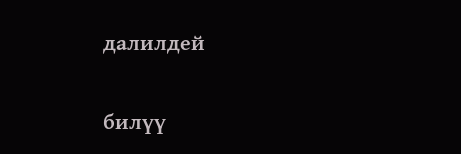далилдей

билүү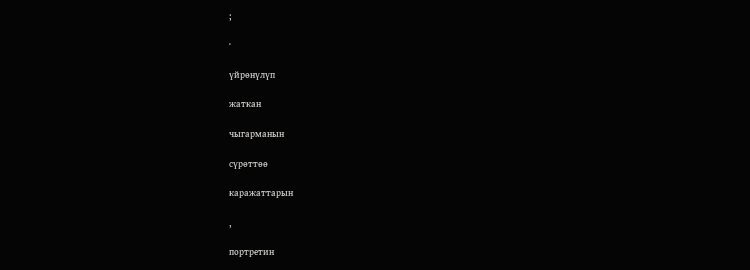;

·

үйрөнүлүп

жаткан

чыгарманын

сүрөттөө

каражаттарын

,

портретин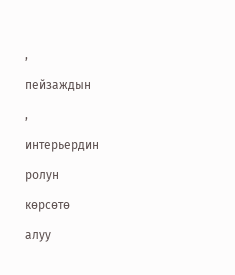,

пейзаждын

,

интерьердин

ролун

көрсөтө

алуу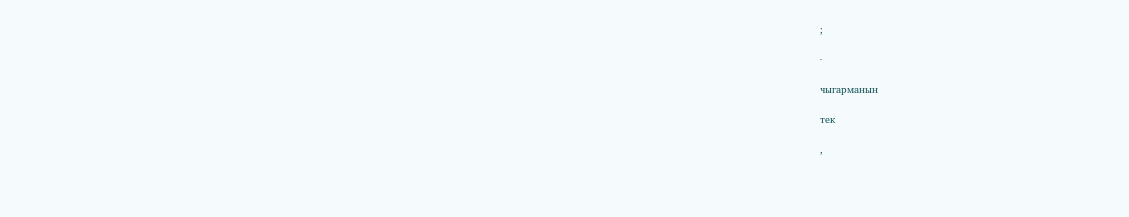;

·

чыгарманын

тек

,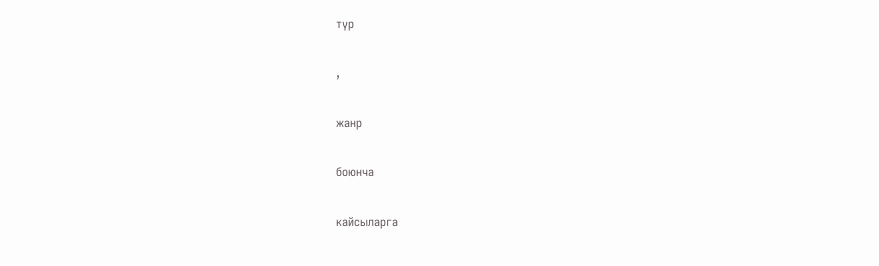түр

,

жанр

боюнча

кайсыларга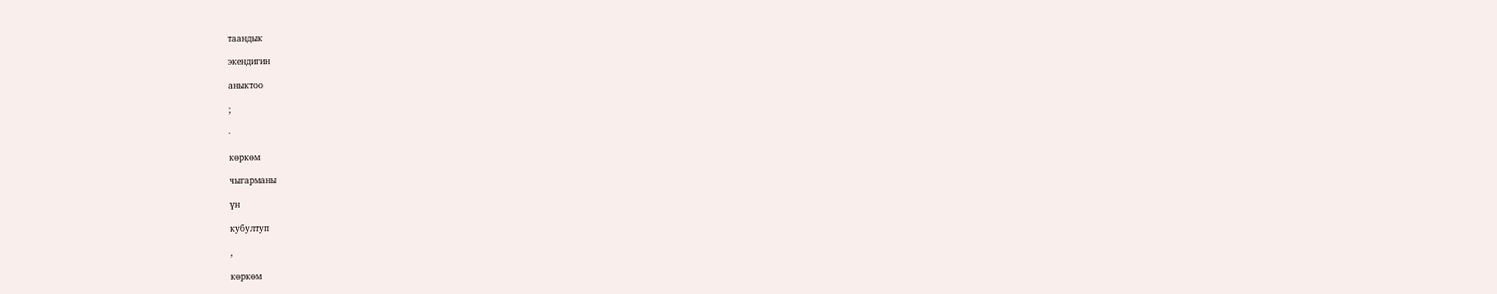таандык

экендигин

аныктоо

;

·

көркөм

чыгарманы

үн

кубултуп

,

көркөм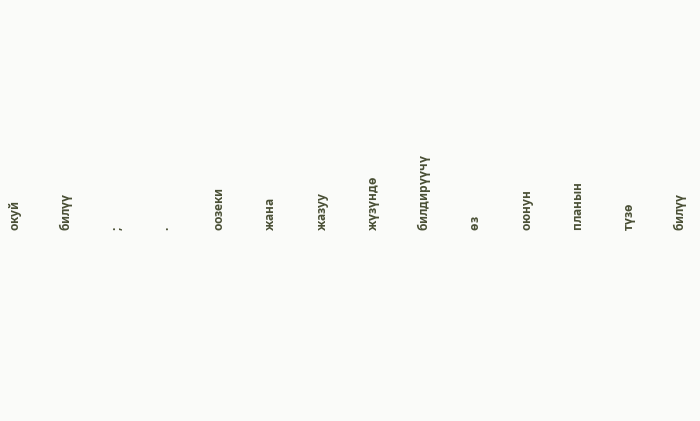окуй

билүү

;

·

оозеки

жана

жазуу

жүзүндө

билдирүүчү

өз

оюнун

планын

түзө

билүү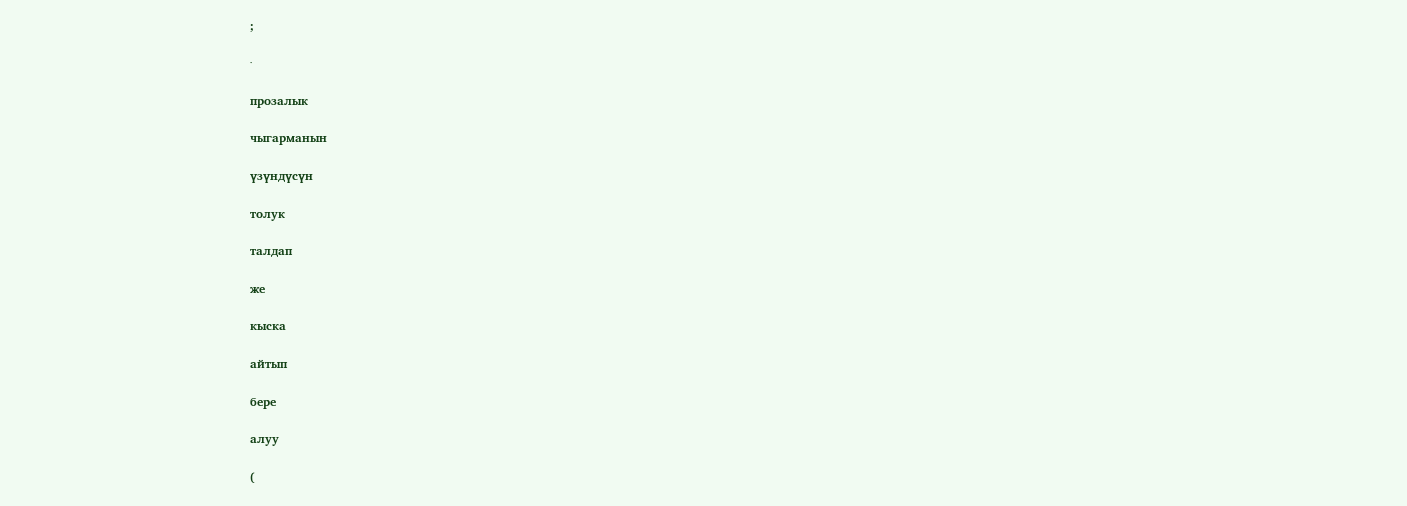;

·

прозалык

чыгарманын

үзүндүсүн

толук

талдап

же

кыска

айтып

бере

алуу

(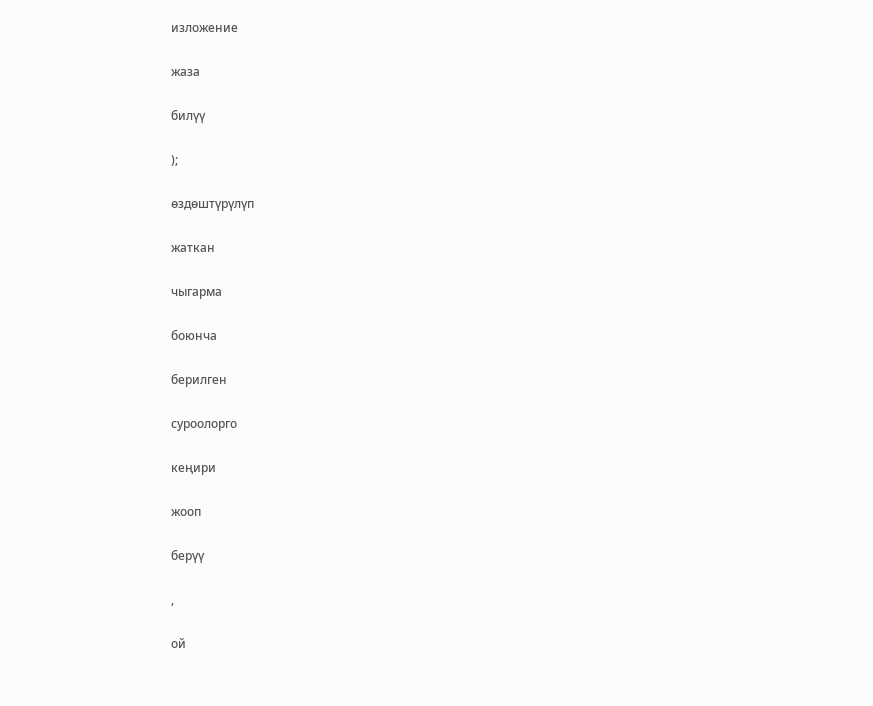изложение

жаза

билүү

);

өздөштүрүлүп

жаткан

чыгарма

боюнча

берилген

суроолорго

кеңири

жооп

берүү

,

ой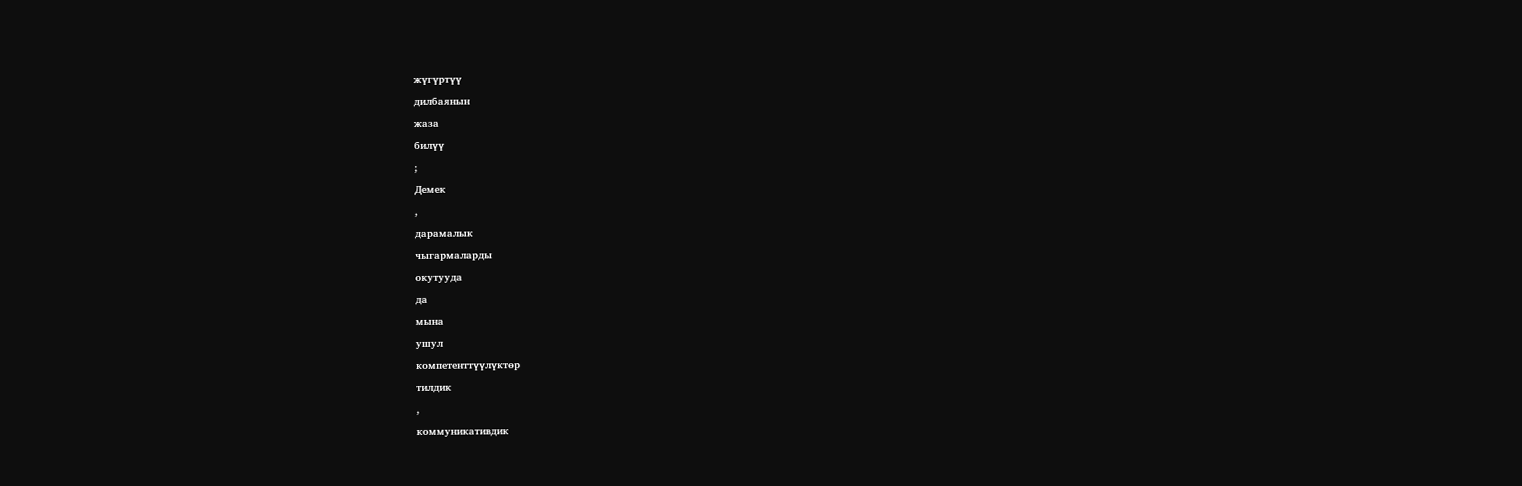жүгүртүү

дилбаянын

жаза

билүү

;

Демек

,

дарамалык

чыгармаларды

окутууда

да

мына

ушул

компетенттүүлүктөр

тилдик

,

коммуникативдик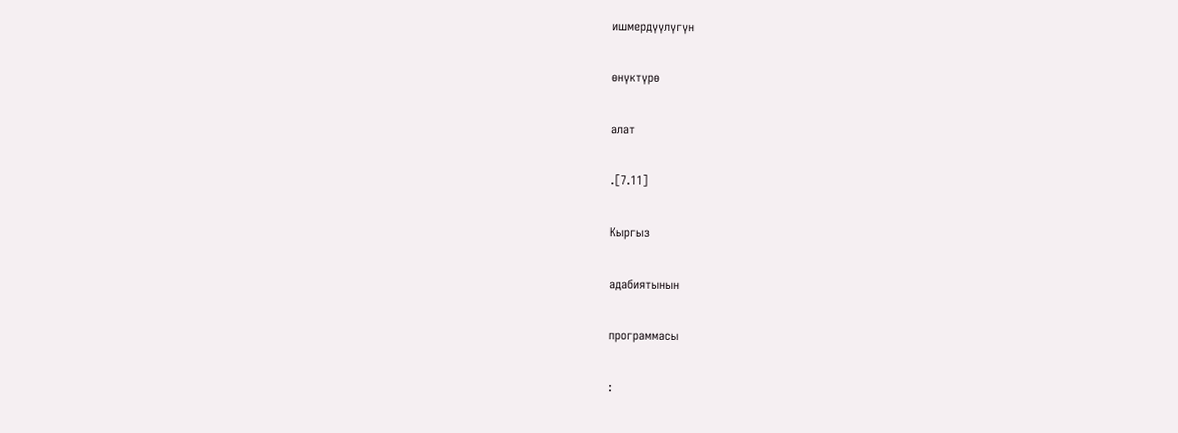ишмердүүлүгүн

өнүктүрө

алат

.[7.11]

Кыргыз

адабиятынын

программасы

: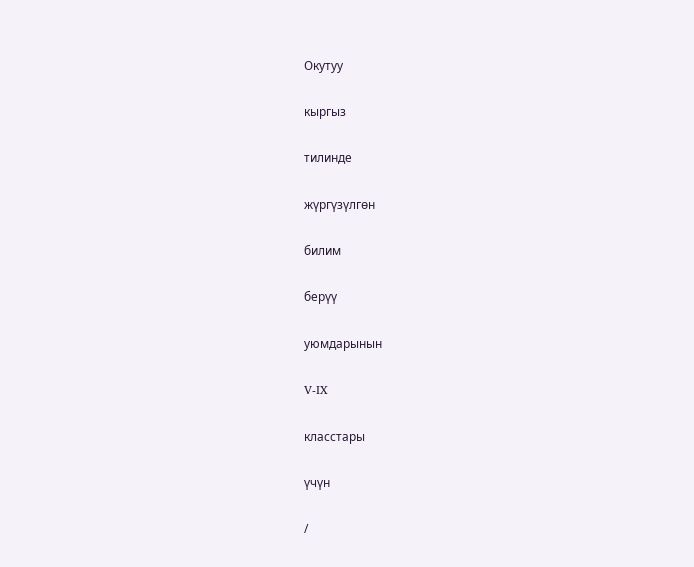Окутуу

кыргыз

тилинде

жүргүзүлгөн

билим

берүү

уюмдарынын

V-IX

класстары

үчүн

/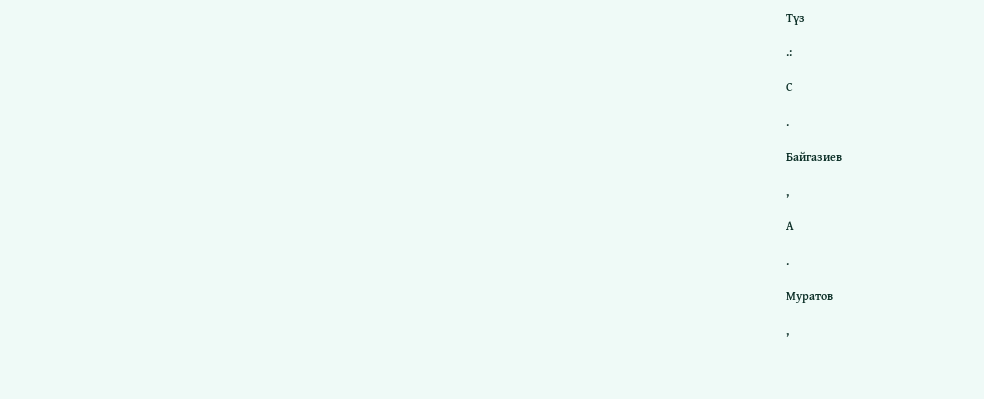Түз

.:

С

.

Байгазиев

,

А

.

Муратов

,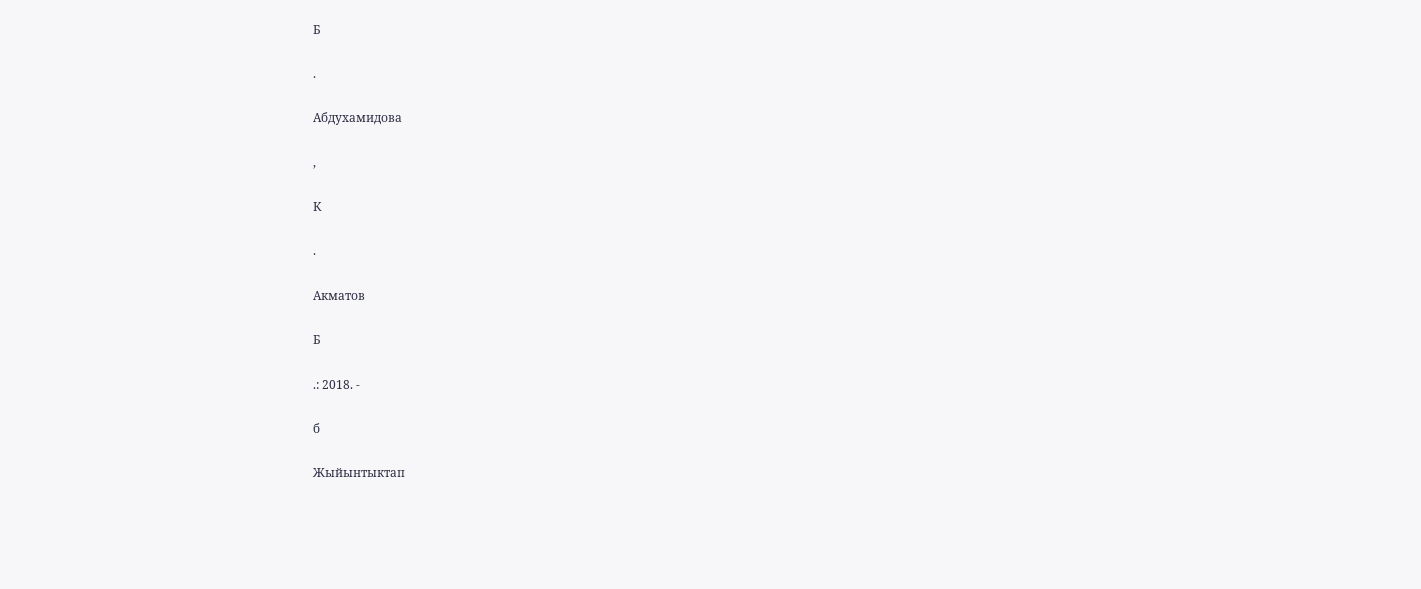Б

.

Абдухамидова

,

К

.

Акматов

Б

.: 2018. -

б

Жыйынтыктап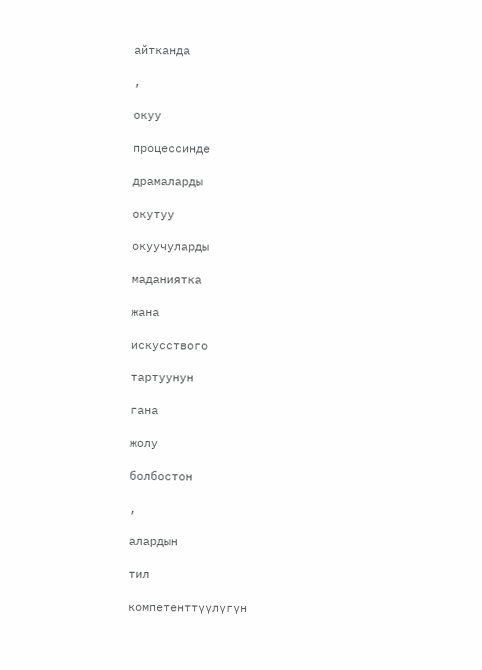айтканда

,

окуу

процессинде

драмаларды

окутуу

окуучуларды

маданиятка

жана

искусствого

тартуунун

гана

жолу

болбостон

,

алардын

тил

компетенттүүлүгүн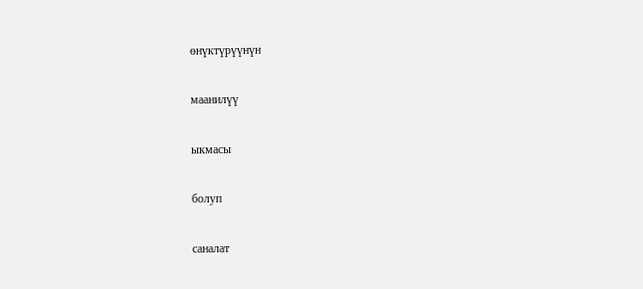өнүктүрүүнүн

маанилүү

ыкмасы

болуп

саналат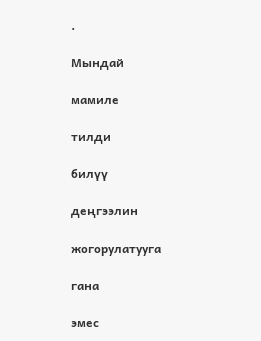.

Мындай

мамиле

тилди

билүү

деңгээлин

жогорулатууга

гана

эмес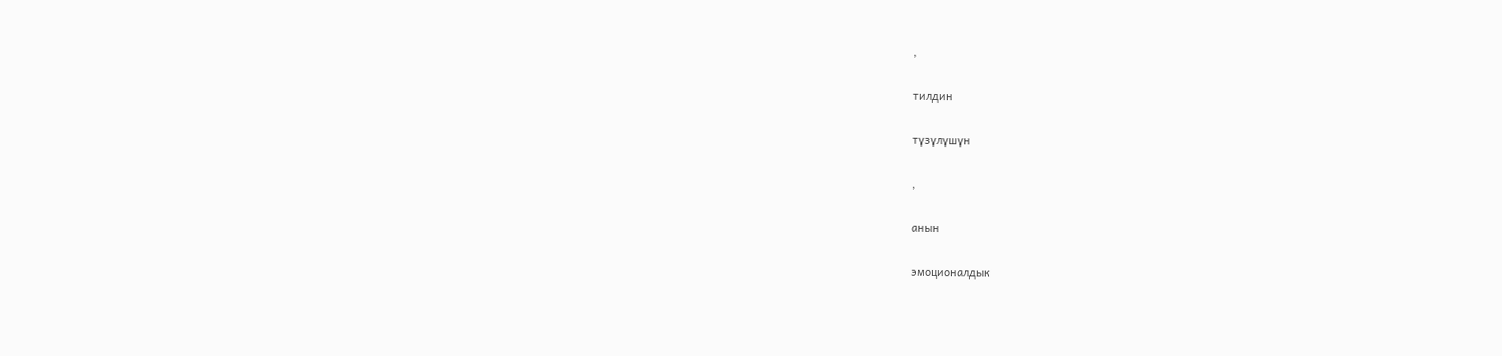,

тилдин

түзүлүшүн

,

анын

эмоционалдык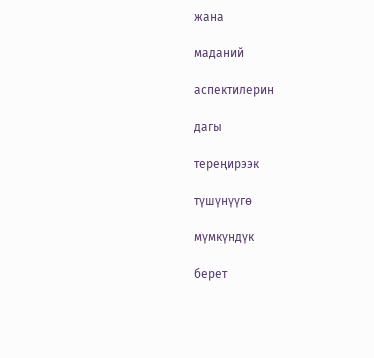жана

маданий

аспектилерин

дагы

тереңирээк

түшүнүүгө

мүмкүндүк

берет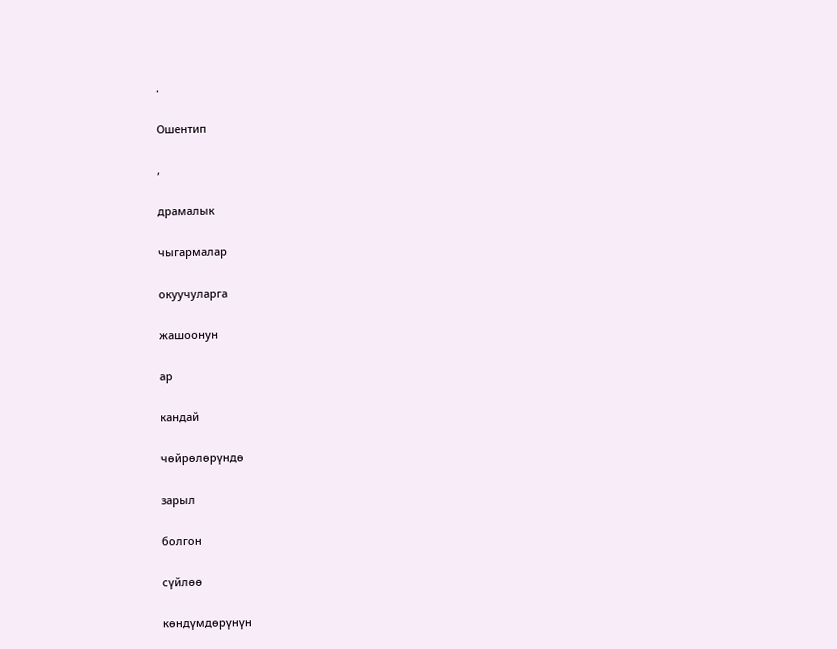.

Ошентип

,

драмалык

чыгармалар

окуучуларга

жашоонун

ар

кандай

чөйрөлөрүндө

зарыл

болгон

сүйлөө

көндүмдөрүнүн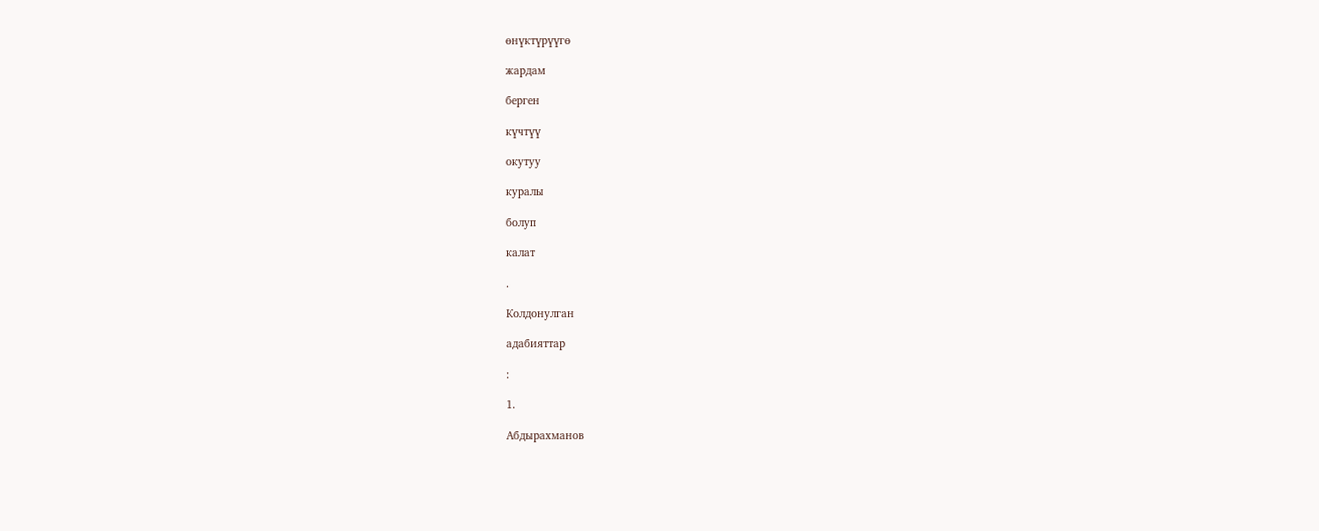өнүктүрүүгө

жардам

берген

күчтүү

окутуу

куралы

болуп

калат

.

Колдонулган

адабияттар

:

1.

Абдырахманов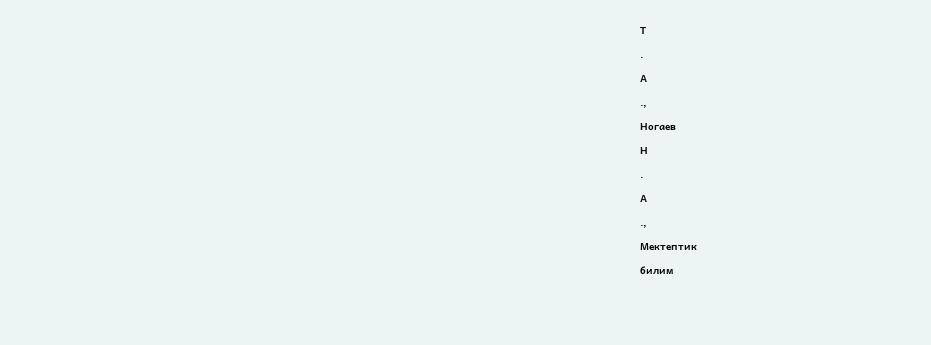Т

.

А

.,

Ногаев

Н

.

А

.,

Мектептик

билим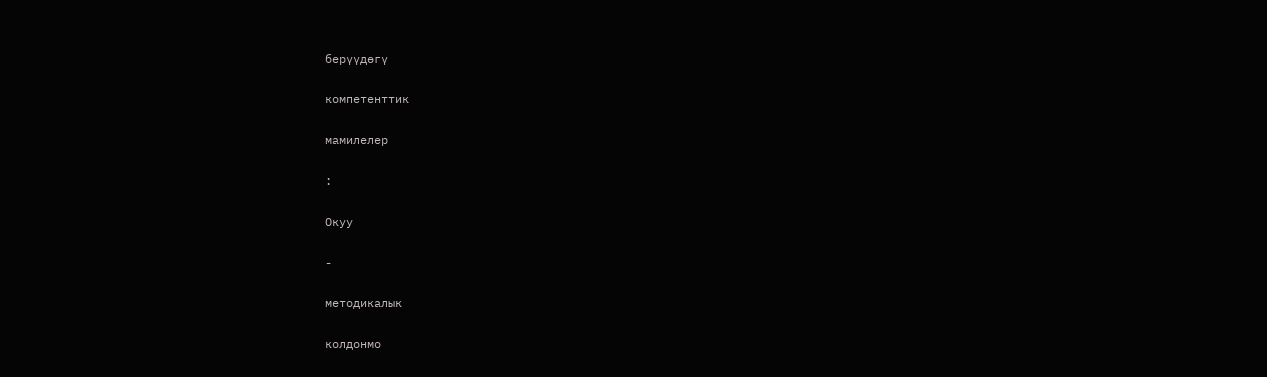берүүдөгү

компетенттик

мамилелер

:

Окуу

-

методикалык

колдонмо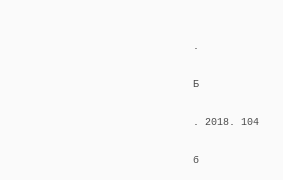.

Б

. 2018. 104

б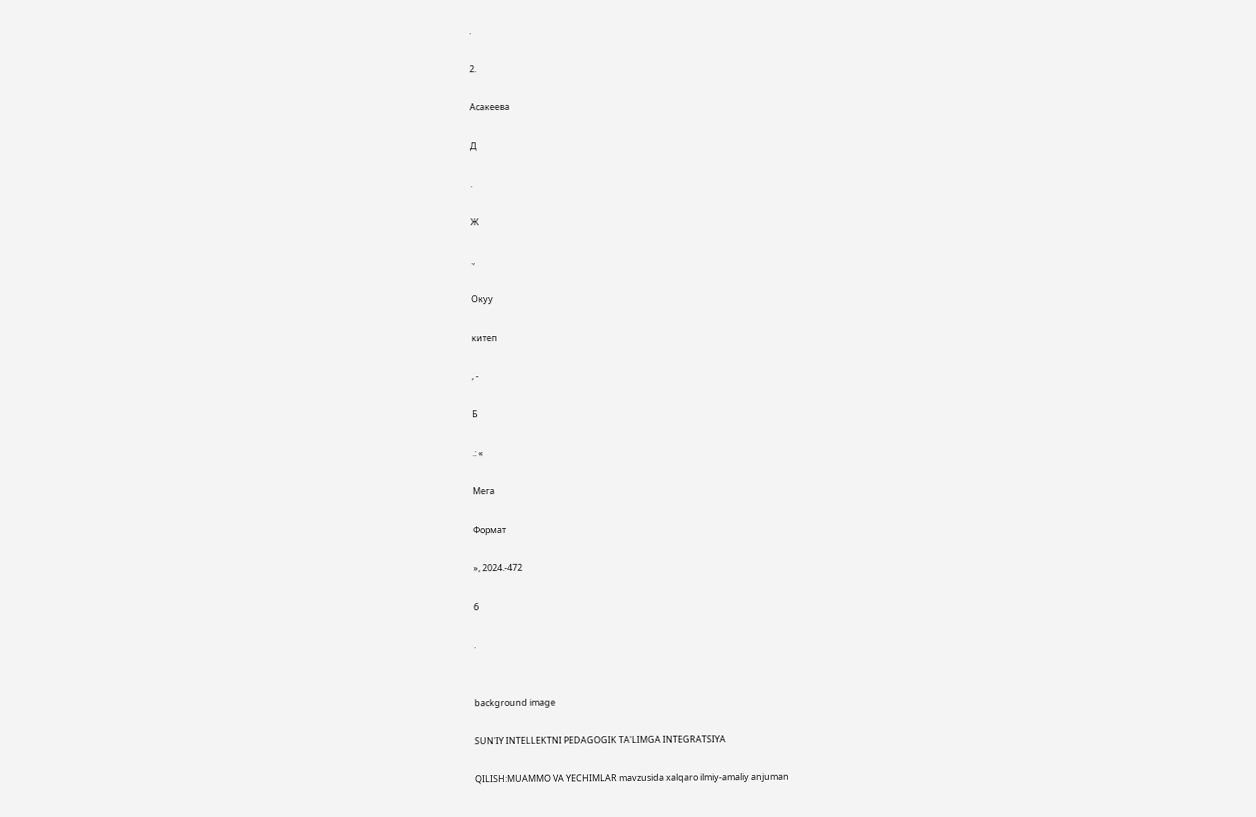.

2.

Асакеева

Д

.

Ж

.,

Окуу

китеп

, -

Б

.: «

Мега

Формат

», 2024.-472

б

.


background image

SUN'IY INTELLEKTNI PEDAGOGIK TA'LIMGA INTEGRATSIYA

QILISH:MUAMMO VA YECHIMLAR mavzusida xalqaro ilmiy-amaliy anjuman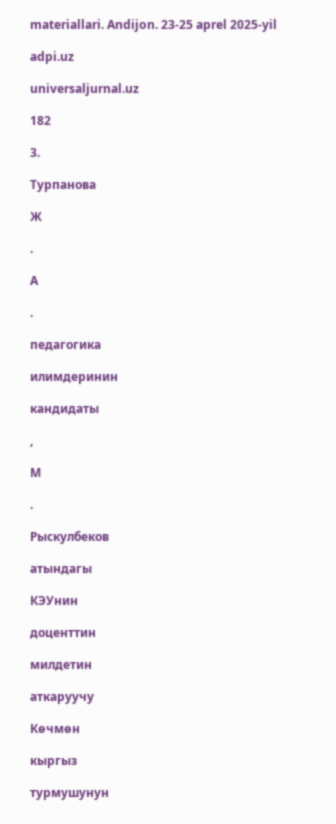materiallari. Andijon. 23-25 aprel 2025-yil

adpi.uz

universaljurnal.uz

182

3.

Турпанова

Ж

.

А

.

педагогика

илимдеринин

кандидаты

,

М

.

Рыскулбеков

атындагы

КЭУнин

доценттин

милдетин

аткаруучу

Көчмөн

кыргыз

турмушунун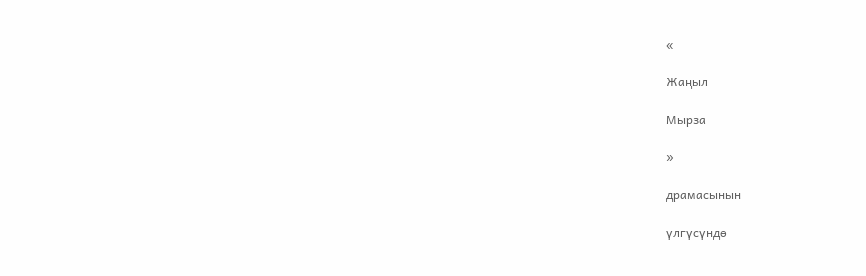«

Жаңыл

Мырза

»

драмасынын

үлгүсүндө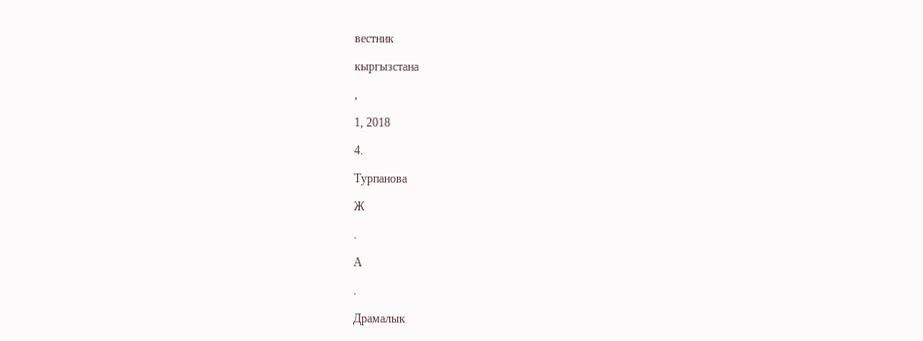вестник

кыргызстана

,

1, 2018

4.

Турпанова

Ж

.

А

.

Драмалык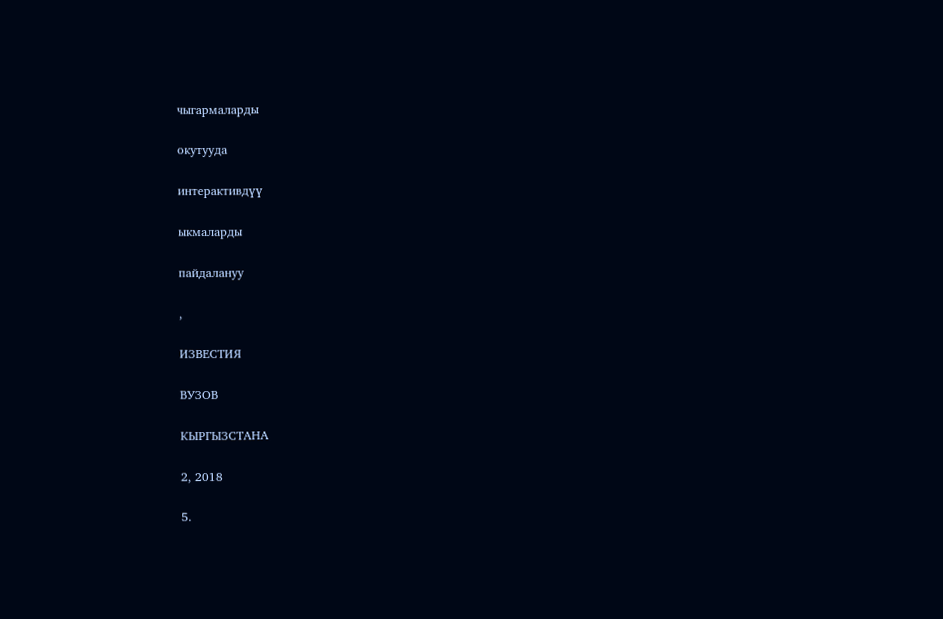чыгармаларды

окутууда

интерактивдүү

ыкмаларды

пайдалануу

,

ИЗВЕСТИЯ

ВУЗОВ

КЫРГЫЗСТАНА

2, 2018

5.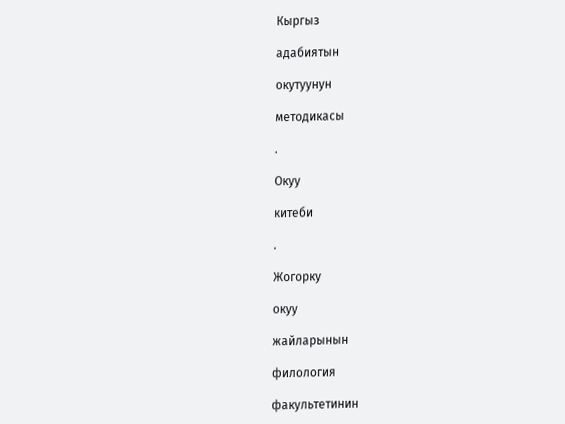Кыргыз

адабиятын

окутуунун

методикасы

.

Окуу

китеби

.

Жогорку

окуу

жайларынын

филология

факультетинин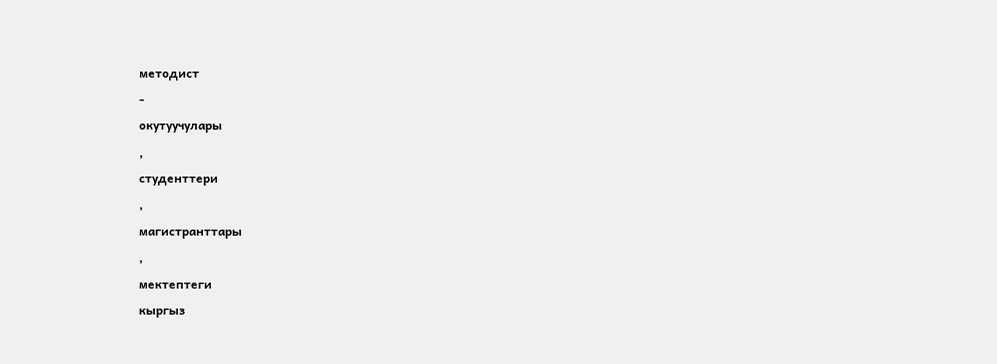методист

-

окутуучулары

,

студенттери

,

магистранттары

,

мектептеги

кыргыз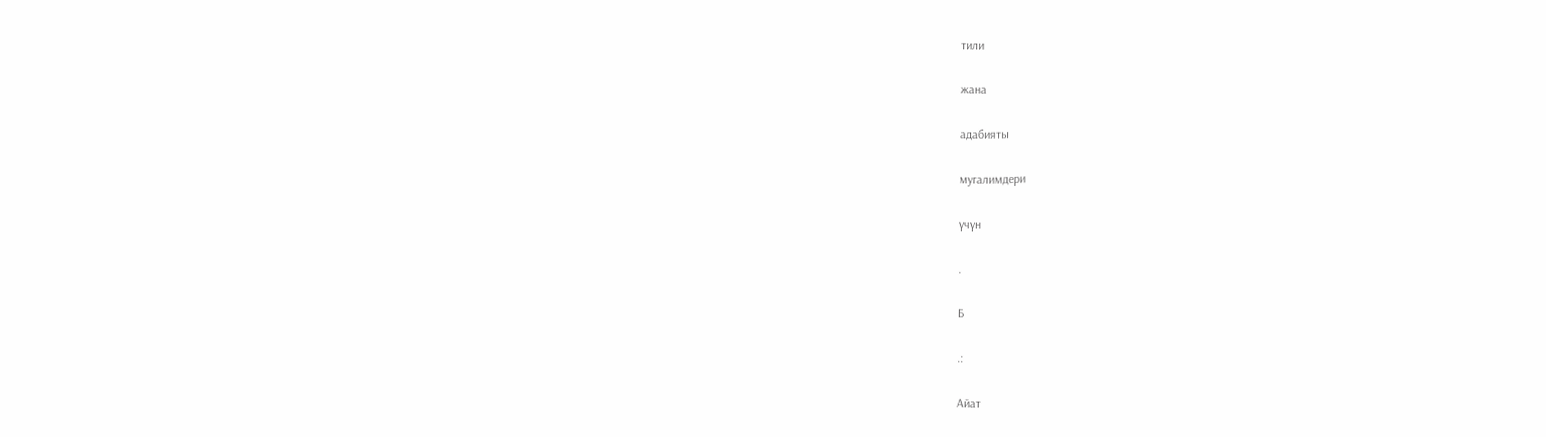тили

жана

адабияты

мугалимдери

үчүн

.

Б

.:

Айат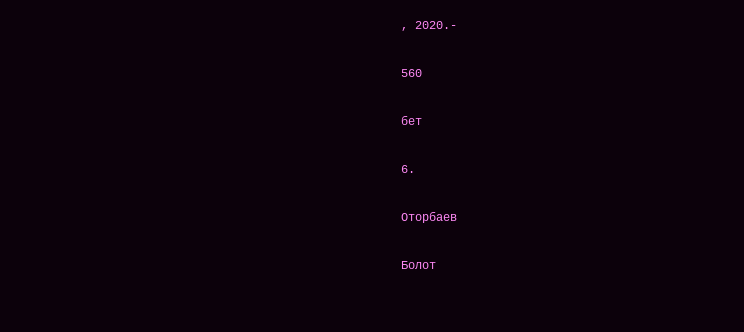, 2020.-

560

бет

6.

Оторбаев

Болот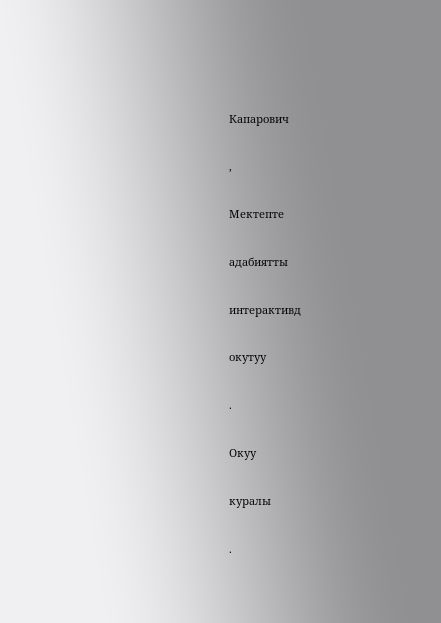Капарович

,

Мектепте

адабиятты

интерактивд

окутуу

.

Окуу

куралы

.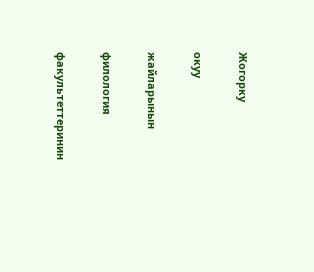Жогорку

окуу

жайларынын

филология

факультеттеринин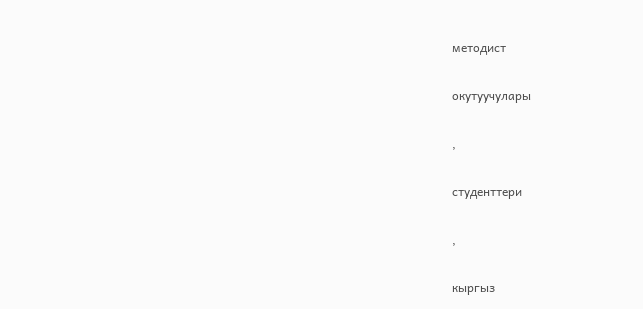методист

окутуучулары

,

студенттери

,

кыргыз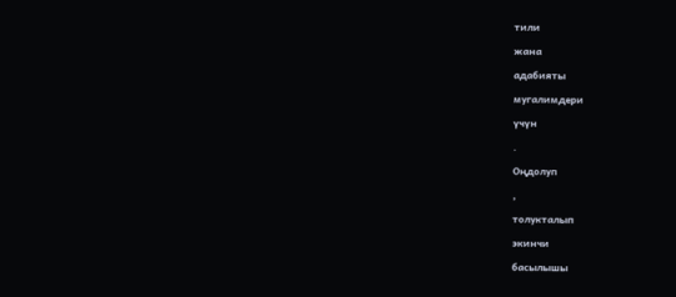тили

жана

адабияты

мугалимдери

үчүн

.

Оңдолуп

,

толукталып

экинчи

басылышы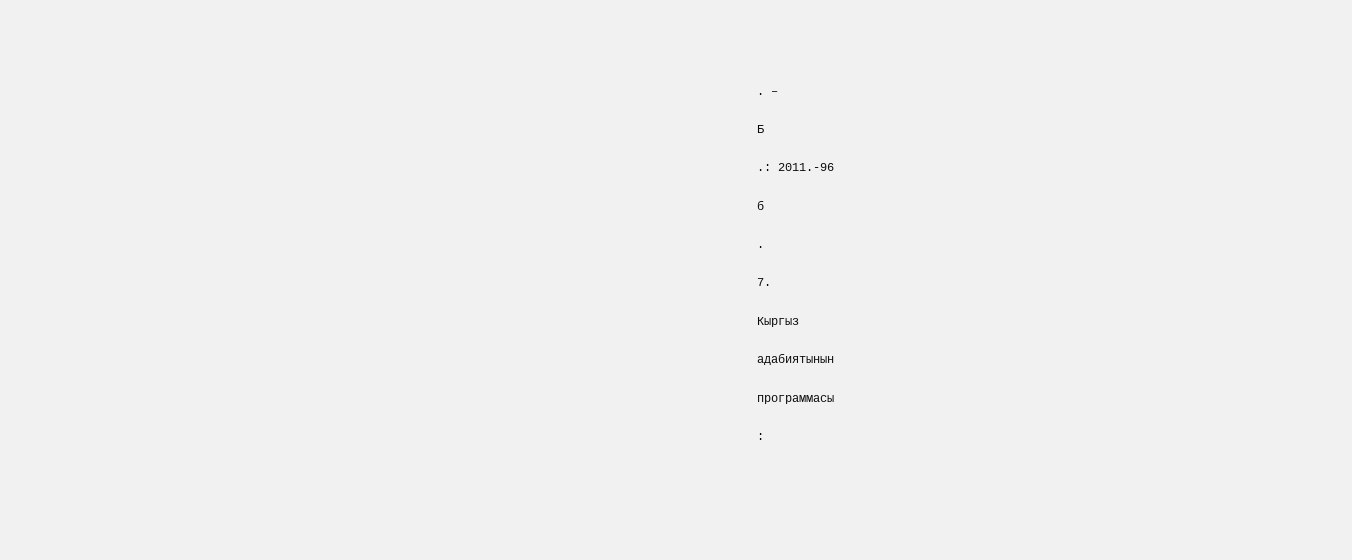. –

Б

.: 2011.-96

б

.

7.

Кыргыз

адабиятынын

программасы

: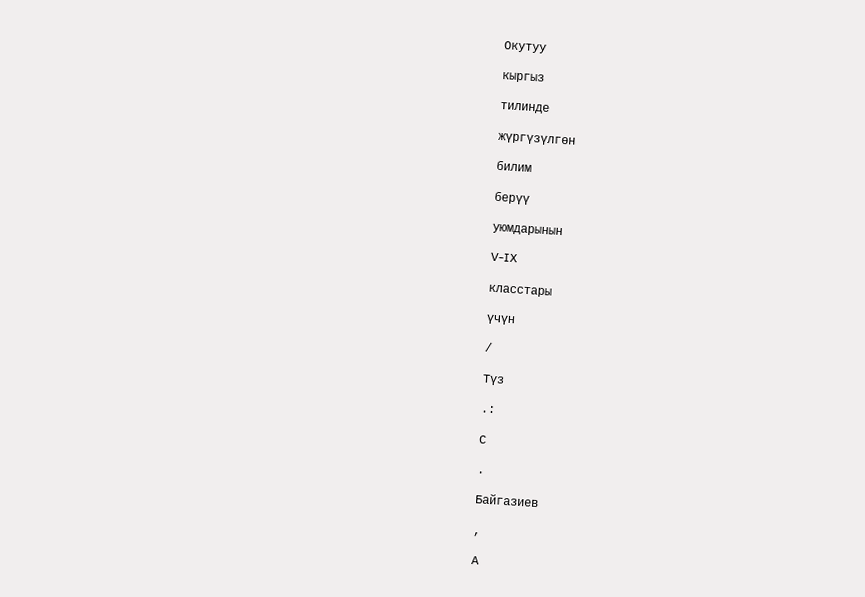Окутуу

кыргыз

тилинде

жүргүзүлгөн

билим

берүү

уюмдарынын

V-IX

класстары

үчүн

/

Түз

.:

С

.

Байгазиев

,

А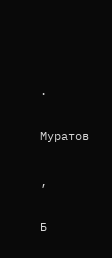.

Муратов

,

Б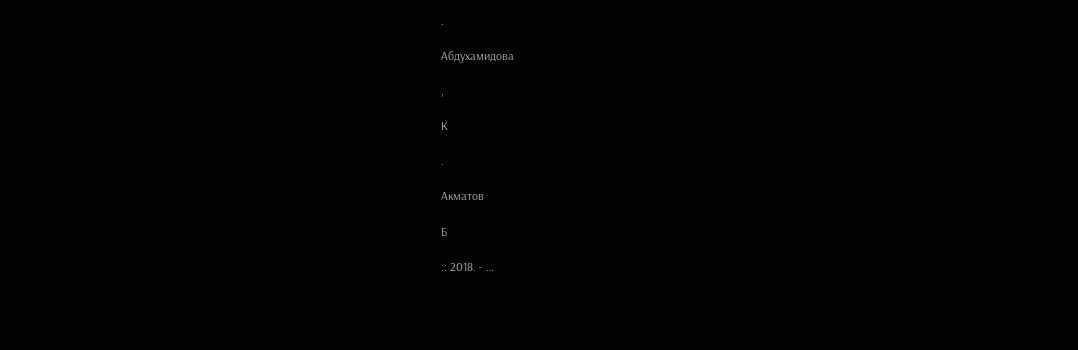.

Абдухамидова

,

К

.

Акматов

Б

.: 2018. - …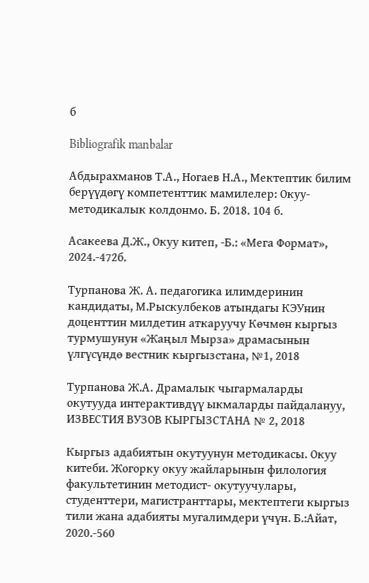б

Bibliografik manbalar

Абдырахманов Т.А., Ногаев Н.А., Мектептик билим берүүдөгү компетенттик мамилелер: Окуу-методикалык колдонмо. Б. 2018. 104 б.

Асакеева Д.Ж., Окуу китеп, -Б.: «Мега Формат», 2024.-472б.

Турпанова Ж. А. педагогика илимдеринин кандидаты, М.Рыскулбеков атындагы КЭУнин доценттин милдетин аткаруучу Көчмөн кыргыз турмушунун «Жаңыл Мырза» драмасынын үлгүсүндө вестник кыргызстана, №1, 2018

Турпанова Ж.А. Драмалык чыгармаларды окутууда интерактивдүү ыкмаларды пайдалануу, ИЗВЕСТИЯ ВУЗОВ КЫРГЫЗСТАНА № 2, 2018

Кыргыз адабиятын окутуунун методикасы. Окуу китеби. Жогорку окуу жайларынын филология факультетинин методист- окутуучулары, студенттери, магистранттары, мектептеги кыргыз тили жана адабияты мугалимдери үчүн. Б.:Айат, 2020.-560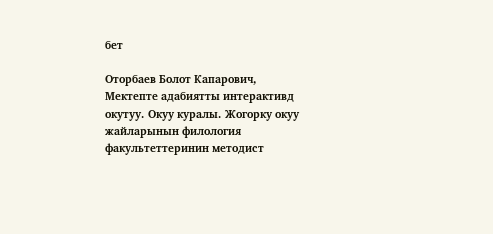бет

Оторбаев Болот Капарович, Мектепте адабиятты интерактивд окутуу. Окуу куралы. Жогорку окуу жайларынын филология факультеттеринин методист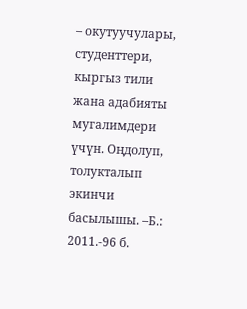– окутуучулары, студенттери, кыргыз тили жана адабияты мугалимдери үчүн. Оңдолуп, толукталып экинчи басылышы. –Б.: 2011.-96 б.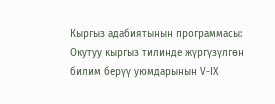Кыргыз адабиятынын программасы: Окутуу кыргыз тилинде жүргүзүлгөн билим берүү уюмдарынын V-IX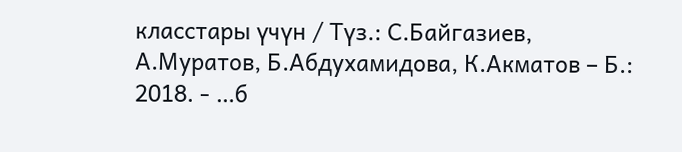класстары үчүн / Түз.: С.Байгазиев, А.Муратов, Б.Абдухамидова, К.Акматов – Б.: 2018. - …б